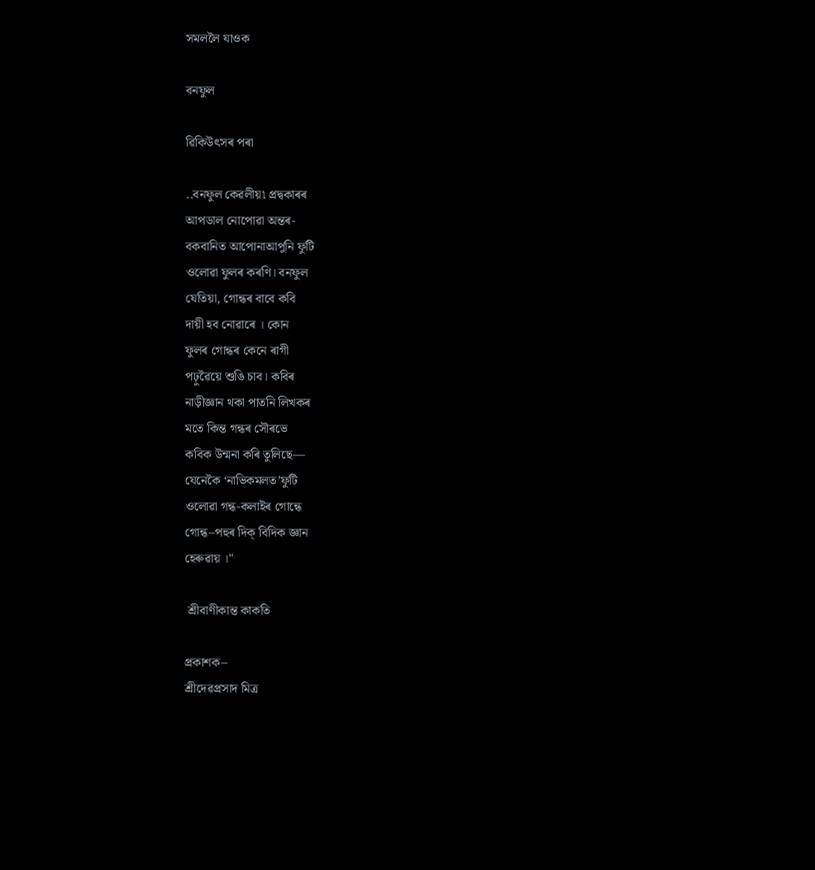সমললৈ যাওক

বনফুল

ৱিকিউৎসৰ পৰা

..বনফুল কেৱলীয়৷ প্রদ্বকাৰৰ
আপডাল নোপোৱা অন্তৰ-
বকবানিত আপোনাআপুনি ফুটি
ওলোৱা ফুলৰ কৰণি। বনফুল
যেতিয়া, গোন্ধৰ বাবে কবি
দায়ী হব নোৱাৰে । কোন
ফুলৰ গোন্ধৰ কেনে ৰাগী
পঢ়ুৱৈয়ে শুঙি চাব। কবিৰ
নাড়ীজ্ঞান থকা পাতনি লিখকৰ
মতে কিন্ত গন্ধৰ সৌৰভে
কবিক উন্মনা কৰি তুলিছে—
যেনেকৈ ‘নাভিকমলত’ফুটি
ওলোৱা গন্ধ-কলাইৰ গোন্ধে
গোন্ধ–পহুৰ দিক্ বিদিক জ্ঞান
হেৰুৱায় ।"

 শ্রীবাণীকান্ত কাকতি

প্ৰকাশক–
শ্ৰীদেৱপ্ৰসাদ মিত্ৰ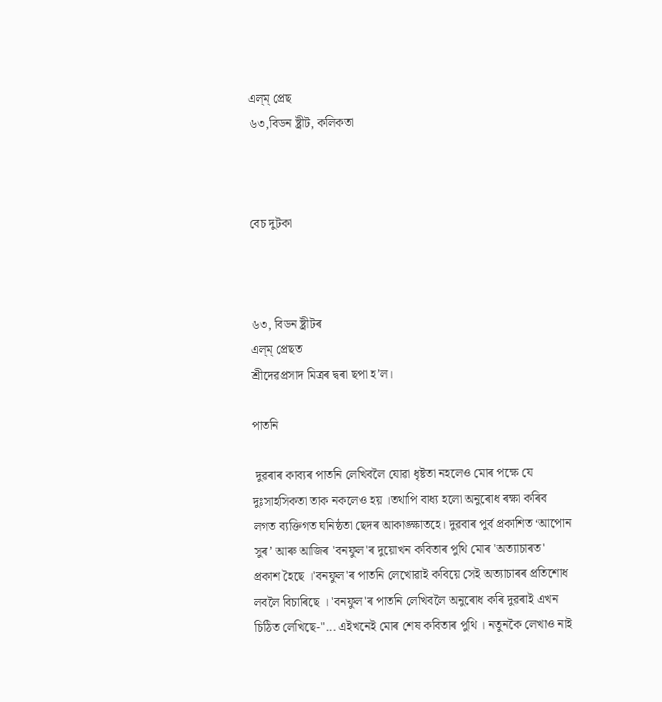এল্‌ম্‌ প্ৰেছ
৬৩,বিডন ষ্ট্ৰীট, কলিকতা



বেচ দুটকা



৬৩, বিডন ষ্ট্ৰীটৰ
এল্‌ম্‌ প্ৰেছত
শ্ৰীদেৱপ্রসাদ মিত্ৰৰ দ্বৰা ছপা হ’ল।

পাতনি

 দুৱৰাৰ কাব্যৰ পাতনি লেখিবলৈ যোৱা ধৃষ্টতা নহলেও মোৰ পক্ষে যে দুঃসাহসিকতা তাক নকলেও হয় ।তথাপি বাধ্য হলো অনুৰোধ ৰক্ষা কৰিব লগত ব্যক্তিগত ঘনিষ্ঠতা ছেদৰ আকাঙ্ক্ষাতহে। দুৱবাৰ পুৰ্ব প্রকাশিত ‘আপোন সুৰ’ আৰু আজিৰ 'বনফুল'ৰ দুয়োখন কবিতাৰ পুথি মোৰ 'অত্যাচাৰত' প্ৰকাশ হৈছে ।'বনফুল'ৰ পাতনি লেখোৱাই কবিয়ে সেই অত্যাচাৰৰ প্ৰতিশোধ লবলৈ বিচাৰিছে । 'বনফুল'ৰ পাতনি লেখিবলৈ অনুৰোধ কৰি দুৱৰাই এখন চিঠিত লেখিছে-"... এইখনেই মোৰ শেষ কবিতাৰ পুথি । নতুনকৈ লেখাও নাই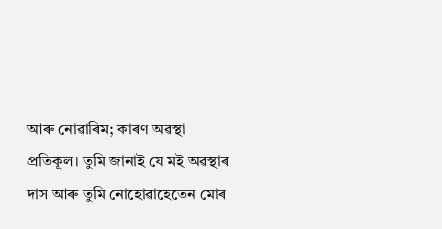আৰু নোৱাৰিম; কাৰণ অৱস্থা প্রতিকূল। তুমি জানাই যে মই অৱস্থাৰ দাস আৰু তুমি নোহোৱাহেতেন মোৰ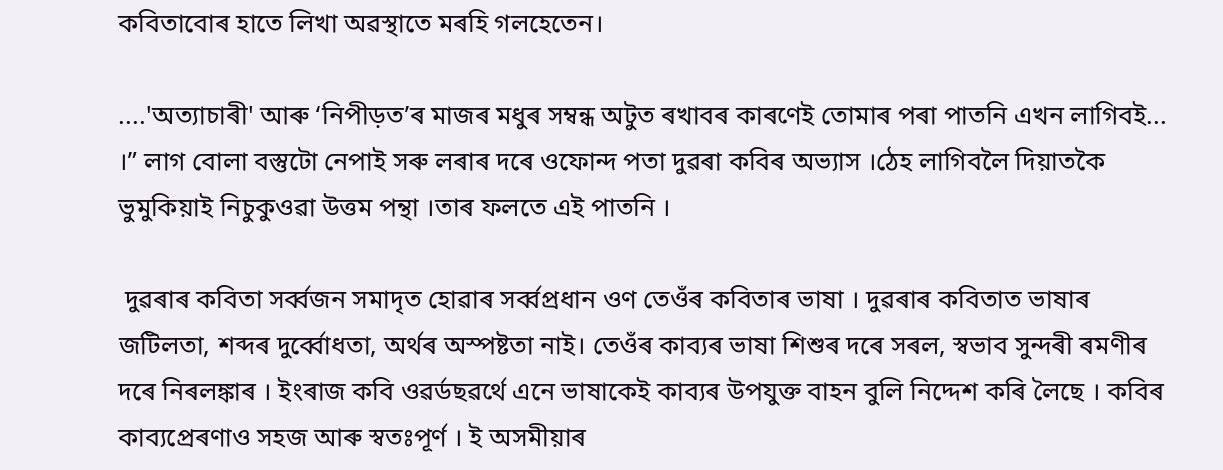কবিতাবোৰ হাতে লিখা অৱস্থাতে মৰহি গলহেতেন।

....'অত্যাচাৰী' আৰু ‘নিপীড়ত’ৰ মাজৰ মধুৰ সম্বন্ধ অটুত ৰখাবৰ কাৰণেই তোমাৰ পৰা পাতনি এখন লাগিবই... ।” লাগ বোলা বস্তুটো নেপাই সৰু লৰাৰ দৰে ওফোন্দ পতা দুৱৰা কবিৰ অভ্যাস ।ঠেহ লাগিবলৈ দিয়াতকৈ ভুমুকিয়াই নিচুকুওৱা উত্তম পন্থা ।তাৰ ফলতে এই পাতনি ।

 দুৱৰাৰ কবিতা সৰ্ব্বজন সমাদৃত হোৱাৰ সৰ্ব্বপ্ৰধান ওণ তেওঁৰ কবিতাৰ ভাষা । দুৱৰাৰ কবিতাত ভাষাৰ জটিলতা, শব্দৰ দুৰ্ব্বোধতা, অৰ্থৰ অস্পষ্টতা নাই। তেওঁৰ কাব্যৰ ভাষা শিশুৰ দৰে সৰল, স্বভাব সুন্দৰী ৰমণীৰ দৰে নিৰলঙ্কাৰ । ইংৰাজ কবি ওৱৰ্ডছৱৰ্থে এনে ভাষাকেই কাব্যৰ উপযুক্ত বাহন বুলি নিদ্দেশ কৰি লৈছে । কবিৰ কাব্যপ্ৰেৰণাও সহজ আৰু স্বতঃপূৰ্ণ । ই অসমীয়াৰ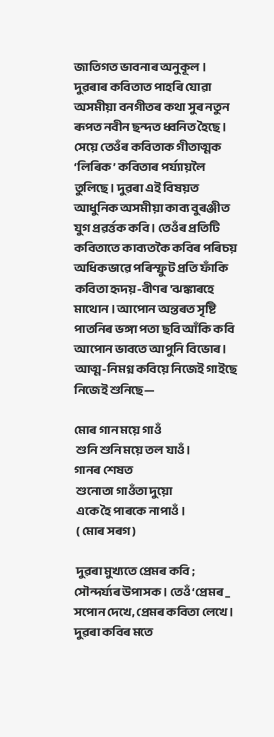জাতিগত ভাবনাৰ অনুকূল । দুৱৰাৰ কবিতাত পাহৰি যোৱা অসমীয়া বনগীতৰ কথা সুৰ নতুন ৰূপত নবীন ছন্দত ধ্বনিত হৈছে। সেয়ে তেওঁৰ কবিতাক গীতাত্মক ‘লিৰিক’ কবিতাৰ পৰ্য্যায়লৈ তুলিছে। দুৱৰা এই বিষয়ত আধুনিক অসমীয়া কাব্য বুৰঞ্জীত যুগ প্রৱৰ্ত্তক কবি । তেওঁৰ প্রতিটি কবিতাতে কাব্যতকৈ কবিৰ পৰিচয় অধিকভাৱে পৰিস্ফুট প্ৰতি ফাঁকি কবিতা হৃদয়-বীণৰ 'ঝঙ্কাৰহে মাথোন । আপোন অন্তৰত সৃষ্টি পাতনিৰ ভঙ্গা পতা ছবি আঁকি কবি আপোন ভাবতে আপুনি বিভোৰ। আত্ম-নিমগ্ন কবিয়ে নিজেই গাইছে নিজেই শুনিছে—

মোৰ গান ময়ে গাওঁ
 শুনি শুনি ময়ে তল যাওঁ।
গানৰ শেষত
 শুনোতা গাওঁতা দুয়ো
 একে হৈ পাৰকে নাপাওঁ ।
 ( মোৰ সৰগ )

 দুৱৰা মুখ্যতে প্ৰেমৰ কবি ; সৌন্দৰ্য্যৰ উপাসক । তেওঁ ‘প্ৰেমৰ _ সপোন দেখে, প্ৰেমৰ কবিতা লেখে। দুৱৰা কবিৰ মতে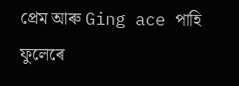প্রেম আৰু Ging ace পাহি ফুলেৰে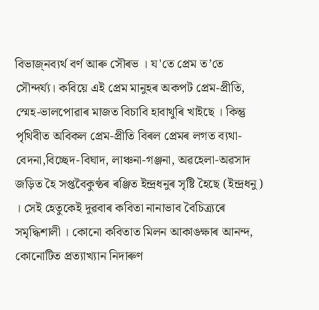বিভাজ্নব্যৰ্থ বৰ্ণ আৰু সৌৰভ । য'তে প্রেম ত’তে সৌন্দৰ্য্য। কবিয়ে এই প্রেম মানুহৰ অকপট প্রেম-প্ৰীতি, স্মেহ-ভালপোৱাৰ মাজত বিচাবি হাবাথুৰি খাইছে । কিন্তু পৃথিবীত অবিকল প্রেম-প্ৰীতি বিৰল প্ৰেমৰ লগত ব্যথা-বেদনা,বিচ্ছেদ-বিঘাদ, লাঞ্চনা-গঞ্জনা, অৱহেলা-অৱসাদ জড়িত হৈ সপ্তবৈকুণ্ঠৰ ৰঞ্জিত ইন্দ্ৰধনুৰ সৃষ্টি হৈছে (ইন্দ্ৰধনু) । সেই হেতুকেই দুৱবাৰ কবিতা নানাভাব বৈচিত্ৰ্যৰে সমৃদ্ধিশালী । কোনো কবিতাত মিলন আকাঙক্ষাৰ আনন্দ, কোনোটিত প্ৰত্যাখ্যান নিদাৰুণ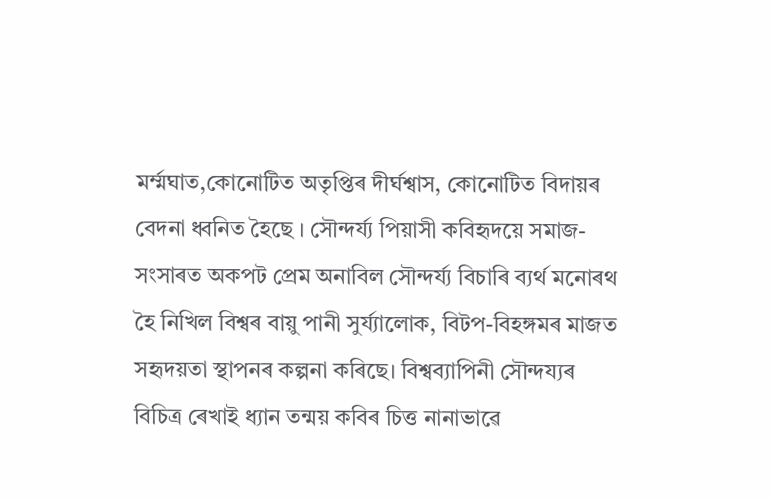মৰ্ম্মঘাত,কোনোটিত অতৃপ্তিৰ দীর্ঘশ্বাস, কোনোটিত বিদায়ৰ বেদনা ধ্বনিত হৈছে । সৌন্দৰ্য্য পিয়াসী কবিহৃদয়ে সমাজ-সংসাৰত অকপট প্ৰেম অনাবিল সৌন্দৰ্য্য বিচাৰি ব্যৰ্থ মনোৰথ হৈ নিখিল বিশ্বৰ বায়ু পানী সুৰ্য্যালোক, বিটপ-বিহঙ্গমৰ মাজত সহৃদয়তা স্থাপনৰ কল্পনা কৰিছে। বিশ্বব্যাপিনী সৌন্দয্যৰ বিচিত্ৰ ৰেখাই ধ্যান তন্ময় কবিৰ চিত্ত নানাভাৱে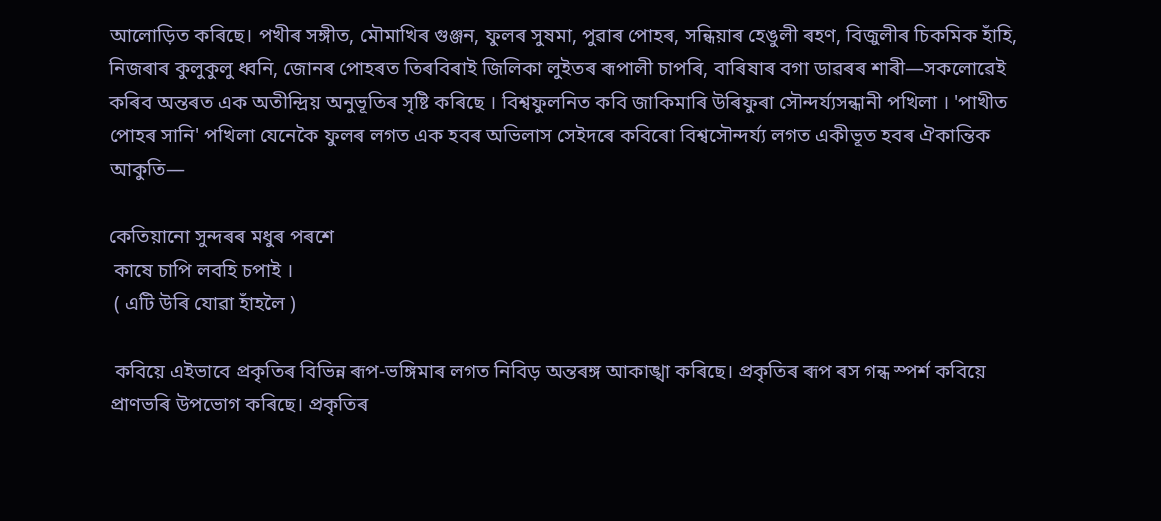আলোড়িত কৰিছে। পখীৰ সঙ্গীত, মৌমাখিৰ গুঞ্জন, ফুলৰ সুষমা, পুৱাৰ পোহৰ, সন্ধিয়াৰ হেঙুলী ৰহণ, বিজুলীৰ চিকমিক হাঁহি, নিজৰাৰ কুলুকুলু ধ্বনি, জোনৰ পোহৰত তিৰবিৰাই জিলিকা লুইতৰ ৰূপালী চাপৰি, বাৰিষাৰ বগা ডাৱৰৰ শাৰী—সকলোৱেই কৰিব অন্তৰত এক অতীন্দ্রিয় অনুভূতিৰ সৃষ্টি কৰিছে । বিশ্বফুলনিত কবি জাকিমাৰি উৰিফুৰা সৌন্দৰ্য্যসন্ধানী পখিলা । 'পাখীত পোহৰ সানি' পখিলা যেনেকৈ ফুলৰ লগত এক হবৰ অভিলাস সেইদৰে কবিৰো বিশ্বসৌন্দৰ্য্য লগত একীভূত হবৰ ঐকান্তিক আকুতি—

কেতিয়ানো সুন্দৰৰ মধুৰ পৰশে
 কাষে চাপি লবহি চপাই ।
 ( এটি উৰি যোৱা হাঁহলৈ )

 কবিয়ে এইভাবে প্রকৃতিৰ বিভিন্ন ৰূপ-ভঙ্গিমাৰ লগত নিবিড় অন্তৰঙ্গ আকাঙ্খা কৰিছে। প্ৰকৃতিৰ ৰূপ ৰস গন্ধ স্পর্শ কবিয়ে প্রাণভৰি উপভোগ কৰিছে। প্ৰকৃতিৰ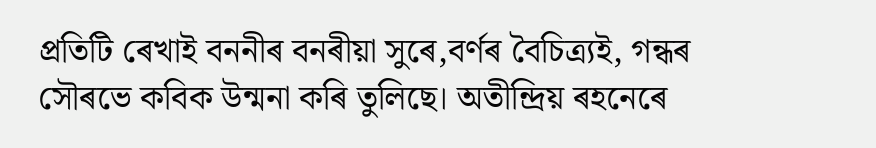প্ৰতিটি ৰেখাই বননীৰ বনৰীয়া সুৰে,বৰ্ণৰ বৈচিত্র্যই, গন্ধৰ সৌৰভে কবিক উন্মনা কৰি তুলিছে। অতীন্দ্রিয় ৰহনেৰে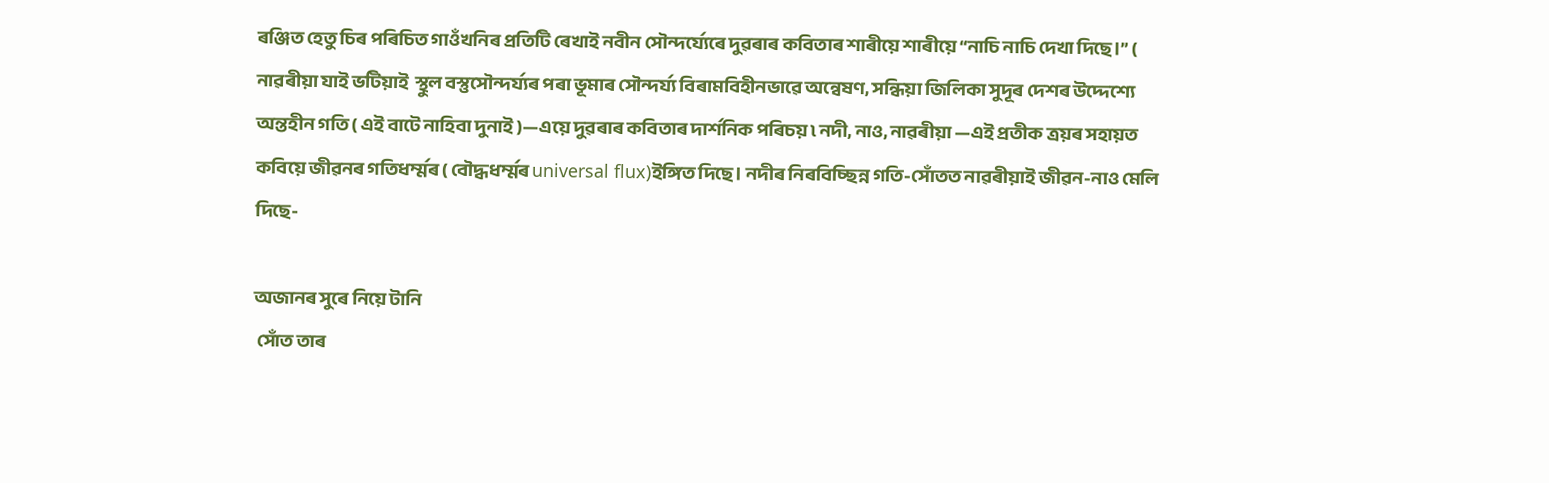ৰঞ্জিত হেতু চিৰ পৰিচিত গাওঁখনিৰ প্রতিটি ৰেখাই নবীন সৌন্দর্য্যেৰে দুৱৰাৰ কবিতাৰ শাৰীয়ে শাৰীয়ে “নাচি নাচি দেখা দিছে।” ( নাৱৰীয়া যাই ভটিয়াই  স্থুল বস্তুসৌন্দৰ্য্যৰ পৰা ভূমাৰ সৌন্দৰ্য্য বিৰামবিহীনভাৱে অন্বেষণ, সন্ধিয়া জিলিকা সুদূৰ দেশৰ উদ্দেশ্যে অন্তহীন গতি ( এই বাটে নাহিবা দুনাই )—এয়ে দুৱৰাৰ কবিতাৰ দাৰ্শনিক পৰিচয় ৷ নদী, নাও, নাৱৰীয়া —এই প্রতীক ত্ৰয়ৰ সহায়ত কবিয়ে জীৱনৰ গতিধৰ্ম্মৰ ( বৌদ্ধধৰ্ম্মৰ universal flux)ইঙ্গিত দিছে। নদীৰ নিৰবিচ্ছিন্ন গতি-সোঁতত নাৱৰীয়াই জীৱন-নাও মেলি দিছে-

অজানৰ সুৰে নিয়ে টানি
 সোঁত তাৰ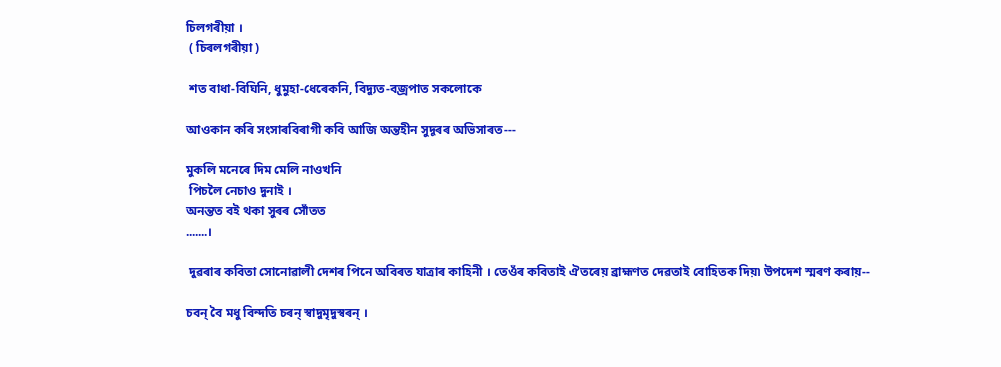চিলগৰীয়া ।
 ( চিৰলগৰীয়া )

 শত বাধা-বিঘিনি, ধুমুহা-ধেৰেকনি, বিদ্যুত-বজ্রপাত সকলোকে

আওকান কৰি সংসাৰবিৰাগী কবি আজি অন্তহীন সুদূৰৰ অভিসাৰত---

মুকলি মনেৰে দিম মেলি নাওখনি
 পিচলৈ নেচাও দুনাই ।
অনন্তত বই থকা সুৰৰ সোঁতত
.......।

 দুৱৰাৰ কবিতা সোনোৱালী দেশৰ পিনে অবিৰত যাত্ৰাৰ কাহিনী । তেওঁৰ কবিতাই ঐতৰেয় ব্রাহ্মণত দেৱতাই বোহিতক দিয়৷ উপদেশ স্মৰণ কৰায়--

চবন্ বৈ মধু বিন্দতি চৰন্ স্বাদুমৃদুস্বৰন্ ।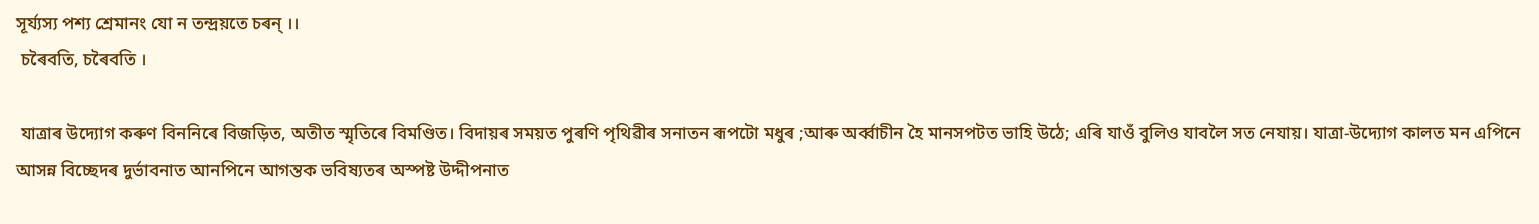সূর্য্যস্য পশ্য শ্ৰেমানং যো ন তন্দ্রয়তে চৰন্ ।।
 চৰৈবতি, চৰৈবতি ।

 যাত্ৰাৰ উদ্যোগ কৰুণ বিননিৰে বিজড়িত, অতীত স্মৃতিৰে বিমণ্ডিত। বিদায়ৰ সময়ত পুৰণি পৃথিৱীৰ সনাতন ৰূপটো মধুৰ ;আৰু অৰ্ব্বাচীন হৈ মানসপটত ভাহি উঠে; এৰি যাওঁ বুলিও যাবলৈ সত নেযায়। যাত্রা-উদ্যোগ কালত মন এপিনে আসন্ন বিচ্ছেদৰ দুর্ভাবনাত আনপিনে আগন্তক ভবিষ্যতৰ অস্পষ্ট উদ্দীপনাত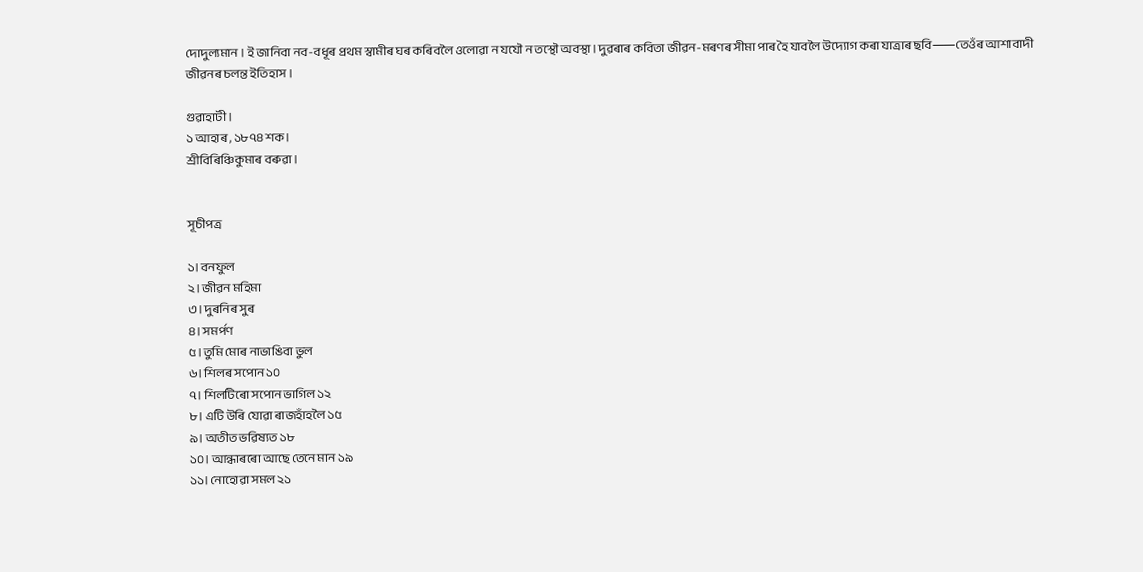দোদুল্যমান । ই জানিবা নব-বধূৰ প্রথম স্বামীৰ ঘৰ কৰিবলৈ ওলোৱা ন যযৌ ন তস্থৌ অবস্থা। দুৱৰাৰ কবিতা জীৱন-মৰণৰ সীমা পাৰ হৈ যাবলৈ উদ্যোগ কৰা যাত্রাৰ ছবি⸺তেওঁৰ আশাবাদী জীৱনৰ চলন্ত ইতিহাস ।

গুৱাহাটী ।
১ আহাৰ , ১৮৭৪ শক।
শ্ৰীবিৰিঞ্চিকুমাৰ বৰুৱা।


সূচীপত্ৰ

১। বনফুল
২। জীৱন মহিমা
৩। দুৰনিৰ সুৰ
৪। সমৰ্পণ
৫। তুমি মোৰ নাভাঙিবা ভুল
৬। শিলৰ সপোন ১০
৭। শিলটিৰো সপোন ভাগিল ১২
৮। এটি উৰি যোৱা ৰাজহাঁহলৈ ১৫
৯। অতীত ভৱিষ্যত ১৮
১০। আন্ধাৰৰো আছে তেনে মান ১৯
১১। নোহোৱা সমল ২১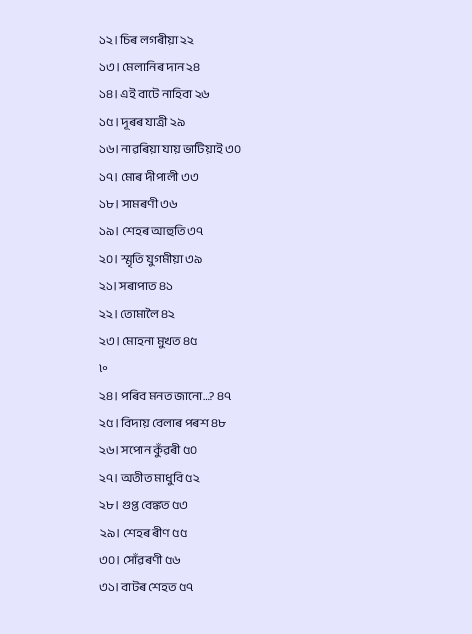১২। চিৰ লগৰীয়া ২২
১৩। মেলানিৰ দান ২৪
১৪। এই বাটে নাহিবা ২৬
১৫। দূৰৰ যাত্ৰী ২৯
১৬। নাৱৰিয়া যায় ভাটিয়াই ৩০
১৭। মোৰ দীপালী ৩৩
১৮। সামৰণী ৩৬
১৯। শেহৰ আহুতি ৩৭
২০। স্মৃতি যুগমীয়া ৩৯
২১। সৰাপাত ৪১
২২। তোমালৈ ৪২
২৩। মোহনা মুখত ৪৫
৷৹
২৪। পৰিব মনত জানো…? ৪৭
২৫। বিদায় বেলাৰ পৰশ ৪৮
২৬। সপোন কুঁ‌ৱৰী ৫০
২৭। অতীত মাধুবি ৫২
২৮। গুপ্ত বেঙ্কত ৫৩
২৯। শেহৰ ৰীণ ৫৫
৩০। সোঁ‌ৱৰণী ৫৬
৩১। বাটৰ শেহত ৫৭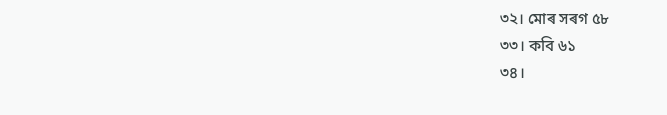৩২। মোৰ সৰগ ৫৮
৩৩। কবি ৬১
৩৪।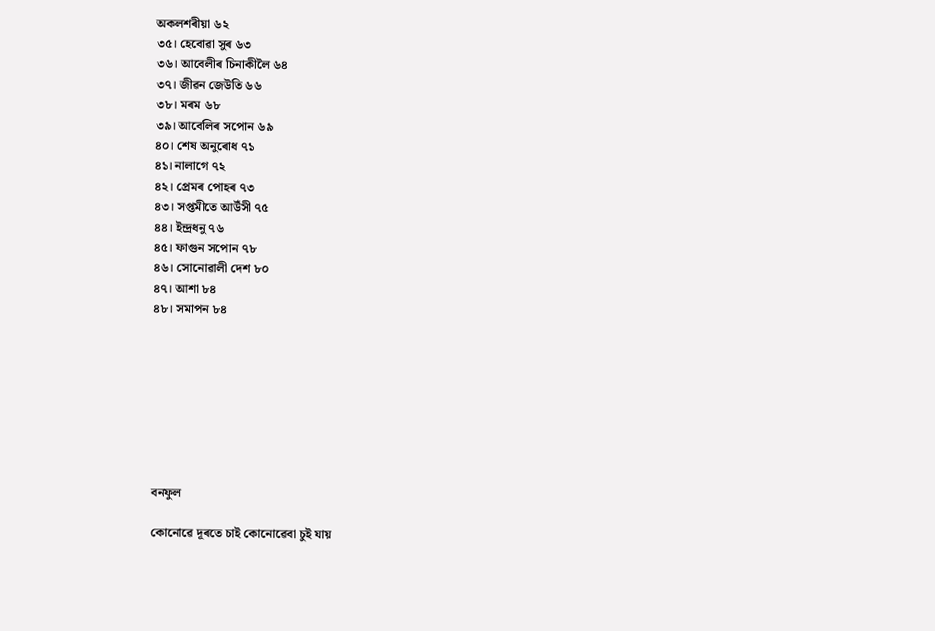অকলশৰীয়া ৬২
৩৫। হেবোৱা সুৰ ৬৩
৩৬। আবেলীৰ চিনাকীলৈ ৬৪
৩৭। জীৱন জেউতি ৬৬
৩৮। মৰম ৬৮
৩৯। আবেলিৰ সপোন ৬৯
৪০। শেষ অনুৰোধ ৭১
৪১। নালাগে ৭২
৪২। প্ৰেমৰ পোহৰ ৭৩
৪৩। সপ্তমীতে আউঁ‌সী ৭৫
৪৪। ইন্দ্ৰধনু ৭৬
৪৫। ফাগুন সপোন ৭৮
৪৬। সোনোৱালী দেশ ৮০
৪৭। আশা ৮৪
৪৮। সমাপন ৮৪








বনফুল

কোনোৱে দূৰতে চাই কোনোৱেবা চুই যায়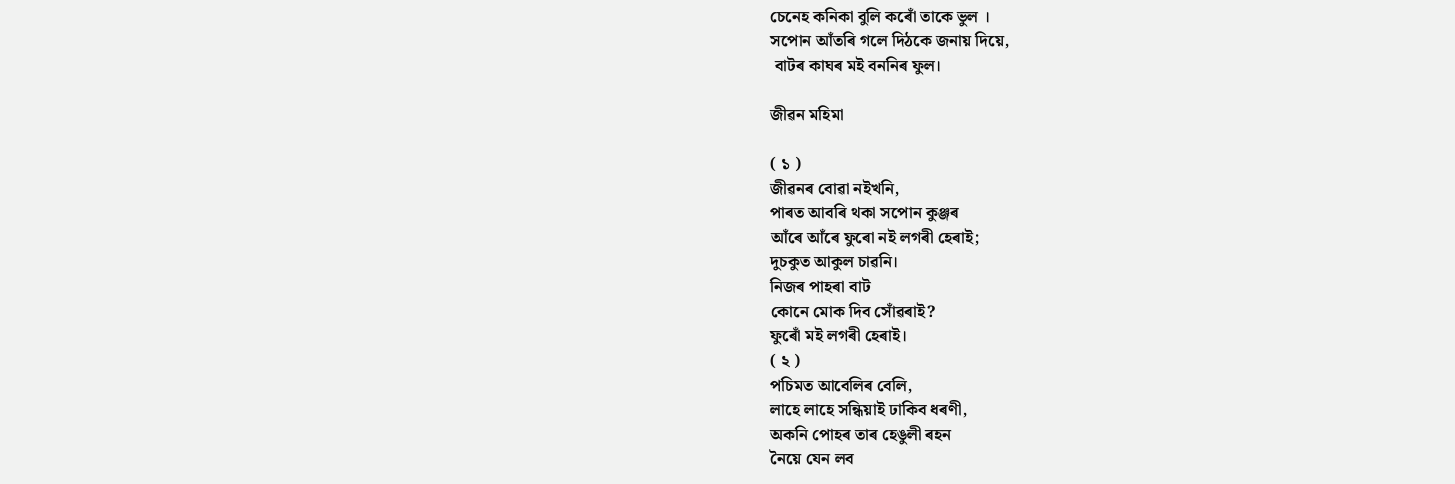চেনেহ কনিকা বুলি কৰোঁ তাকে ভুল ।
সপোন আঁতৰি গলে দিঠকে জনায় দিয়ে,
 বাটৰ কাঘৰ মই বননিৰ ফুল।

জীৱন মহিমা

( ১ )
জীৱনৰ বোৱা নইখনি,
পাৰত আবৰি থকা সপোন কুঞ্জৰ
আঁৰে আঁৰে ফুৰো নই লগৰী হেৰাই;
দুচকুত আকুল চাৱনি।
নিজৰ পাহৰা বাট
কোনে মোক দিব সোঁৱৰাই?
ফুৰোঁ মই লগৰী হেৰাই।
( ২ )
পচিমত আবেলিৰ বেলি,
লাহে লাহে সন্ধিয়াই ঢাকিব ধৰণী,
অকনি পোহৰ তাৰ হেঙুলী ৰহন
নৈয়ে যেন লব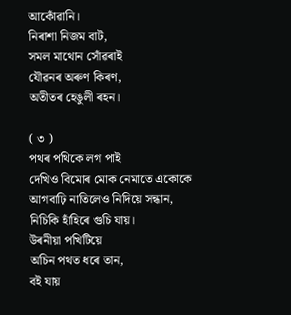আকোঁৱানি।
নিৰাশা নিজম বাট,
সমল মাথোন সোঁৱৰাই
যৌৱনৰ অৰুণ কিৰণ,
অতীতৰ হেঙুলী ৰহন।

( ৩ )
পথৰ পথিকে লগ পাই
দেখিও বিমোৰ মোক নেমাতে একোকে
আগবাঢ়ি নাতিলেও নিদিয়ে সন্ধান,
নিচিকি হাঁহিৰে গুচি যায়।
উৰনীয়া পখিটিয়ে
অচিন পথত ধৰে তান,
বই যায়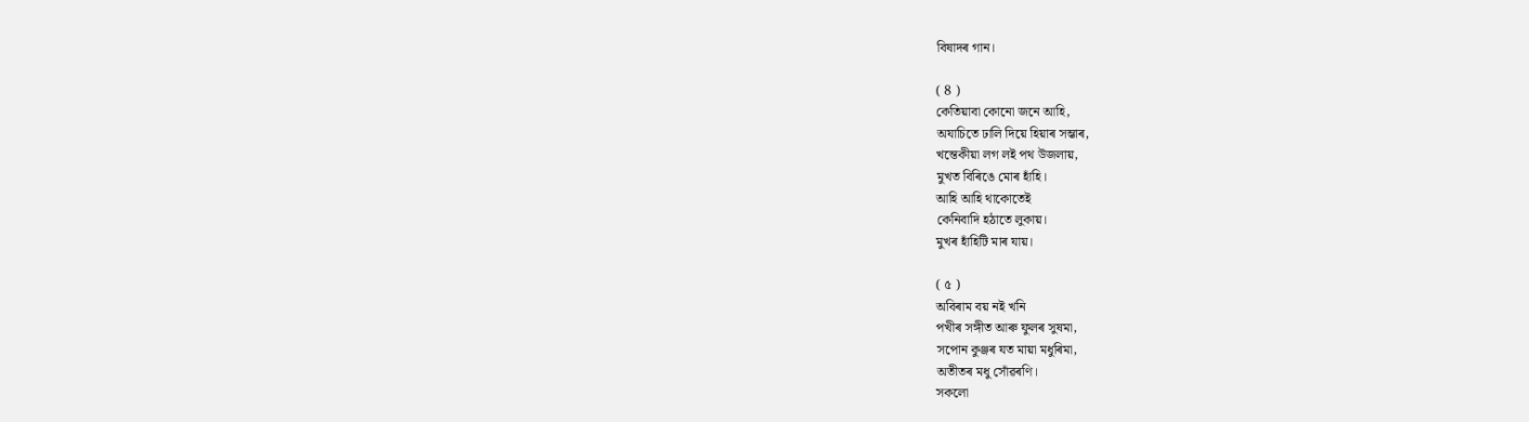বিষাদৰ গান।

( 8 )
কেতিয়াবা কোনো জনে আহি,
অযাচিতে ঢালি দিয়ে হিয়াৰ সম্ভাৰ,
খন্তেকীয়া লগ লই পথ উজলায়,
মুখত বিৰিঙে মোৰ হাঁহি।
আহি আহি থাকোতেই
কেনিবাদি হঠাতে লুকায়।
মুখৰ হাঁহিটি মাৰ যায়।

( ৫ )
অবিৰাম বয় নই খনি
পখীৰ সঙ্গীত আৰু ফুলৰ সুষমা,
সপোন কুঞ্জৰ যত মায়া মধুৰিমা,
অতীতৰ মধু সোঁৱৰণি।
সকলো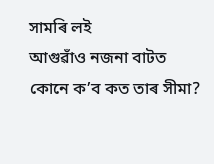সামৰি লই
আগুৱাঁও নজনা বাটত
কোনে ক’ব কত তাৰ সীমা?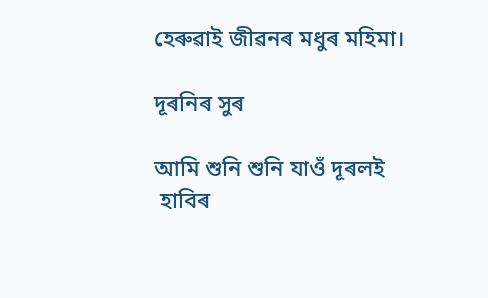হেৰুৱাই জীৱনৰ মধুৰ মহিমা।

দূৰনিৰ সুৰ

আমি শুনি শুনি যাওঁ দূৰলই
 হাবিৰ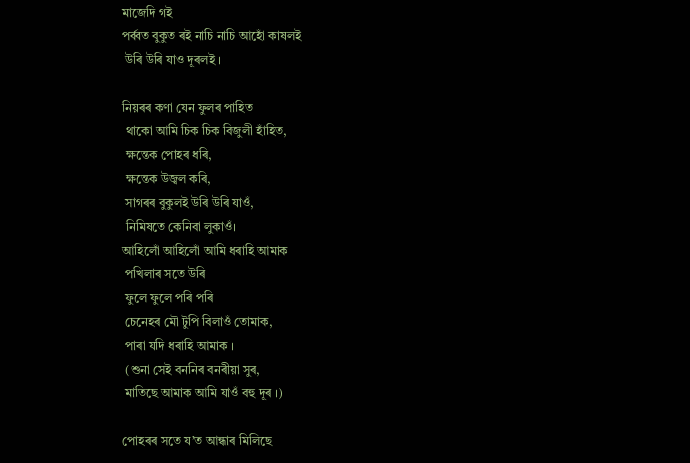মাজেদি গই
পৰ্ব্বত বুকুত ৰই নাচি নাচি আহোঁ কাষলই
 উৰি উৰি যাও দূৰলই ।

নিয়ৰৰ কণা যেন ফুলৰ পাহিত
 থাকো আমি চিক চিক বিজুলী হাঁহিত,
 ক্ষন্তেক পোহৰ ধৰি,
 ক্ষন্তেক উজ্বল কৰি,
 সাগৰৰ বুকুলই উৰি উৰি যাওঁ,
 নিমিষতে কেনিবা লুকাওঁ।
আহিলোঁ আহিলোঁ আমি ধৰাহি আমাক
 পখিলাৰ সতে উৰি
 ফুলে ফুলে পৰি পৰি
 চেনেহৰ মৌ টুপি বিলাওঁ তোমাক,
 পাৰা যদি ধৰাহি আমাক ।
 (শুনা সেই বননিৰ বনৰীয়া সুৰ,
 মাতিছে আমাক আমি যাওঁ বহু দূৰ ।)

পোহৰৰ সতে য’ত আন্ধাৰ মিলিছে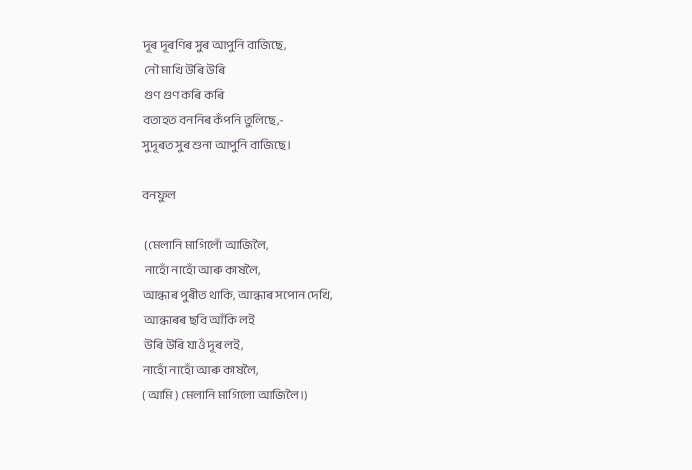দূৰ দূৰণিৰ সুৰ আপুনি বাজিছে,
 নৌ মাখি উৰি উৰি
 গুণ গুণ কৰি কৰি
বতাহত বননিৰ কঁপনি তুলিছে,-
সুদূৰত সুৰ শুনা আপুনি বাজিছে।

বনফুল

 (মেলানি মাগিলোঁ আজিলৈ,
 নাহোঁ নাহোঁ আৰু কাষলৈ,
আন্ধাৰ পুৰীত থাকি, আন্ধাৰ সপোন দেখি,
 আন্ধাৰৰ ছবি আঁকি লই
 উৰি উৰি যাওঁ দূৰ লই,
নাহোঁ নাহোঁ আৰু কাষলৈ,
( আমি ) মেলানি মাগিলো আজিলৈ।)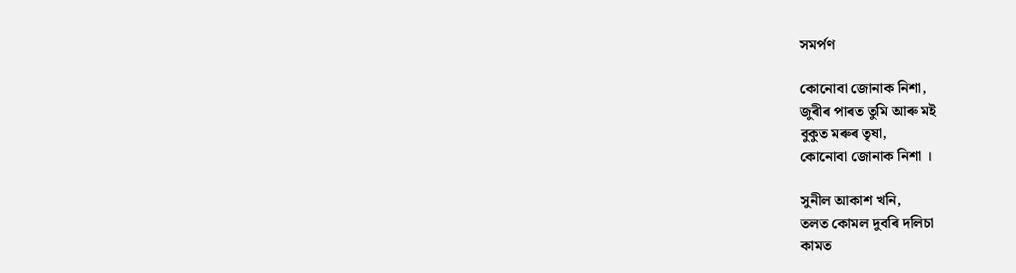সমৰ্পণ

কোনোবা জোনাক নিশা,
জুৰীৰ পাৰত তুমি আৰু ম‍ই
বুকুত মৰুৰ তৃষা,
কোনোবা জোনাক নিশা ।

সুনীল আকাশ খনি,
তলত কোমল দুবৰি দলিচা
কামত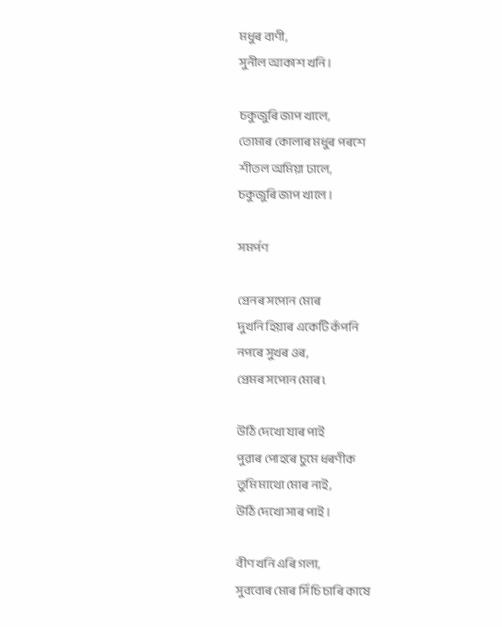মধুৰ বাণী,
সুনীল আকাশ খনি ।

চকুজুৰি জাপ খালে,
তোমাৰ কোলাৰ মধুৰ পৰশে
শীতল অমিয়া ঢালে,
চকুজুৰি জাপ খালে ।

সমৰ্পণ

প্ৰেনৰ সপোন মোৰ
দুখনি হিয়াৰ একেটি কঁপনি
নপৰে সুখৰ ওৰ,
প্ৰেমৰ সপোন মোৰ ৷

উঠি দেখো যাৰ পাই
পুৱাৰ পোহৰে চুমে ধৰণীক
তুমি মাথো মোৰ নাই,
উঠি দেখো সাৰ পাই ।

বীণ খনি এৰি গলা,
সুববোৰ মোৰ সিঁচি চাৰি কাষে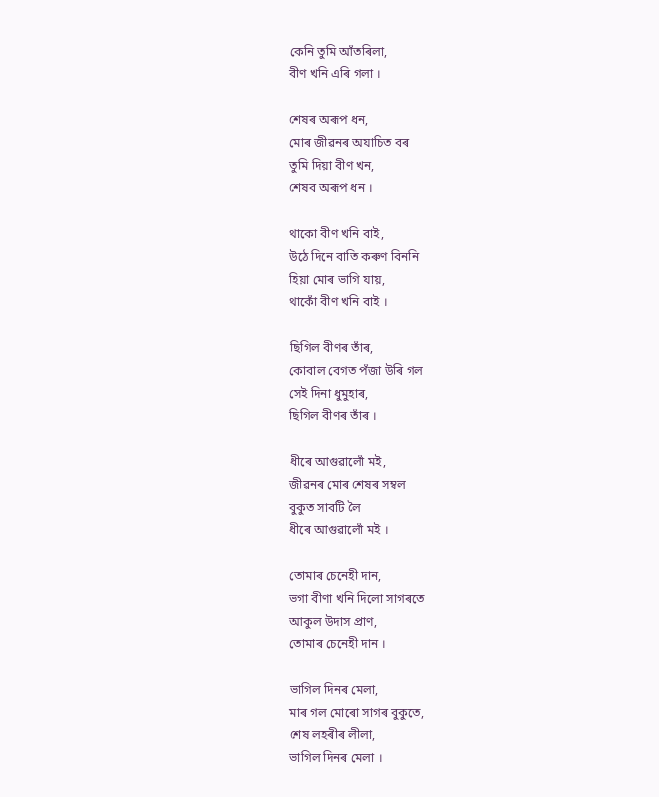কেনি তুমি আঁতৰিলা,
বীণ খনি এৰি গলা ।

শেষৰ অৰূপ ধন,
মোৰ জীৱনৰ অযাচিত বৰ
তুমি দিয়া বীণ খন,
শেষব অৰূপ ধন ।

থাকো বীণ খনি বাই,
উঠে দিনে বাতি কৰুণ বিননি
হিয়া মোৰ ভাগি যায়,
থাকোঁ বীণ খনি বাই ।

ছিগিল বীণৰ তাঁৰ,
কোবাল বেগত পঁজা উৰি গল
সেই দিনা ধুমুহাৰ,
ছিগিল বীণৰ তাঁৰ ।

ধীৰে আগুৱালোঁ মই,
জীৱনৰ মোৰ শেষৰ সম্বল
বুকুত সাবটি লৈ
ধীৰে আগুৱালোঁ মই ।

তোমাৰ চেনেহী দান,
ভগা বীণা খনি দিলো সাগৰতে
আকুল উদাস প্রাণ,
তোমাৰ চেনেহী দান ।

ভাগিল দিনৰ মেলা,
মাৰ গল মোৰো সাগৰ বুকুতে,
শেষ লহৰীৰ লীলা,
ভাগিল দিনৰ মেলা ।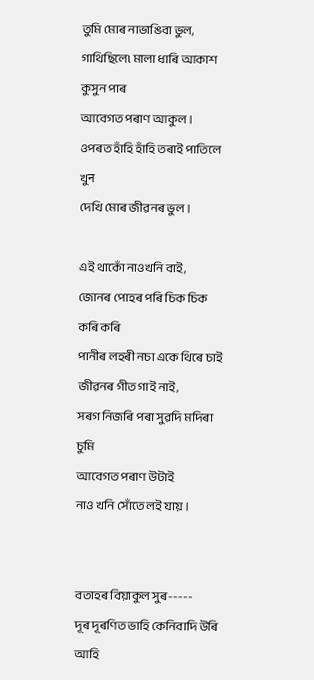তুমি মোৰ নাভাঙিবা ভুল,
গাথিছিলে৷ মালা ধাৰি আকাশ কুসুন পাৰ
আবেগত পৰাণ আকুল ।
ওপৰত হাঁহি হাঁহি তৰাই পাতিলে খুन
দেখি মোৰ জীৱনৰ ভুল ।

এই থাকোঁ নাওখনি বাই,
জোনৰ পোহৰ পৰি চিক চিক কৰি কৰি
পানীৰ লহৰী নচা একে থিৰে চাই
জীৱনৰ গীত গাই নাই,
সৰগ নিজৰি পৰা সুৱদি মদিৰা চুমি
আবেগত পৰাণ উটাই
নাও খনি সোঁতে লই যায় ।


বতাহৰ বিয়াকুল সুৰ-----
দূৰ দূৰণিত ভাহি কেনিবাদি উৰি আহি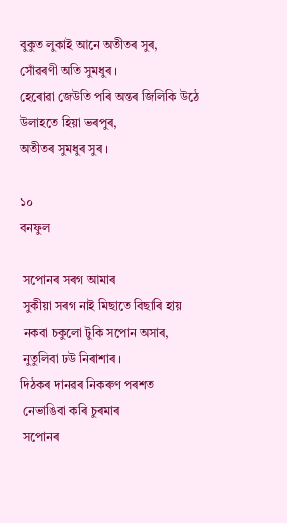বুকুত লুকাই আনে অতীতৰ সুৰ,
সোঁৱৰণী অতি সুমধুৰ ।
হেৰোৱা জেউতি পৰি অন্তৰ জিলিকি উঠে
উলাহতে হিয়া ভৰপুৰ,
অতীতৰ সুমধুৰ সুৰ ।

১০
বনফুল

 সপোনৰ সৰগ আমাৰ
 সুকীয়া সৰগ নাই মিছাতে বিছাৰি হায়
 নকবা চকুলো টুকি সপোন অসাৰ,
 নুতুলিবা ঢউ নিৰাশাৰ ।
দিঠকৰ দানৱৰ নিকৰুণ পৰশত
 নেভাঙিবা কৰি চুৰমাৰ
 সপোনৰ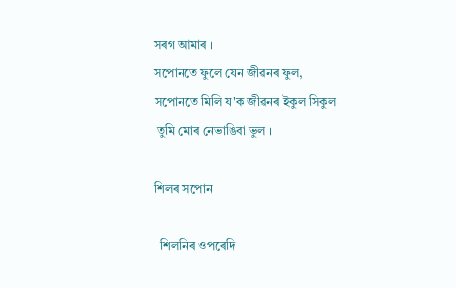সৰগ আমাৰ ।
সপোনতে ফুলে যেন জীৱনৰ ফুল,
সপোনতে মিলি য'ক জীৱনৰ ইকুল সিকুল
 তুমি মোৰ নেভাঙিবা ভুল ।

শিলৰ সপোন

  শিলনিৰ ওপৰেদি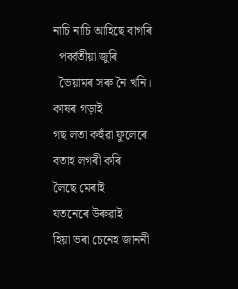নাচি নাচি আহিছে বাগৰি
  পৰ্ব্বতীয়া জুৰি
  ভৈয়ামৰ সৰু নৈ খনি।
কাষৰ গড়াই
গছ লতা কহুঁৱা ফুলেৰে
বতাহ লগৰী কৰি
লৈছে মেৰাই
যতনেৰে উৰুৱাই
হিয়া ভৰা চেনেহ জাননী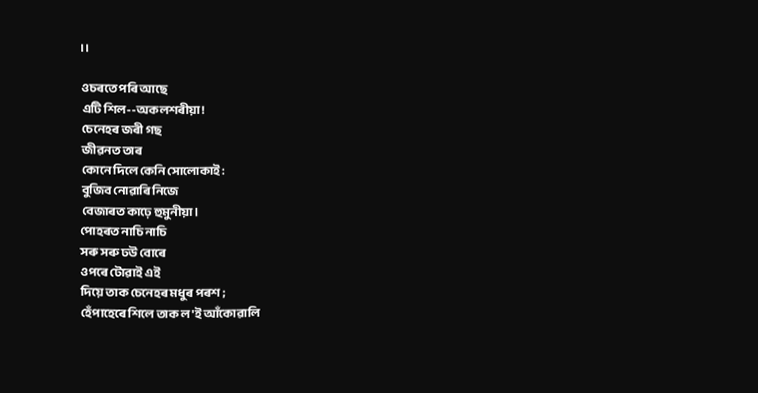।।

 ওচৰতে পৰি আছে
 এটি শিল--অকলশৰীয়া!
 চেনেহৰ জৰী গছ
 জীৱনত তাৰ
 কোনে দিলে কেনি সোলোকাই :
 বুজিব নোৱাৰি নিজে
 বেজাৰত কাঢ়ে হুমুনীয়া।
পোহৰত নাচি নাচি
সৰু সৰু ঢউ বোৰে
ওপৰে টোৱাই এই
দিয়ে তাক চেনেহৰ মধুৰ পৰশ ;
হেঁপাহেৰে শিলে তাক ল'ই আঁকোৱালি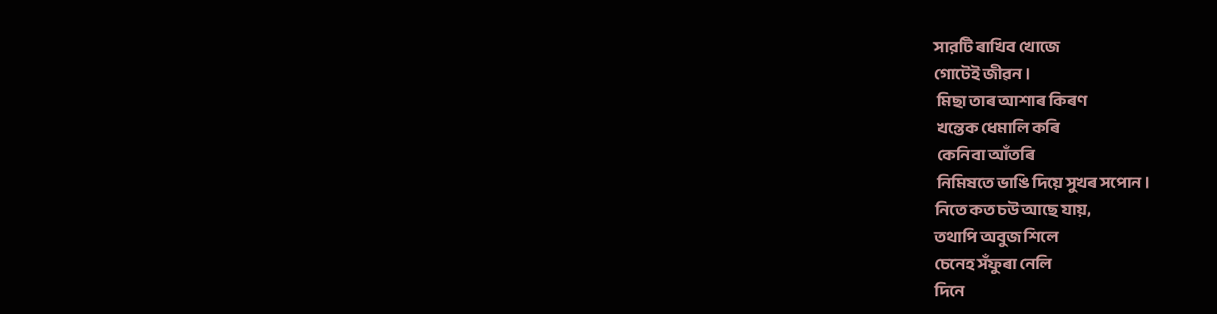সারটি ৰাখিব খোজে
গোটেই জীৱন ।
 মিছা তাৰ আশাৰ কিৰণ
 খন্তেক ধেমালি কৰি
 কেনিবা আঁতৰি
 নিমিষতে ভাঙি দিয়ে সুখৰ সপোন ।
নিতে কত চউ আছে যায়,
তথাপি অবুজ শিলে
চেনেহ সঁফুৰা নেলি
দিনে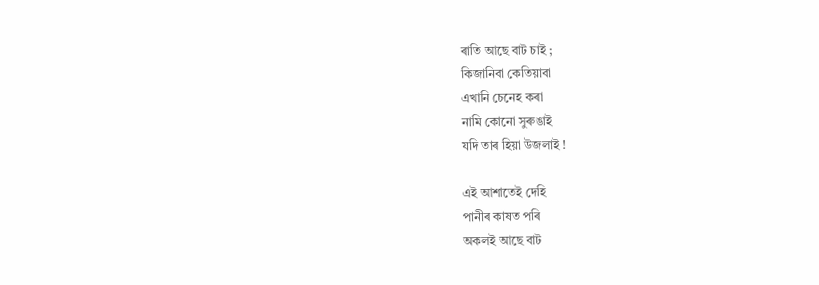ৰাতি আছে বাট চাই ;
কিজানিবা কেতিয়াবা
এখানি চেনেহ কৰা
নামি কোনো সুৰুঙাই
যদি তাৰ হিয়া উজলাই !

এই আশাতেই দেহি
পানীৰ কাষত পৰি
অকলই আছে বাট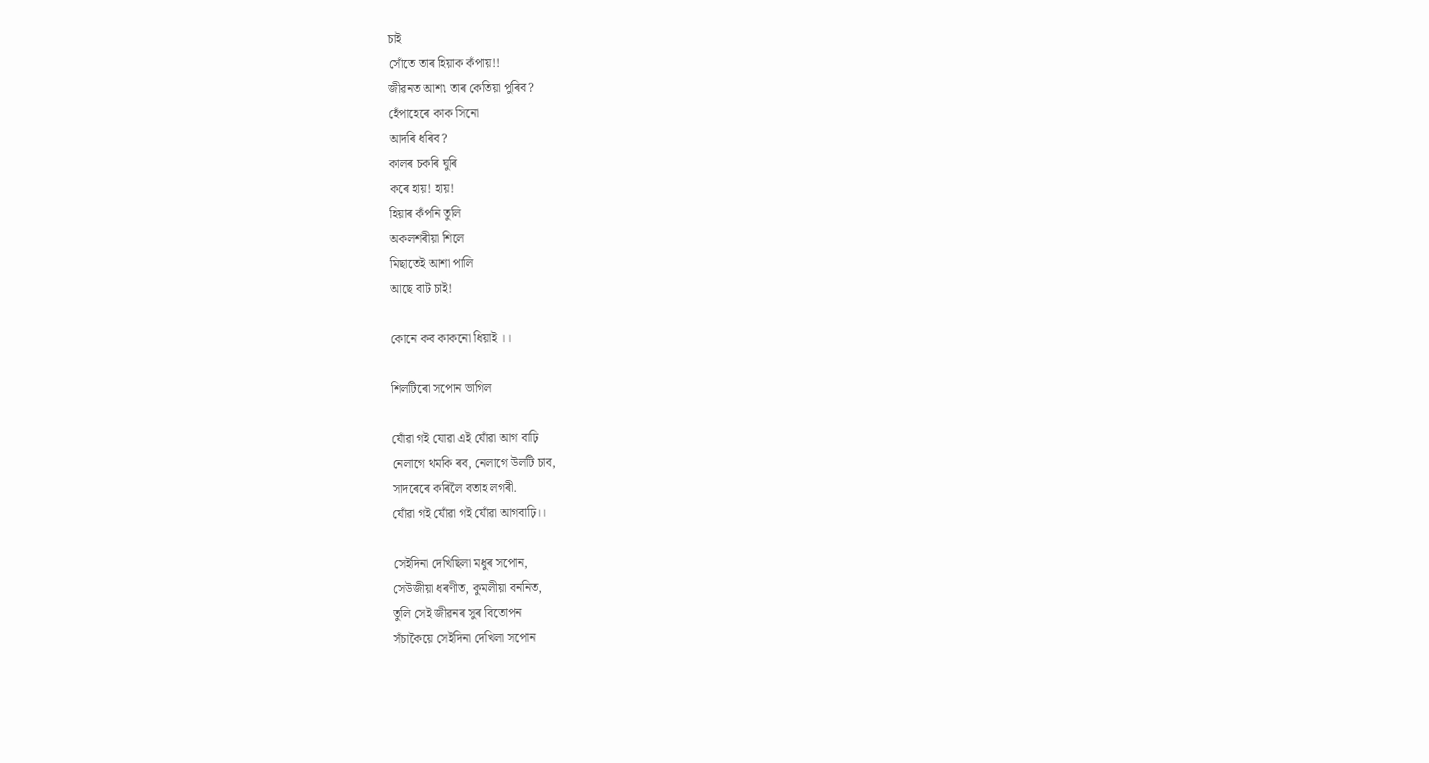চাই
সোঁতে তাৰ হিয়াক কঁপায়!!
জীৱনত আশ৷ তাৰ কেতিয়া পুৰিব?
হেঁপাহেৰে কাক সিনো
আদৰি ধৰিব?
কালৰ চকৰি ঘুৰি
কৰে হায়! হায়!
হিয়াৰ কঁপনি তুলি
অকলশৰীয়া শিলে
মিছাতেই আশা পালি
আছে বাট চাই!

কোনে কব কাকনো ধিয়াই ।।

শিলটিৰো সপোন ভাগিল

যোঁৱা গই যোৱা এই যোঁৱা আগ বাঢ়ি
নেলাগে থমকি ৰব, নেলাগে উলটি চাব,
সাদৰেৰে কৰিলৈ বতাহ লগৰী.
যোঁৱা গই যোঁৱা গই যোঁৱা আগবাঢ়ি।।

সেইদিনা দেখিছিলা মধুৰ সপোন,
সেউজীয়া ধৰণীত, কুমলীয়া বননিত,
তুলি সেই জীৱনৰ সুৰ বিতোপন
সঁচাকৈয়ে সেইদিনা দেখিলা সপোন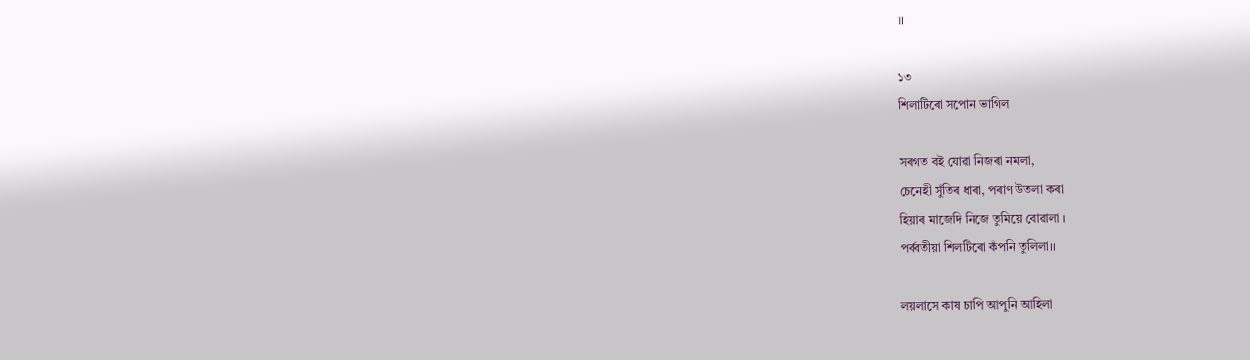॥

১৩
শিলাটিৰো সপোন ভাগিল

সৰগত বই যোৱা নিজৰা নমলা,
চেনেহী সুঁতিৰ ধাৰা, পৰাণ উতলা কৰা
হিয়াৰ মাজেদি নিজে তুমিয়ে বোৱালা ।
পৰ্ব্বতীয়া শিলটিৰো কঁপনি তুলিলা।।

লয়লাসে কাষ চাপি আপুনি আহিলা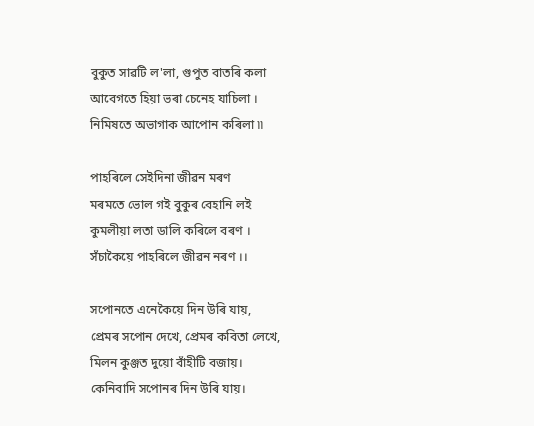বুকুত সাৱটি ল'লা, গুপুত বাতৰি কলা
আবেগতে হিয়া ভৰা চেনেহ যাচিলা ।
নিমিষতে অভাগাক আপোন কৰিলা ৷৷

পাহৰিলে সেইদিনা জীৱন মৰণ
মৰমতে ভোল গই বুকুৰ বেহানি লই
কুমলীয়া লতা ডালি কৰিলে বৰণ ।
সঁচাকৈয়ে পাহৰিলে জীৱন নৰণ ।।

সপোনতে এনেকৈয়ে দিন উৰি যায়,
প্ৰেমৰ সপোন দেখে, প্রেমৰ কবিতা লেখে,
মিলন কুঞ্জত দুয়ো বাঁহীটি বজায়।
কেনিবাদি সপোনৰ দিন উৰি যায়।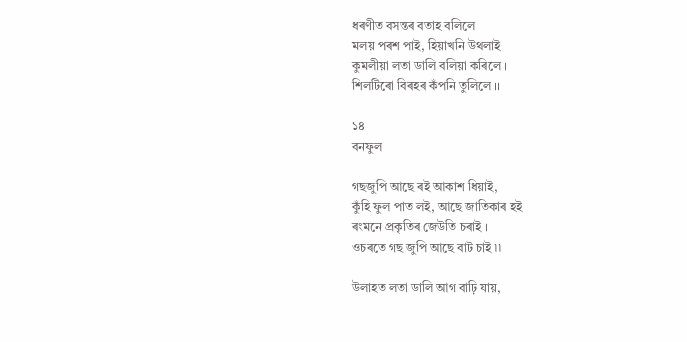ধৰণীত বসন্তৰ বতাহ বলিলে
মলয় পৰশ পাই, হিয়াখনি উথলাই
কুমলীয়া লতা ডালি বলিয়া কৰিলে ।
শিলটিৰো বিৰহৰ কঁপনি তুলিলে ।।

১৪
বনফুল

গছজুপি আছে ৰই আকাশ ধিয়াই,
কুঁহি ফুল পাত লই, আছে জাতিকাৰ হই
ৰংমনে প্ৰকৃতিৰ জেউতি চৰাই ।
ওচৰতে গছ জুপি আছে বাট চাই ৷৷

উলাহত লতা ডালি আগ বাঢ়ি যায়,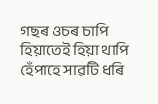গছৰ ওচৰ চাপি হিয়াতেই হিয়া থাপি
হেঁপাহে সাৱটি ধৰি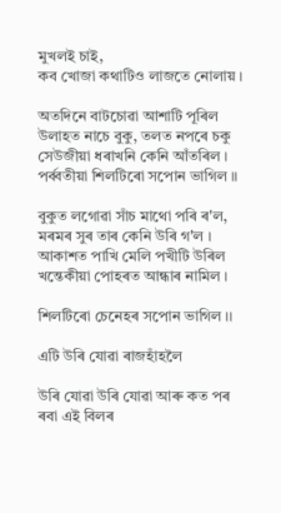মুখলই চাই,
কব খোজা কথাটিও লাজতে নোলায় ।

অতদিনে বাটচোৱা আশাটি পূৰিল
উলাহত নাচে বুকু, তলত নপৰে চকু
সেউজীয়া ধৰাখনি কেনি আঁতৰিল ।
পৰ্ব্বতীয়া শিলটিৰো সপোন ভাগিল ।।

বুকুত লগোৱা সাঁচ মাথো পৰি ৰ'ল,
মৰমৰ সুৰ তাৰ কেনি উৰি গ'ল ।
আকাশত পাখি মেলি পখীটি উৰিল
খন্তেকীয়া পোহৰত আন্ধাৰ নামিল ।

শিলটিৰো চেনেহৰ সপোন ভাগিল ।।

এটি উৰি যোৱা ৰাজহাঁহলৈ

উৰি যোৱা উৰি যোৱা আৰু কত পৰ
ৰবা এই বিলৰ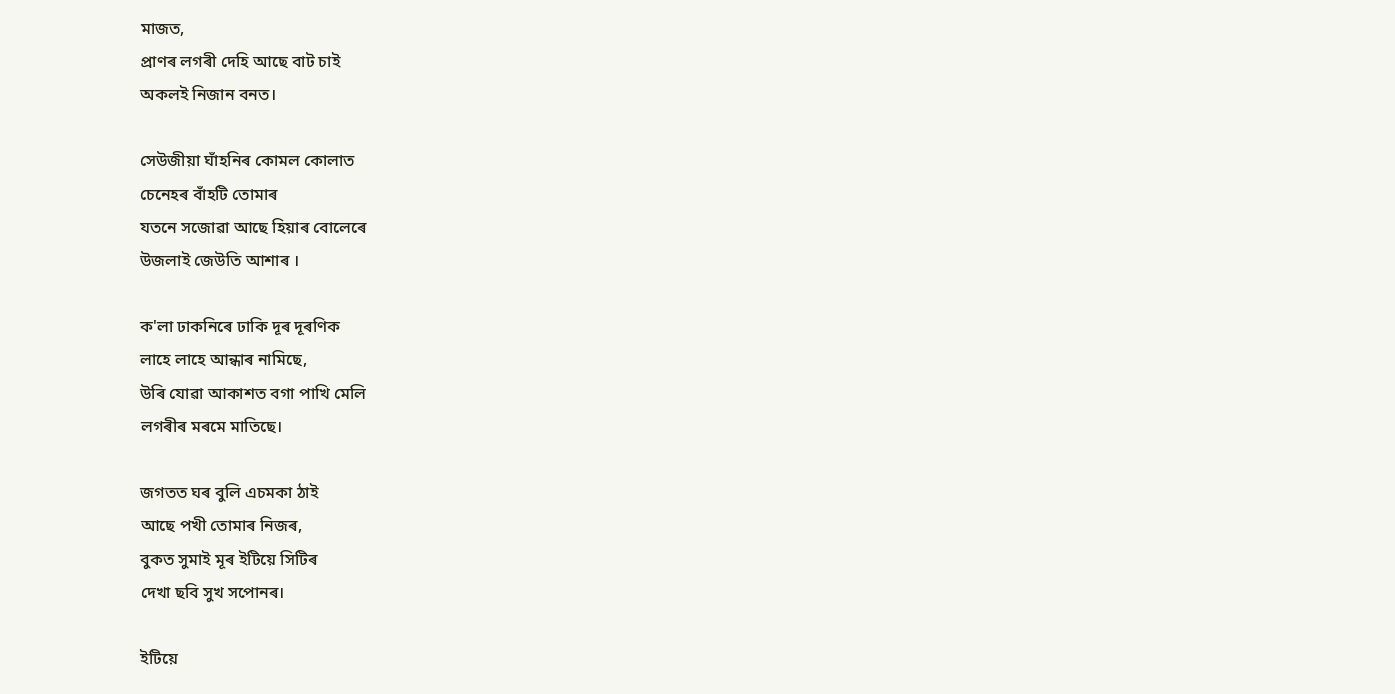মাজত,
প্ৰাণৰ লগৰী দেহি আছে বাট চাই
অকলই নিজান বনত।

সেউজীয়া ঘাঁহনিৰ কোমল কোলাত
চেনেহৰ বাঁহটি তোমাৰ
যতনে সজোৱা আছে হিয়াৰ বোলেৰে
উজলাই জেউতি আশাৰ ।

ক'লা ঢাকনিৰে ঢাকি দূৰ দূৰণিক
লাহে লাহে আন্ধাৰ নামিছে,
উৰি যোৱা আকাশত বগা পাখি মেলি
লগৰীৰ মৰমে মাতিছে।

জগতত ঘৰ বুলি এচমকা ঠাই
আছে পখী তোমাৰ নিজৰ,
বুকত সুমাই মূৰ ইটিয়ে সিটিৰ
দেখা ছবি সুখ সপোনৰ।

ইটিয়ে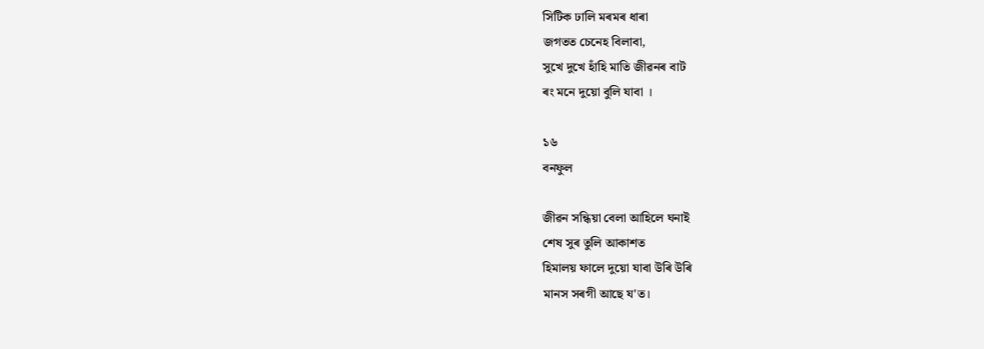সিটিক ঢালি মৰমৰ ধাৰা
জগতত চেনেহ বিলাবা,
সুখে দুখে হাঁহি মাতি জীৱনৰ বাট
ৰং মনে দুয়ো বুলি যাবা ।

১৬
বনফুল

জীৱন সন্ধিয়া বেলা আহিলে ঘনাই
শেষ সুৰ তুলি আকাশত
হিমালয় ফালে দুয়ো যাবা উৰি উৰি
মানস সৰগী আছে য'ত।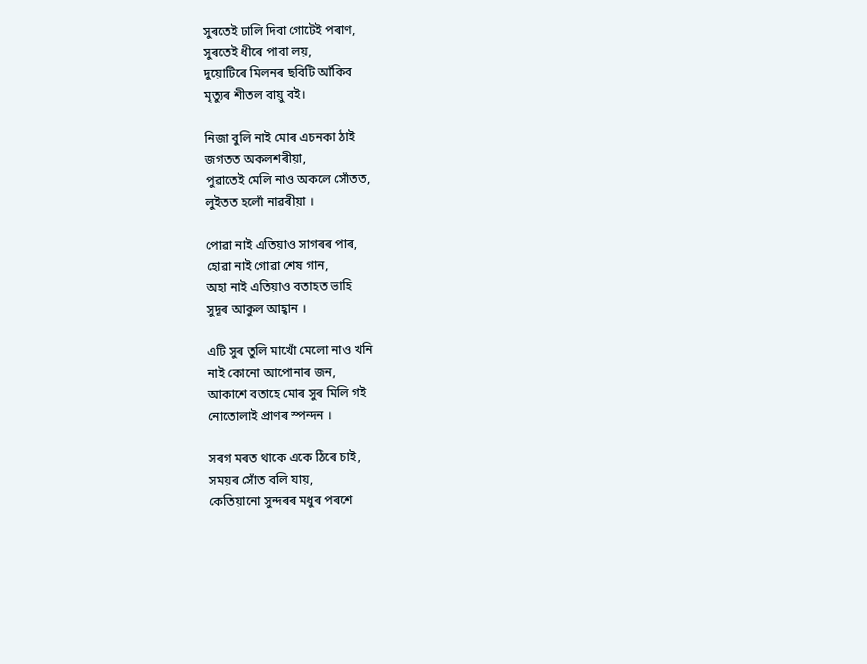সুৰতেই ঢালি দিবা গোটেই পৰাণ,
সুৰতেই ধীৰে পাবা লয়,
দুয়োটিৰে মিলনৰ ছবিটি আঁকিব
মৃত্যুৰ শীতল বায়ু বই।

নিজা বুলি নাই মোৰ এচনকা ঠাই
জগতত অকলশৰীয়া,
পুৱাতেই মেলি নাও অকলে সোঁতত,
লুইতত হলোঁ নাৱৰীয়া ।

পোৱা নাই এতিয়াও সাগৰৰ পাৰ,
হোৱা নাই গোৱা শেষ গান,
অহা নাই এতিয়াও বতাহত ভাহি
সুদূৰ আকুল আহ্বান ।

এটি সুৰ তুলি মাখোঁ মেলো নাও খনি
নাই কোনো আপোনাৰ জন,
আকাশে বতাহে মোৰ সুৰ মিলি গই
নোতোলাই প্ৰাণৰ স্পন্দন ।

সৰগ মৰত থাকে একে ঠিৰে চাই,
সময়ৰ সোঁত বলি যায়,
কেতিয়ানো সুন্দৰৰ মধুৰ পৰশে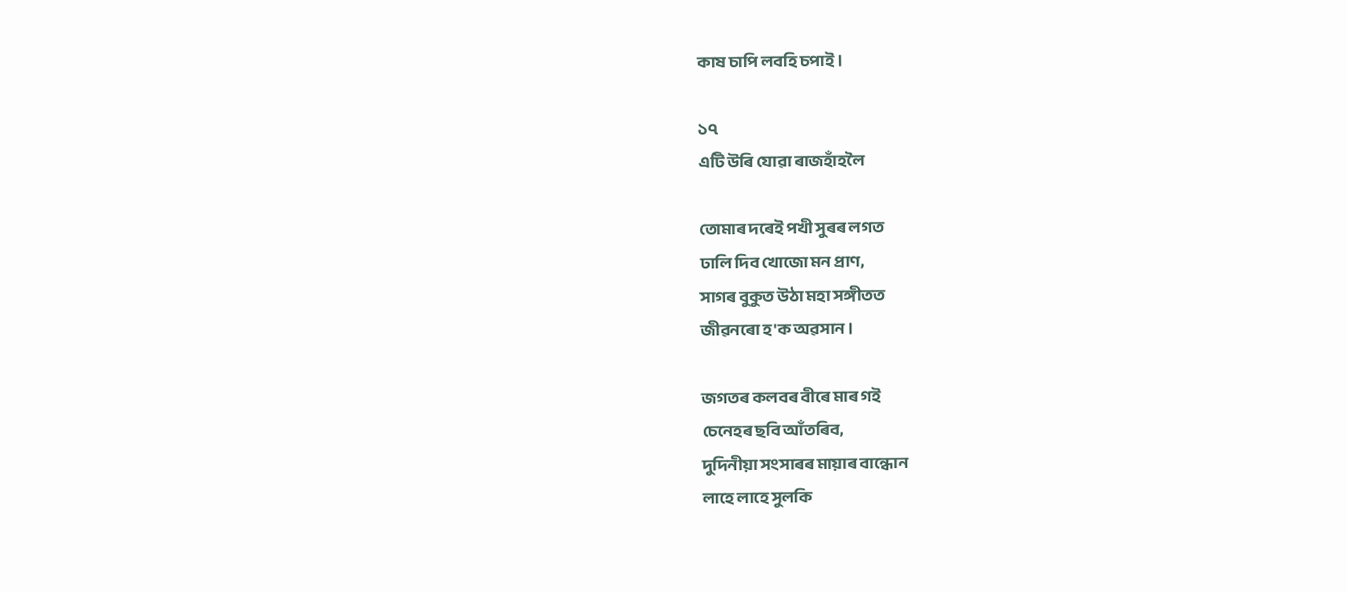কাষ চাপি লবহি চপাই ।

১৭
এটি উৰি যোৱা ৰাজহাঁহলৈ

তোমাৰ দৰেই পখী সুৰৰ লগত
ঢালি দিব খোজো মন প্রাণ,
সাগৰ বুকুত উঠা মহা সঙ্গীতত
জীৱনৰো হ'ক অৱসান ।

জগতৰ কলবৰ বীৰে মাৰ গই
চেনেহৰ ছবি আঁতৰিব,
দুদিনীয়া সংসাৰৰ মায়াৰ বান্ধোন
লাহে লাহে সুলকি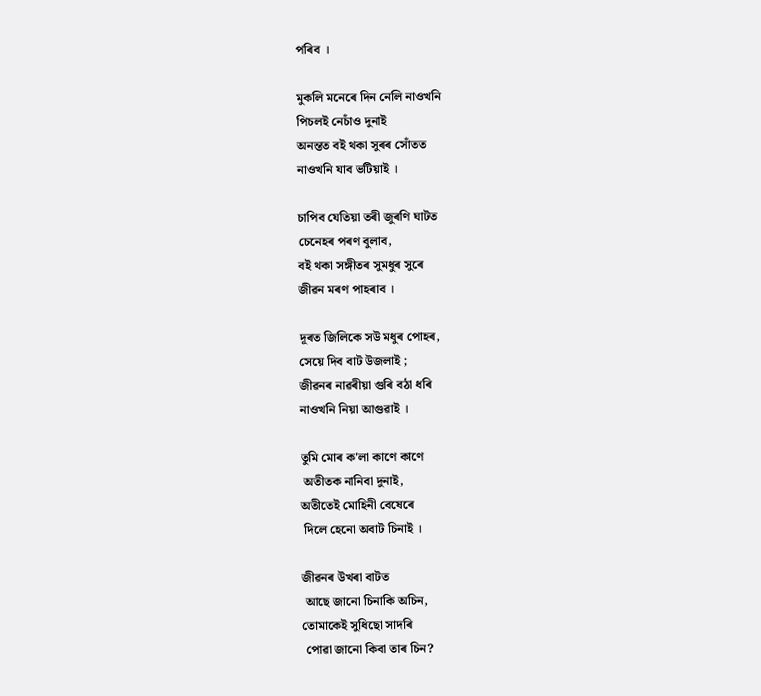পৰিব ।

মুকলি মনেৰে দিন নেলি নাওখনি
পিচলই নেচাঁও দুনাই
অনন্তত বই থকা সুৰৰ সোঁতত
নাওখনি যাব ভটিয়াই ।

চাপিব যেতিয়া তৰী জুৰণি ঘাটত
চেনেহৰ পৰণ বুলাব,
বই থকা সঙ্গীতৰ সুমধুৰ সুৰে
জীৱন মৰণ পাহৰাব ।

দূৰত জিলিকে সউ মধুৰ পোহৰ,
সেয়ে দিব বাট উজলাই ;
জীৱনৰ নাৱৰীয়া গুৰি বঠা ধৰি
নাওখনি নিয়া আগুৱাই ।

তুমি মোৰ ক'লা কাণে কাণে
 অতীতক নানিবা দুনাই,
অতীতেই মোহিনী বেষেৰে
 দিলে হেনো অবাট চিনাই ।

জীৱনৰ উখৰা বাটত
 আছে জানো চিনাকি অচিন,
তোমাকেই সুধিছো সাদৰি
 পোৱা জানো কিবা তাৰ চিন?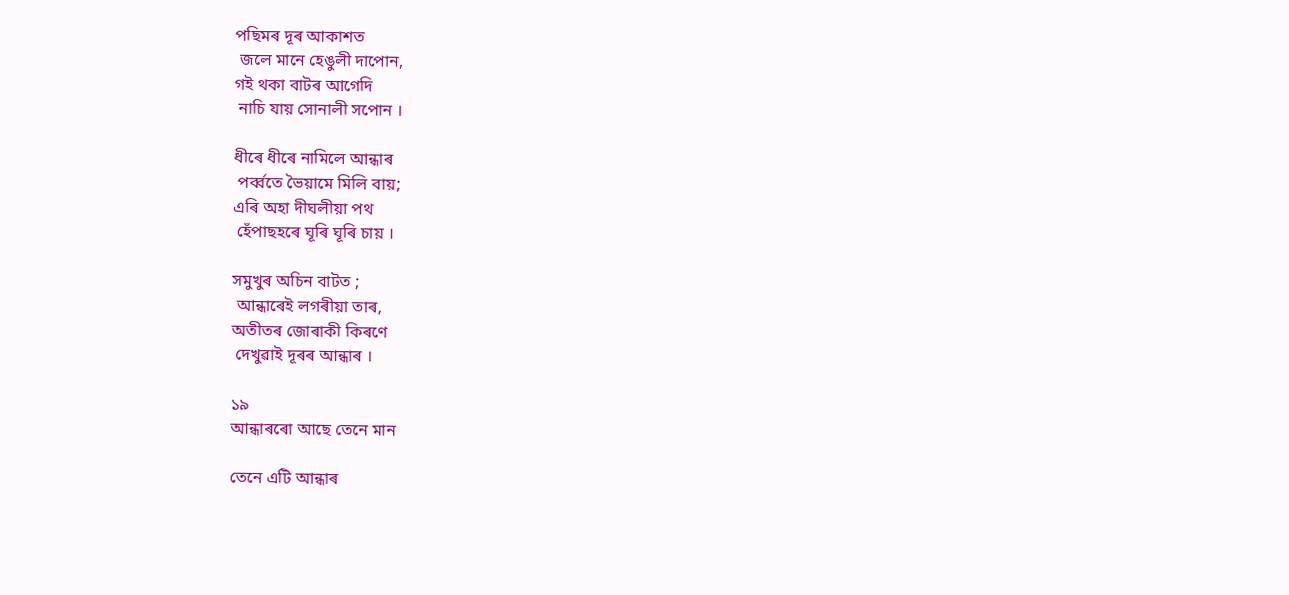পছিমৰ দূৰ আকাশত
 জলে মানে হেঙুলী দাপোন,
গই থকা বাটৰ আগেদি
 নাচি যায় সোনালী সপোন ।

ধীৰে ধীৰে নামিলে আন্ধাৰ
 পৰ্ব্বতে ভৈয়ামে মিলি বায়;
এৰি অহা দীঘলীয়া পথ
 হেঁপাছহৰে ঘূৰি ঘূৰি চায় ।

সমুখুৰ অচিন বাটত ;
 আন্ধাৰেই লগৰীয়া তাৰ,
অতীতৰ জোৰাকী কিৰণে
 দেখুৱাই দূৰৰ আন্ধাৰ ।

১৯
আন্ধাৰৰো আছে তেনে মান

তেনে এটি আন্ধাৰ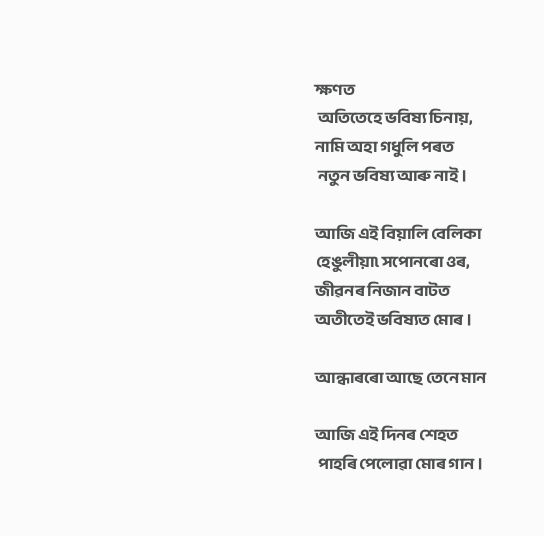ক্ষণত
 অতিতেহে ভবিষ্য চিনায়,
নামি অহা গধুলি পৰত
 নতুন ভবিষ্য আৰু নাই ।

আজি এই বিয়ালি বেলিকা
হেঙুলীয়া৷ সপোনৰো ওৰ,
জীৱনৰ নিজান বাটত
অতীতেই ভবিষ্যত মোৰ ।

আন্ধাৰৰো আছে তেনে মান

আজি এই দিনৰ শেহত
 পাহৰি পেলোৱা মোৰ গান ।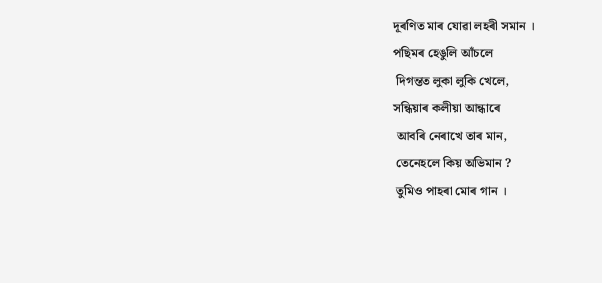দূৰণিত মাৰ যোৱা লহৰী সমান ।
পছিমৰ হেঙুলি আঁচলে
 দিগন্তত লুকা লুকি খেলে,
সন্ধিয়াৰ কলীয়া আন্ধাৰে
 আবৰি নেৰাখে তাৰ মান,
 তেনেহলে কিয় অভিমান ?
 তুমিও পাহৰা মোৰ গান ।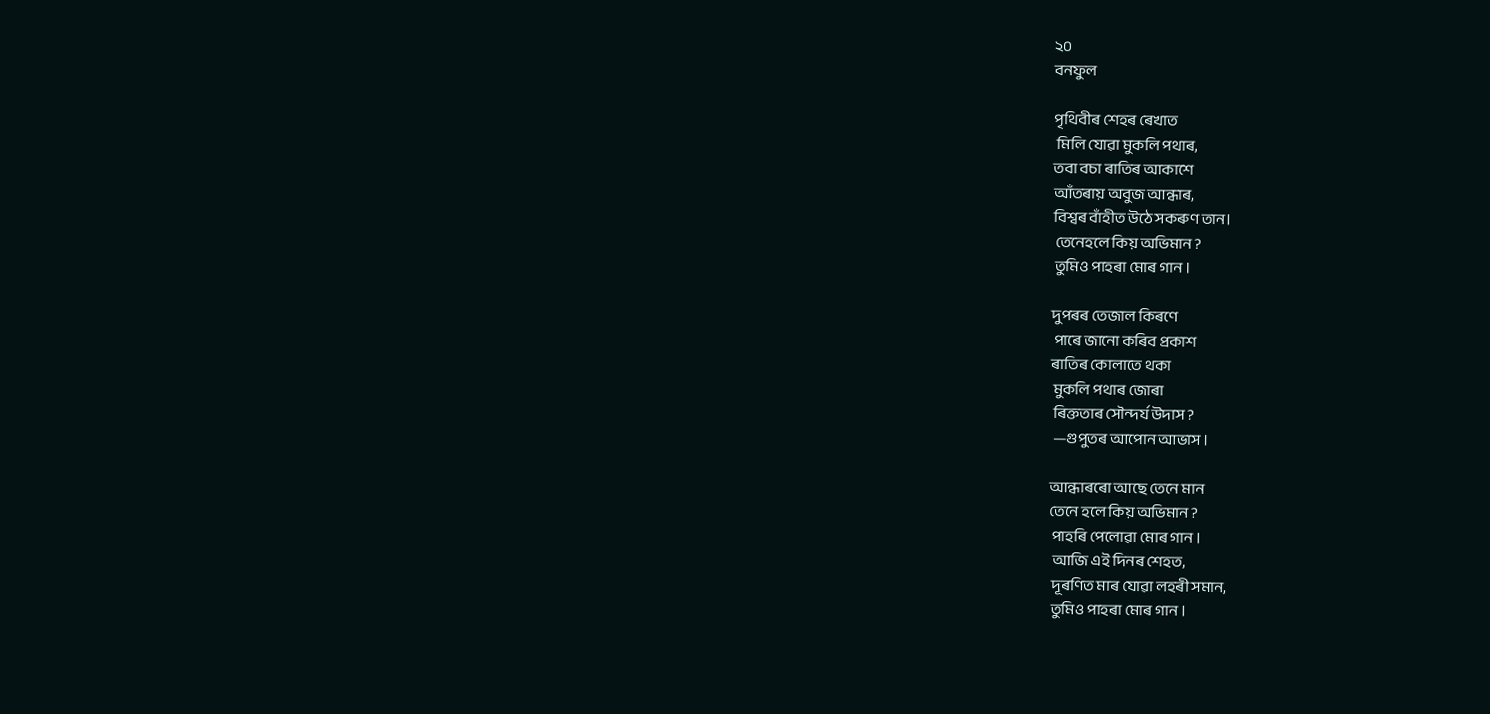২০
বনফুল

পৃথিবীৰ শেহৰ ৰেখাত
 মিলি যোৱা মুকলি পথাৰ,
তবা বচা ৰাতিৰ আকাশে
আঁতৰায় অবুজ আন্ধাৰ,
বিশ্বৰ বাঁহীত উঠে সকৰুণ তান।
 তেনেহলে কিয় অভিমান ?
 তুমিও পাহৰা মোৰ গান ।

দুপৰৰ তেজাল কিৰণে
 পাৰে জানো কৰিব প্রকাশ
ৰাতিৰ কোলাতে থকা
 মুকলি পথাৰ জোৰা
 ৰিক্ততাৰ সৌন্দৰ্য উদাস ?
 —গুপুতৰ আপোন আভাস ।

আন্ধাৰৰো আছে তেনে মান
তেনে হলে কিয় অভিমান ?
 পাহৰি পেলোৱা মোৰ গান ।
 আজি এই দিনৰ শেহত,
 দূৰণিত মাৰ যোৱা লহৰী সমান,
 তুমিও পাহৰা মোৰ গান ।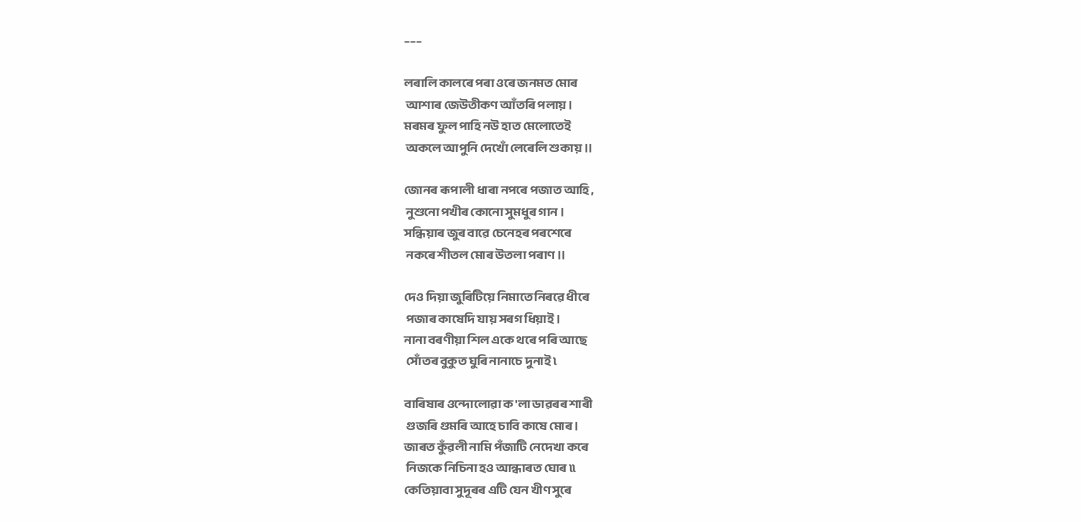–––

লৰালি কালৰে পৰা ওৰে জনমত মোৰ
 আশাৰ জেউতীকণ আঁতৰি পলায় ।
মৰমৰ ফুল পাহি নউ হাত মেলোতেই
 অকলে আপুনি দেখোঁ লেৰেলি শুকায় ।।

জোনৰ ৰূপালী ধাৰা নপৰে পজাত আহি ,
 নুশুনো পখীৰ কোনো সুমধুৰ গান ।
সন্ধিয়াৰ জুৰ বাৱে চেনেহৰ পৰশেৰে
 নকৰে শীতল মোৰ উতলা পৰাণ ।।

দেও দিয়া জুৰিটিয়ে নিমাতে নিৰৱে ধীৰে
 পজাৰ কাষেদি যায় সৰগ ধিয়াই ।
নানা বৰণীয়া শিল একে থৰে পৰি আছে
 সোঁতৰ বুকুত ঘুৰি নানাচে দুনাই ৷

বাৰিষাৰ ওন্দোলোৱা ক'লা ডাৱৰৰ শাৰী
 গুজৰি গুমৰি আহে চাবি কাষে মোৰ ।
জাৰত কুঁৱলী নামি পঁজাটি নেদেখা কৰে
 নিজকে নিচিনা হও আন্ধাৰত ঘোৰ ৷৷
কেতিয়াবা সুদূৰৰ এটি যেন খীণ সুৰে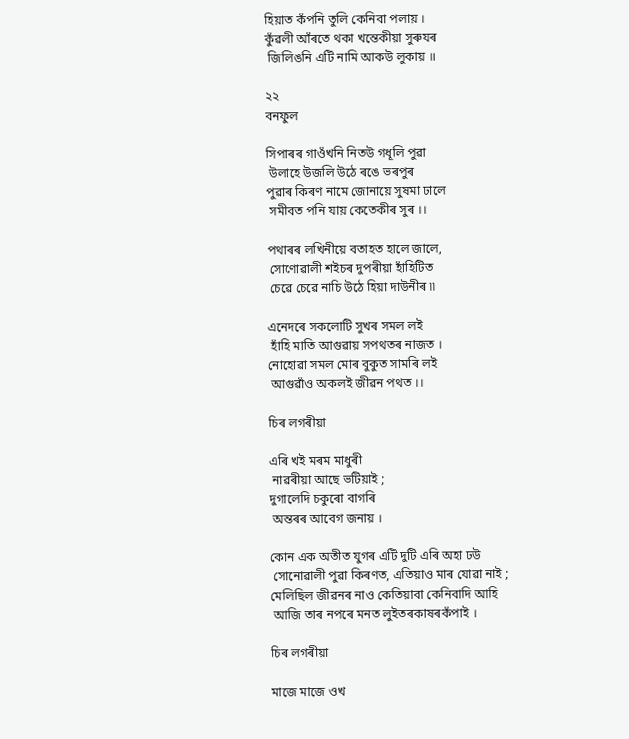হিয়াত কঁপনি তুলি কেনিবা পলায় ।
কুঁৱলী আঁৰতে থকা খন্তেকীয়া সুৰুযৰ
 জিলিঙনি এটি নামি আকউ লুকায় ॥

২২
বনফুল

সিপাৰৰ গাওঁখনি নিতউ গধূলি পুৱা
 উলাহে উজলি উঠে ৰঙে ভৰপুৰ
পুৱাৰ কিৰণ নামে জোনায়ে সুষমা ঢালে
 সমীবত পনি যায় কেতেকীৰ সুৰ ।।

পথাৰৰ লখিনীয়ে বতাহত হালে জালে,
 সোণোৱালী শ‍ইচৰ দুপৰীয়া হাঁহিটিত
 চেৱে চেৱে নাচি উঠে হিয়া দাউনীৰ ৷৷

এনেদৰে সকলোটি সুখৰ সমল লই
 হাঁহি মাতি আগুৱায় সপথতৰ নাজত ।
নোহোৱা সমল মোৰ বুকুত সামৰি লই
 আগুৱাঁও অকলই জীৱন পথত ।।

চিৰ লগৰীয়া

এৰি খই মৰম মাধুৰী
 নাৱৰীয়া আছে ভটিয়াই ;
দুগালেদি চকুৰো বাগৰি
 অন্তৰৰ আবেগ জনায় ।

কোন এক অতীত যুগৰ এটি দুটি এৰি অহা ঢউ
 সোনোৱালী পুৱা কিৰণত, এতিয়াও মাৰ যোৱা নাই ;
মেলিছিল জীৱনৰ নাও কেতিয়াবা কেনিবাদি আহি
 আজি তাৰ নপৰে মনত লুইতৰকাষৰকঁপাই ।

চিৰ লগৰীয়া

মাজে মাজে ওখ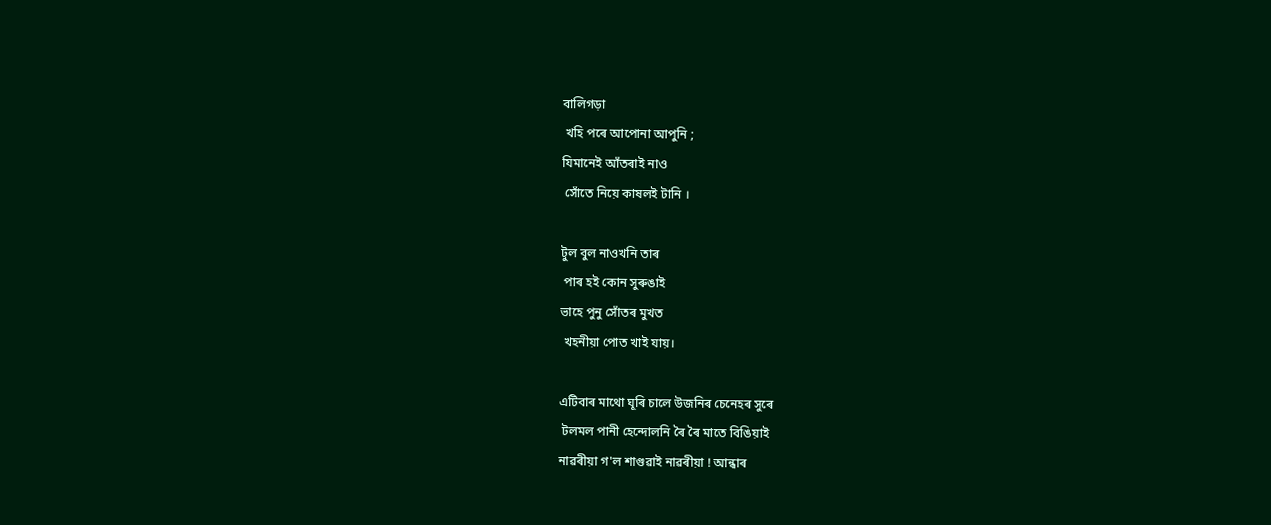বালিগড়া
 খহি পৰে আপোনা আপুনি ;
যিমানেই আঁতৰাই নাও
 সোঁতে নিয়ে কাষলই টানি ।

টুল বুল নাওখনি তাৰ
 পাৰ হই কোন সুৰুঙাই
ভাহে পুনু সোঁতৰ মুখত
 খহনীয়া পোত খাই যায়।

এটিবাৰ মাথো ঘূৰি চালে উজনিৰ চেনেহৰ সুৰে
 টলমল পানী হেন্দোলনি ৰৈ ৰৈ মাতে বিঙিয়াই
নাৱৰীয়া গ'ল শাগুৱাই নাৱৰীয়া ! আন্ধাৰ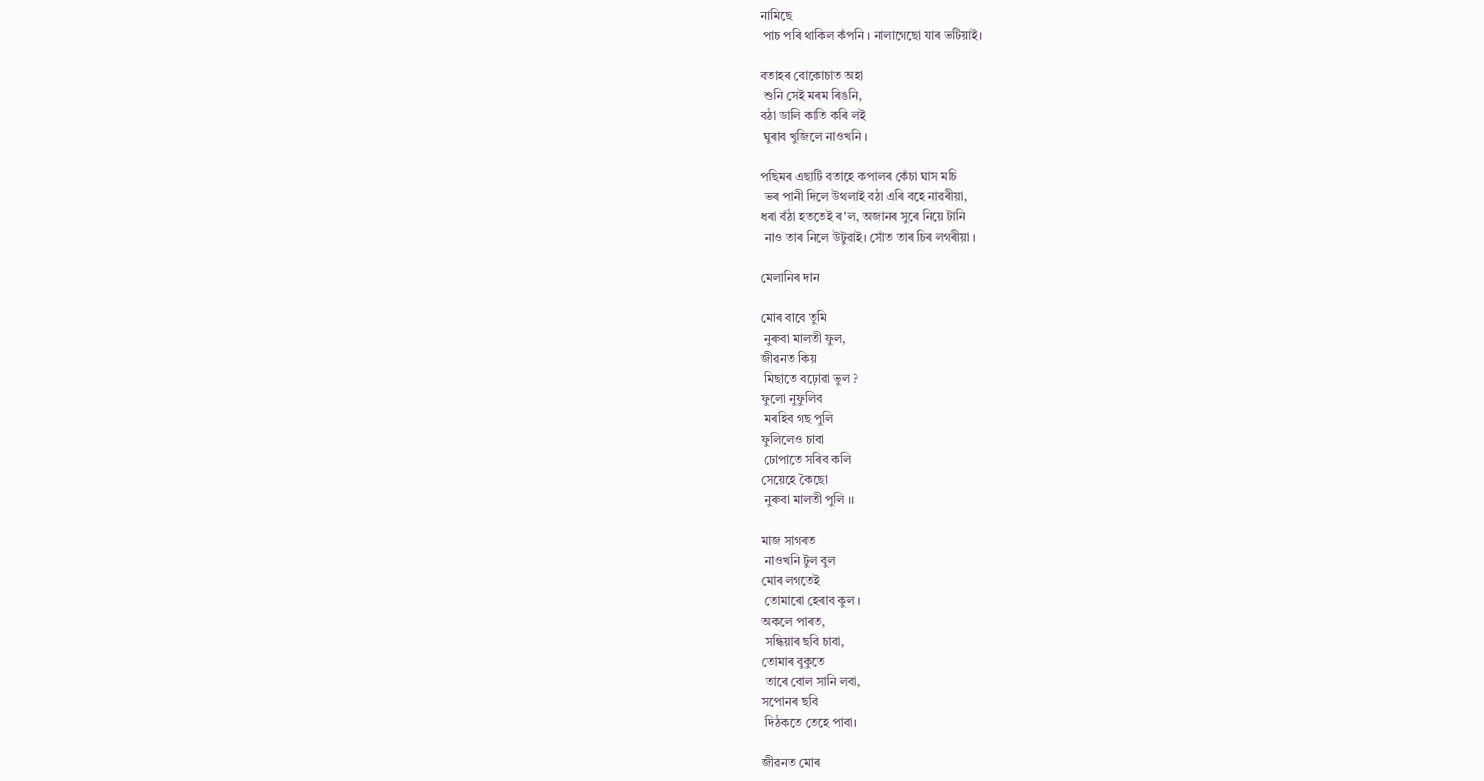নামিছে
 পাচ পৰি থাকিল কঁপনি । নালাগেছো যাৰ ভটিয়াই।

বতাহৰ বোকোচাত অহা
 শুনি সেই মৰম ৰিঙনি,
বঠা ডালি কাতি কৰি লই
 ঘুৰাব খুজিলে নাওখনি ।

পছিমৰ এছাটি বতাহে কপালৰ কেঁচা ঘাস মচি
 ভৰ পানী দিলে উথলাই বঠা এৰি বহে নাৱৰীয়া,
ধৰা বঁঠা হততেই ৰ'ল, অজানৰ সুৰে নিয়ে টানি
 নাও তাৰ নিলে উটুৱাই। সোঁত তাৰ চিৰ লগৰীয়া ।

মেলানিৰ দান

মোৰ বাবে তুমি
 নুৰুবা মালতী ফুল,
জীৱনত কিয়
 মিছাতে বঢ়োৱা ভুল ?
ফুলো নুফুলিব
 মৰহিব গছ পুলি
ফুলিলেও চাবা
 ঢোপাতে সৰিব কলি
সেয়েহে কৈছো
 নুৰুবা মালতী পুলি ।।

মাজ সাগৰত
 নাওখনি টুল বুল
মোৰ লগতেই
 তোমাৰো হেৰাব কুল ।
অকলে পাৰত,
 সন্ধিয়াৰ ছবি চাবা,
তোমাৰ বুকুতে
 তাৰে বোল সানি লবা,
সপোনৰ ছবি
 দিঠকতে তেহে পাবা।

জীৱনত মোৰ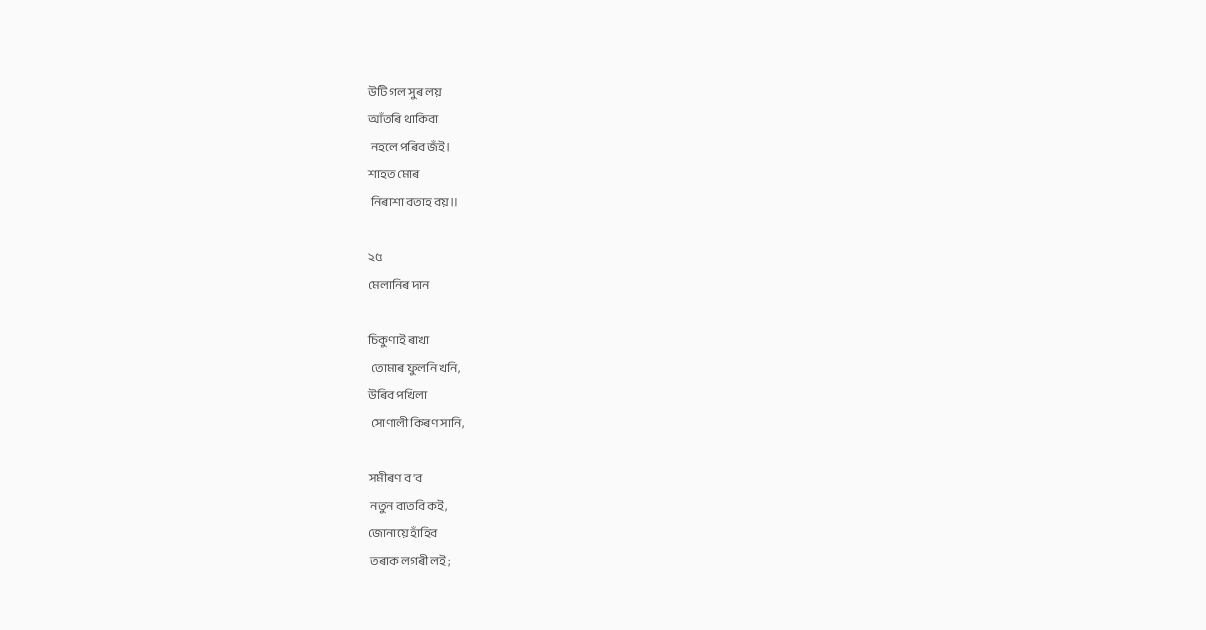উটি গল সুৰ লয়
আঁতৰি থাকিবা
 নহলে পৰিব জঁই।
শাহত মোৰ
 নিৰাশা বতাহ বয়॥

২৫
মেলানিৰ দান

চিকুণাই ৰাখা
 তোমাৰ ফুলনি খনি,
উৰিব পখিলা
 সোণালী কিৰণ সানি,

সমীৰণ ব'ব
 নতুন বাতবি কই,
জোনায়ে হাঁহিব
 তৰাক লগৰী লই ;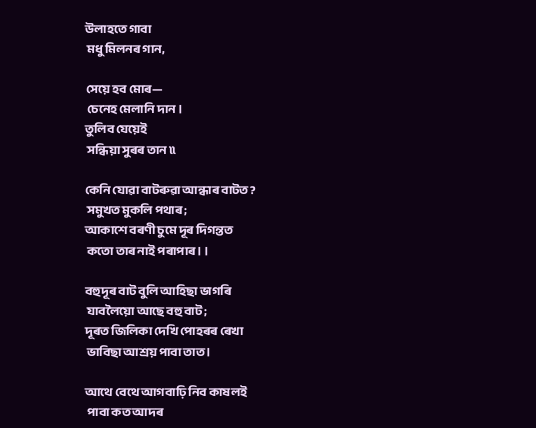উলাহতে গাবা
 মধু মিলনৰ গান,

সেয়ে হব মোৰ—
 চেনেহ মেলানি দান ।
তুলিব যেয়েই
 সন্ধিয়া সুৰৰ তান ৷৷

কেনি যোৱা বাটৰুৱা আন্ধাৰ বাটত ?
 সমুখত মুকলি পথাৰ ;
আকাশে বৰণী চুমে দূৰ দিগন্তত
 কতো তাৰ নাই পৰাপাৰ। ।

বহুদূৰ বাট বুলি আহিছা ভাগৰি
 যাবলৈয়ো আছে বহু বাট ;
দূৰত জিলিকা দেখি পোহৰৰ ৰেখা
 ভাবিছা আশ্রয় পাবা তাত ।

আথে বেথে আগবাঢ়ি নিব কাষলই
 পাবা কত আদৰ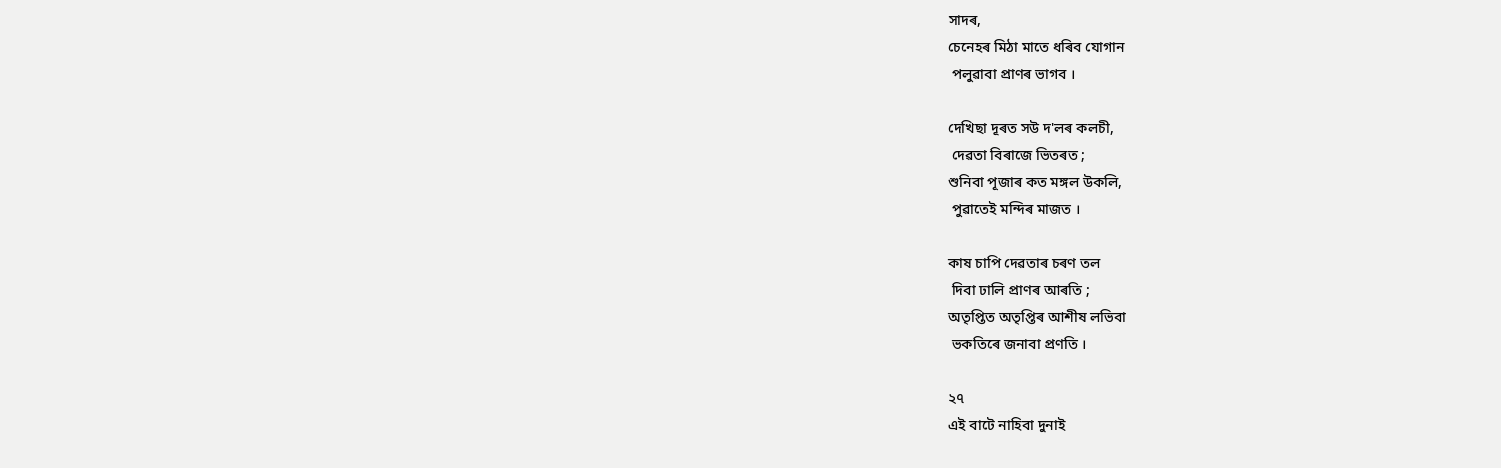সাদৰ,
চেনেহৰ মিঠা মাতে ধৰিব যোগান
 পলুৱাবা প্ৰাণৰ ভাগব ।

দেখিছা দূৰত সউ দ'লৰ কলচী,
 দেৱতা বিৰাজে ভিতৰত ;
শুনিবা পূজাৰ কত মঙ্গল উকলি,
 পুৱাতেই মন্দিৰ মাজত ।

কাষ চাপি দেৱতাৰ চৰণ তল
 দিবা ঢালি প্ৰাণৰ আৰতি ;
অতৃপ্তিত অতৃপ্তিৰ আশীষ লভিবা
 ভকতিৰে জনাবা প্রণতি ।

২৭
এই বাটে নাহিবা দুনাই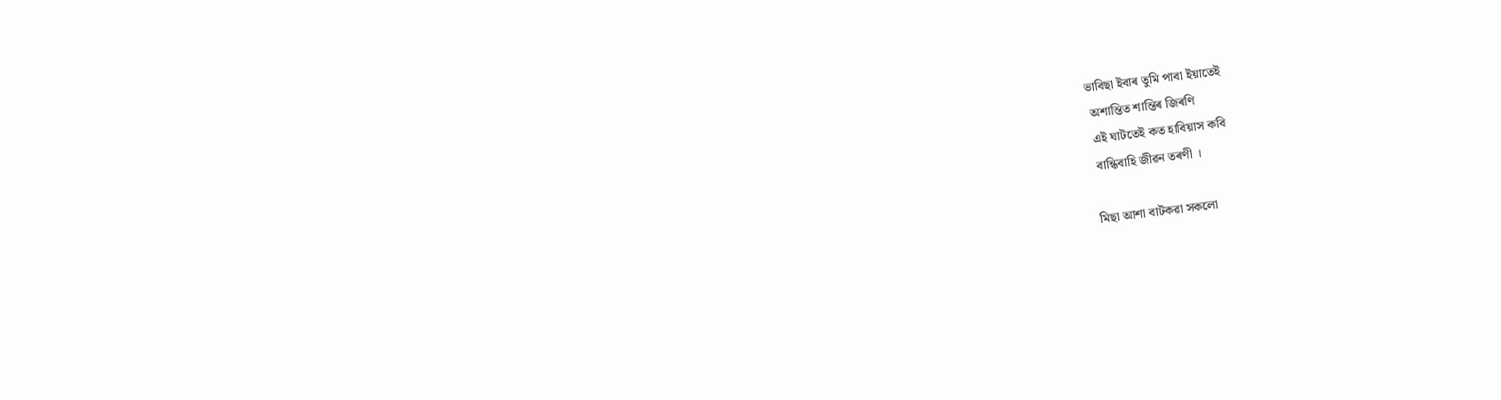ভাবিছা ইবাৰ তুমি পাবা ইয়াতেই
 অশান্তিত শান্তিৰ জিৰণি
 এই ঘাটতেই কত হাবিয়াস কবি
 বান্ধিবাহি জীৱন তৰণী ।

মিছা আশা বাটকৱা সকলো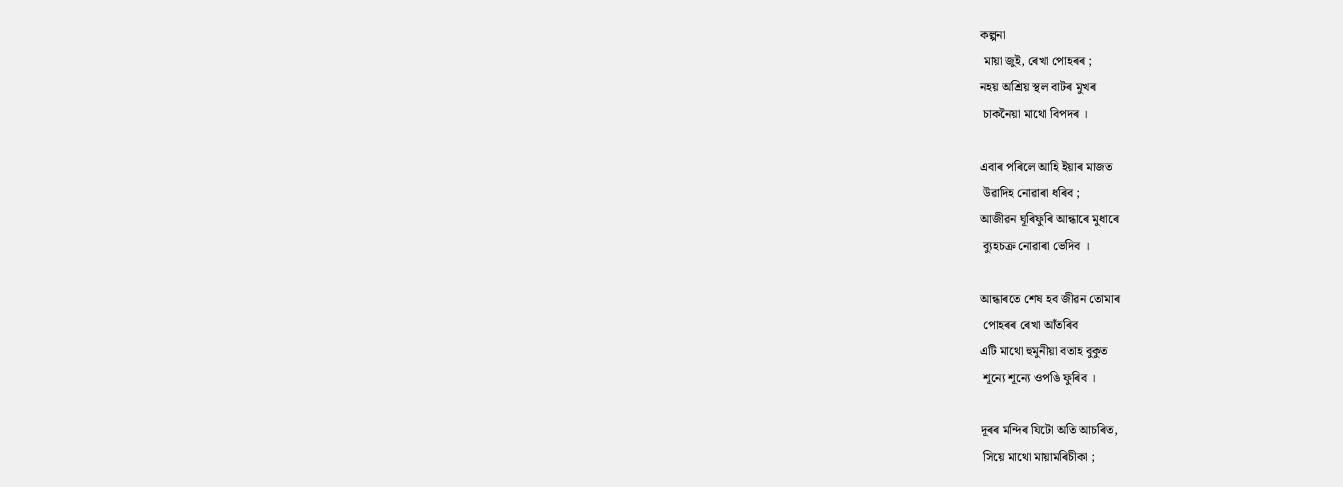কল্পনা
 মায়া জুই, ৰেখা পোহৰৰ ;
নহয় অশ্রিয় স্থল বাটৰ মুখৰ
 চাকনৈয়া মাথো বিপদৰ ।

এবাৰ পৰিলে আহি ইয়াৰ মাজত
 উৱাদিহ নোৱাৰা ধৰিব ;
আজীৱন ঘূৰিফুৰি আন্ধাৰে মুধাৰে
 ব্যুহচক্ৰ নোৱাৰা ভেদিব ।

আন্ধাৰতে শেষ হব জীৱন তোমাৰ
 পোহৰৰ ৰেখা আঁতৰিব
এটি মাথো হুমুনীয়া বতাহ বুকুত
 শূন্যে শূন্যে ওপঙি ফুৰিব ।

দূৰৰ মন্দিৰ যিটো অতি আচৰিত,
 সিয়ে মাথো মায়ামৰিচীকা ;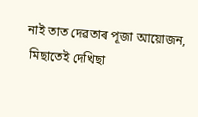নাই তাত দেৱতাৰ পূজা আয়োজন,
 মিছাতেই দেখিছা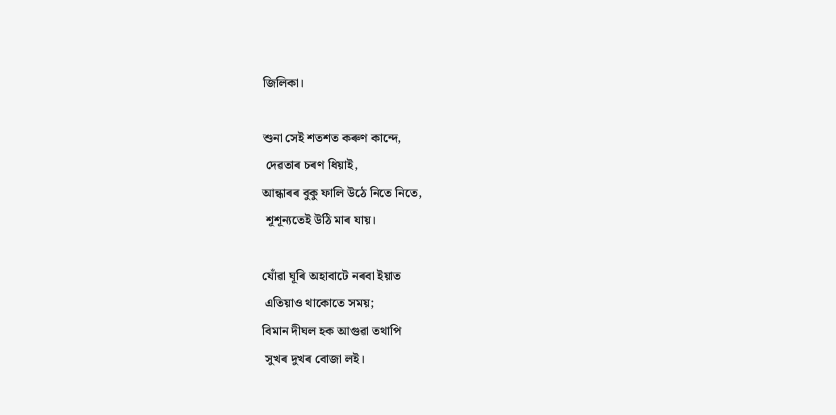জিলিকা।

শুনা সেই শতশত কৰুণ কান্দে,
 দেৱতাৰ চৰণ ধিয়াই,
আন্ধাৰৰ বুকু ফালি উঠে নিতে নিতে,
 শূশূন্যতেই উঠি মাৰ যায়।

যোঁৱা ঘূৰি অহাবাটে নৰবা ইয়াত
 এতিয়াও থাকোতে সময়;
বিমান দীঘল হক আগুৱা তথাপি
 সুখৰ দুখৰ বোজা লই।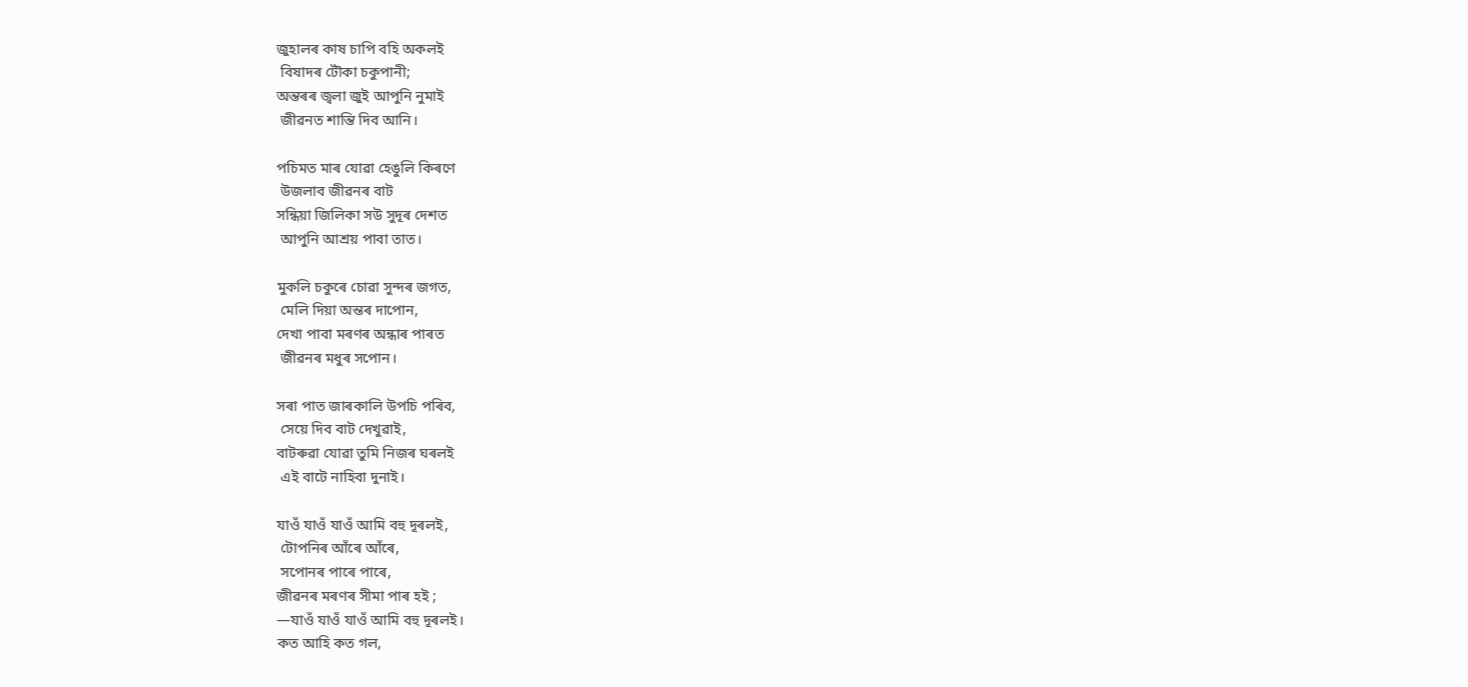জুহালৰ কাষ চাপি বহি অকলই
 বিষাদৰ টৌকা চকুপানী;
অন্তৰৰ জ্বলা জুই আপুনি নুমাই
 জীৱনত শান্তি দিব আনি।

পচিমত মাৰ যোৱা হেঙুলি কিৰণে
 উজলাব জীৱনৰ বাট
সন্ধিয়া জিলিকা সউ সুদূৰ দেশত
 আপুনি আশ্ৰয় পাবা তাত।

মুকলি চকুৰে চোৱা সুন্দৰ জগত,
 মেলি দিয়া অন্তৰ দাপোন,
দেখা পাবা মৰণৰ অন্ধাৰ পাৰত
 জীৱনৰ মধুৰ সপোন।

সৰা পাত জাৰকালি উপচি পৰিব,
 সেয়ে দিব বাট দেখুৱাই,
বাটৰুৱা যোৱা তুমি নিজৰ ঘৰলই
 এই বাটে নাহিবা দুনাই।

যাওঁ যাওঁ যাওঁ আমি বহু দূৰলই,
 টোপনিৰ আঁৰে আঁৰে,
 সপোনৰ পাৰে পাৰে,
জীৱনৰ মৰণৰ সীমা পাৰ হই ;
—যাওঁ যাওঁ যাওঁ আমি বহু দূৰলই।
কত আহি কত গল,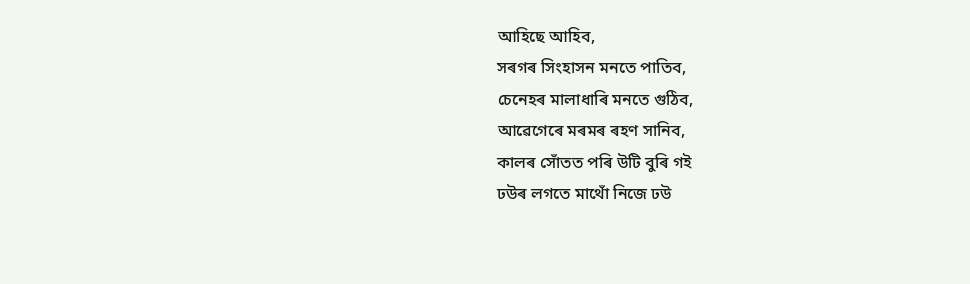আহিছে আহিব,
সৰগৰ সিংহাসন মনতে পাতিব,
চেনেহৰ মালাধাৰি মনতে গুঠিব,
আৱেগেৰে মৰমৰ ৰহণ সানিব,
কালৰ সোঁতত পৰি উটি বুৰি গই
ঢউৰ লগতে মাথোঁ নিজে ঢউ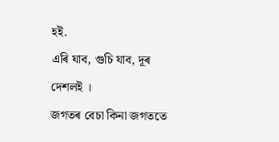হই.
এৰি যাব, গুচি যাব, দূৰ দেশলই ।
জগতৰ বেচা কিনা জগততে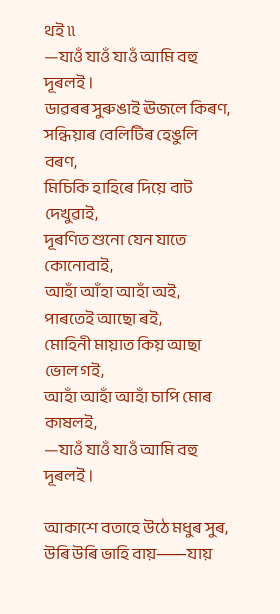থ‍ই ৷৷
—যাওঁ যাওঁ যাওঁ আমি বহু দূৰলই ।
ডাৱৰৰ সুৰুঙাই ঊজলে কিৰণ,
সন্ধিয়াৰ বেলিটিৰ হেঙুলি বৰণ,
মিচিকি হাহিৰে দিয়ে বাট দেখুৱাই,
দূৰণিত শুনো যেন যাতে কোনোবাই,
আহাঁ আঁহা আহাঁ অই,
পাৰতেই আছো ৰই,
মোহিনী মায়াত কিয় আছা ভোল গই,
আহাঁ আহাঁ আহাঁ চাপি মোৰ কাষলই,
—যাওঁ যাওঁ যাওঁ আমি বহু দূৰলই ।

আকাশে বতাহে উঠে মধুৰ সুৰ,
উৰি উৰি ভাহি বায়⸺যায়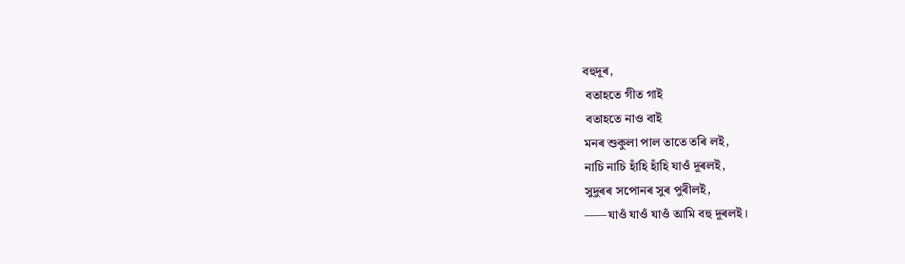বহুদূৰ,
 বতাহতে গীত গাই
 বতাহতে নাও বাই
মনৰ শুকুলা পাল তাতে তৰি লই,
নাচি নাচি হাঁহি হাঁহি যাওঁ দূৰলই,
সুদুৰৰ সপোনৰ সুৰ পুৰীলই,
⸺যাওঁ যাওঁ যাওঁ আমি বহু দূৰলই।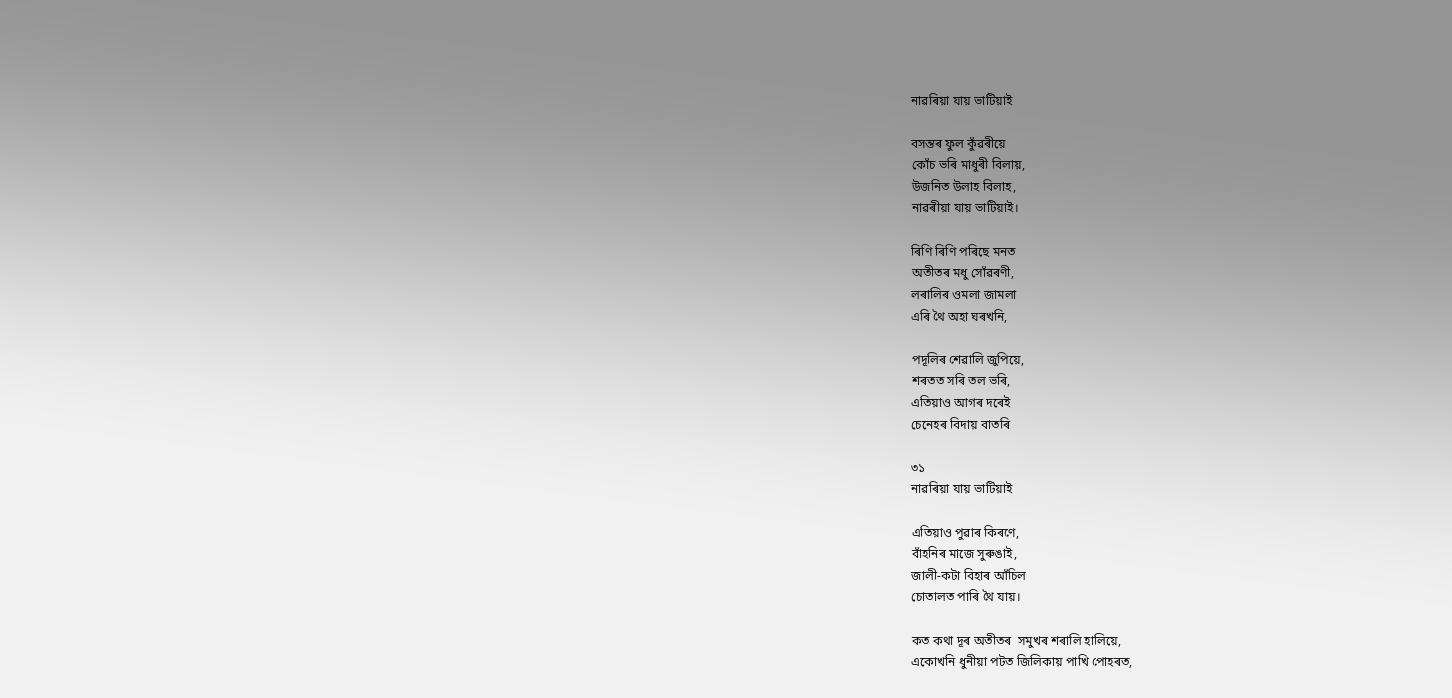নাৱৰিয়া যায় ভাটিয়াই

বসন্তৰ ফুল কুঁ‌ৱৰীয়ে
কোঁ‌চ ভৰি মাধুৰী বিলায়,
উজনিত উলাহ বিলাহ,
নাৱৰীয়া যায় ভাটিয়াই।

ৰিণি ৰিণি পৰিছে মনত
অতীতৰ মধু সোঁ‌ৱৰণী,
লৰালিৰ ওমলা জামলা
এৰি থৈ অহা ঘৰখনি,

পদূলিৰ শেৱালি জুপিয়ে,
শৰতত সৰি তল ভৰি,
এতিয়াও আগৰ দৰেই
চেনেহৰ বিদায় বাতৰি

৩১
নাৱৰিয়া যায় ভাটিয়াই

এতিয়াও পুৱাৰ কিৰণে,
বাঁহনিৰ মাজে সুৰুঙাই,
জালী-কটা বিহাৰ আঁচিল
চোতালত পাৰি থৈ যায়।

কত কথা দূৰ অতীতৰ  সমুখৰ শৰালি হালিয়ে,
একোখনি ধুনীয়া পটত জিলিকায় পাখি পোহৰত,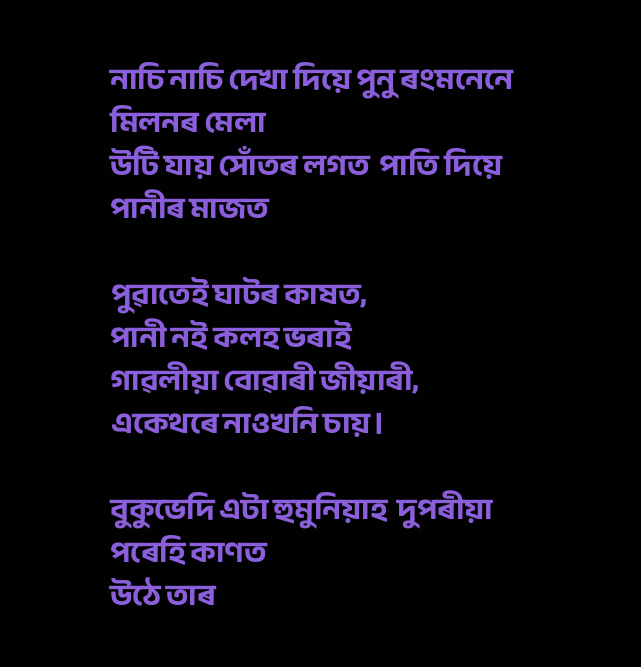নাচি নাচি দেখা দিয়ে পুনু ৰংমনেনে মিলনৰ মেলা
উটি যায় সোঁতৰ লগত  পাতি দিয়ে পানীৰ মাজত

পুৱাতেই ঘাটৰ কাষত,
পানী নই কলহ ভৰাই
গাৱলীয়া বোৱাৰী জীয়াৰী,
একেথৰে নাওখনি চায়।

বুকুভেদি এটা হুমুনিয়াহ  দুপৰীয়া পৰেহি কাণত
উঠে তাৰ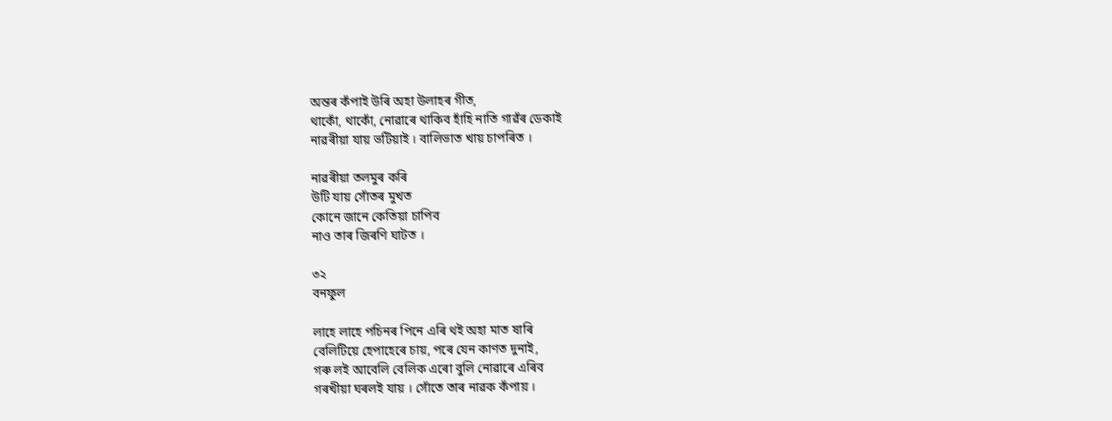অন্তৰ কঁপাই উৰি অহা উলাহৰ গীত,
থাকোঁ, থাকোঁ, নোৱাৰে থাকিব হাঁহি নাতি গাৱঁৰ ডেকাই
নাৱৰীয়া যায় ভটিয়াই । বালিভাত খায় চাপৰিত ।

নাৱৰীয়া তলমুৰ কৰি
উটি যায় সোঁতৰ মুখত
কোনে জানে কেতিয়া চাপিব
নাও তাৰ জিৰণি ঘাটত ।

৩২
বনফুল

লাহে লাহে পচিনৰ পিনে এৰি থই অহা মাত ষাৰি
বেলিটিয়ে হেপাহেৰে চায়, পৰে যেন কাণত দুনাই,
গৰু লই আবেলি বেলিক এৰো বুলি নোৱাৰে এৰিব
গৰখীয়া ঘৰলই যায় । সোঁতে তাৰ নাৱক কঁপায় ।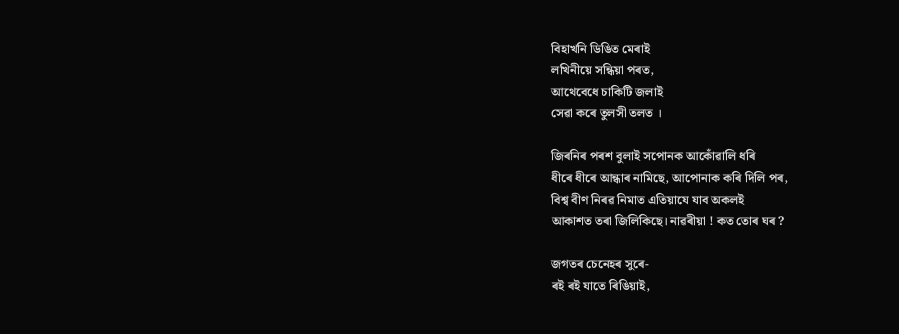বিহাখনি ডিঙিত মেৰাই
লখিনীয়ে সন্ধিয়া পৰত,
আথেবেধে চাকিটি জলাই
সেৱা কৰে তুলসী তলত ।

জিৰনিৰ পৰশ বুলাই সপোনক আকোঁৱালি ধৰি
ধীৰে ধীৰে আন্ধাৰ নামিছে, আপোনাক কৰি দিলি পৰ,
বিশ্ব বীণ নিৰৱ নিমাত এতিয়াযে যাব অকলই
আকাশত তৰা জিলিকিছে। নাৱৰীয়া ! কত তোৰ ঘৰ ?

জগতৰ চেনেহৰ সুৰে-
ৰই ৰই যাতে ৰিঙিয়াই,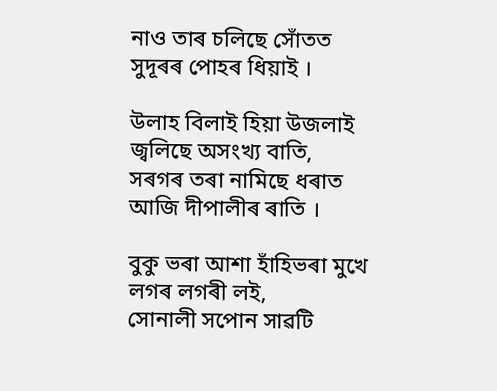নাও তাৰ চলিছে সোঁতত
সুদূৰৰ পোহৰ ধিয়াই ।

উলাহ বিলাই হিয়া উজলাই
জ্বলিছে অসংখ্য বাতি,
সৰগৰ তৰা নামিছে ধৰাত
আজি দীপালীৰ ৰাতি ।

বুকু ভৰা আশা হাঁহিভৰা মুখে
লগৰ লগৰী লই,
সোনালী সপোন সাৱটি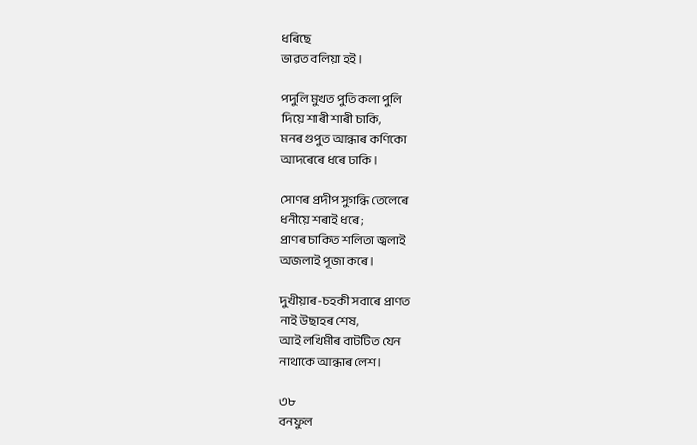ধৰিছে
ভাৱত বলিয়া হই ।

পদুলি মুখত পুতি কলা পুলি
দিয়ে শাৰী শাৰী চাকি,
মনৰ গুপুত আন্ধাৰ কণিকো
আদৰেৰে ধৰে ঢাকি ।

সোণৰ প্ৰদীপ সুগন্ধি তেলেৰে
ধনীয়ে শৰাই ধৰে ;
প্ৰাণৰ চাকিত শলিতা জ্বলাই
অজলাই পূজা কৰে ।

দুখীয়াৰ-চহকী সবাৰে প্ৰাণত
নাই উছাহৰ শেষ,
আই লখিমীৰ বাটটিত যেন
নাথাকে আন্ধাৰ লেশ।

৩৮
বনফুল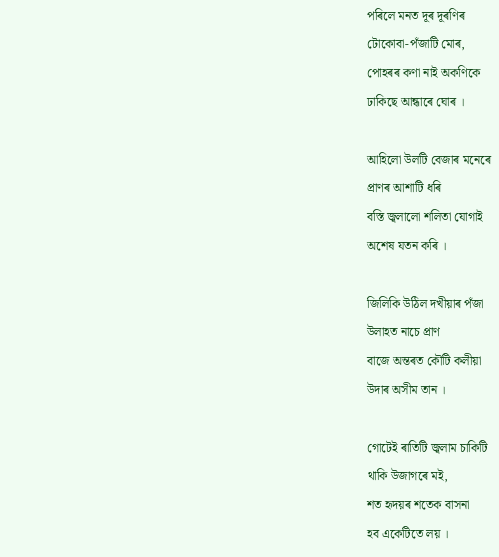পৰিলে মনত দূৰ দূৰণিৰ
টোকোবা-পঁজাটি মোৰ,
পোহৰৰ কণা নাই অকণিকে
ঢাকিছে আন্ধাৰে ঘোৰ ।

আহিলো উলটি বেজাৰ মনেৰে
প্ৰাণৰ আশাটি ধৰি
বস্তি জ্বলালো শলিতা যোগাই
অশেষ যতন কৰি ।

জিলিকি উঠিল দখীয়াৰ পঁজা
উলাহত নাচে প্রাণ
বাজে অন্তৰত কৌটি কলীয়া
উদাৰ অসীম তান ।

গোটেই ৰাতিটি জ্বলাম চাকিটি
থাকি উজাগৰে মই,
শত হৃদয়ৰ শতেক বাসনা
হব একেটিতে লয় ।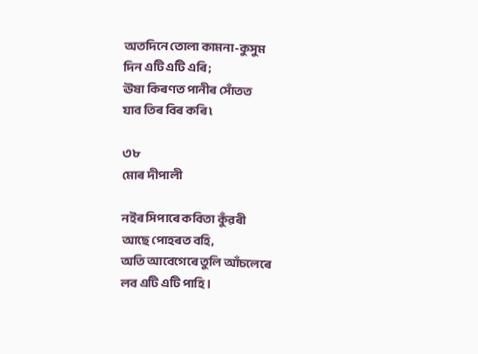অতদিনে তোলা কামনা-কুসুম
দিন এটি এটি এৰি ;
ঊষা কিৰণত পানীৰ সোঁতত
যাব তিৰ বিৰ কৰি ৷

৩৮
মোৰ দীপালী

নইৰ সিপাৰে কবিতা কুঁৱৰী
আছে পোহৰত বহি,
অতি আবেগেৰে তুলি আঁচলেৰে
লব এটি এটি পাহি ।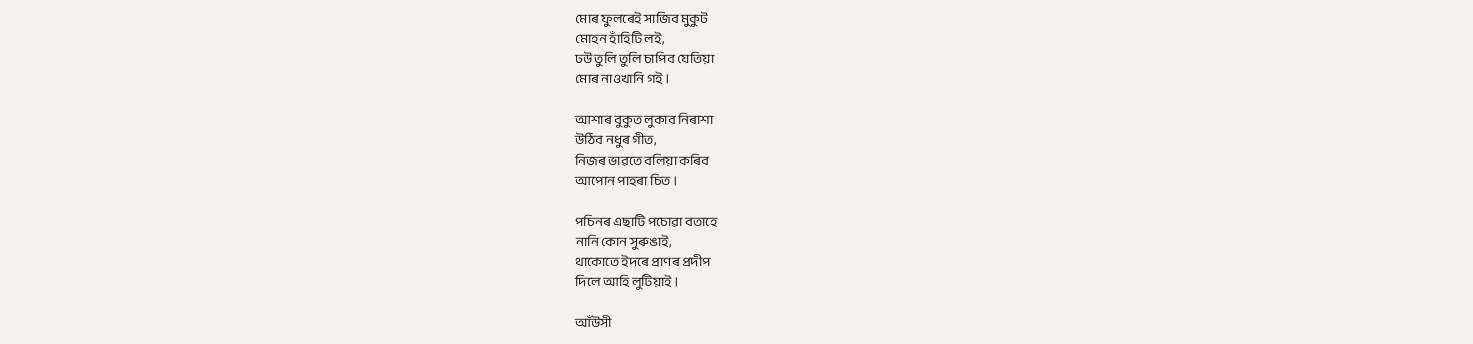মোৰ ফুলৰেই সাজিব মুকুট
মোহন হাঁহিটি লই,
ঢউ তুলি তুলি চাপিব যেতিয়া
মোৰ নাওখানি গই ।

আশাৰ বুকুত লুকাব নিৰাশা
উঠিব নধুৰ গীত,
নিজৰ ভাৱতে বলিয়া কৰিব
আপোন পাহৰা চিত ।

পচিনৰ এছাটি পচোৱা বতাহে
নানি কোন সুৰুঙাই,
থাকোতে ইদৰে প্ৰাণৰ প্ৰদীপ
দিলে আহি লুটিয়াই ।

আঁউসী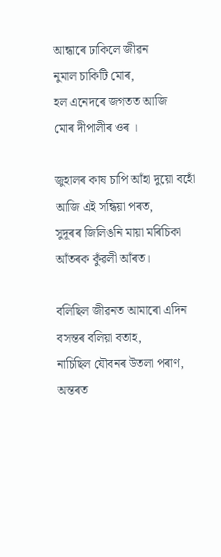আন্ধাৰে ঢাকিলে জীৱন
নুমাল চাকিটি মোৰ,
হল এনেদৰে জগতত আজি
মোৰ দীপালীৰ ওৰ ।

জুহালৰ কাষ চাপি আঁহা দুয়ো বহোঁ
আজি এই সন্ধিয়া পৰত,
সুদূৰৰ জিলিঙনি মায়া মৰিচিকা
আঁতৰক কুঁৱলী আঁৰত।

বলিছিল জীৱনত আমাৰো এদিন
বসন্তৰ বলিয়া বতাহ,
নাচিছিল যৌবনৰ উতলা পৰাণ,
অন্তৰত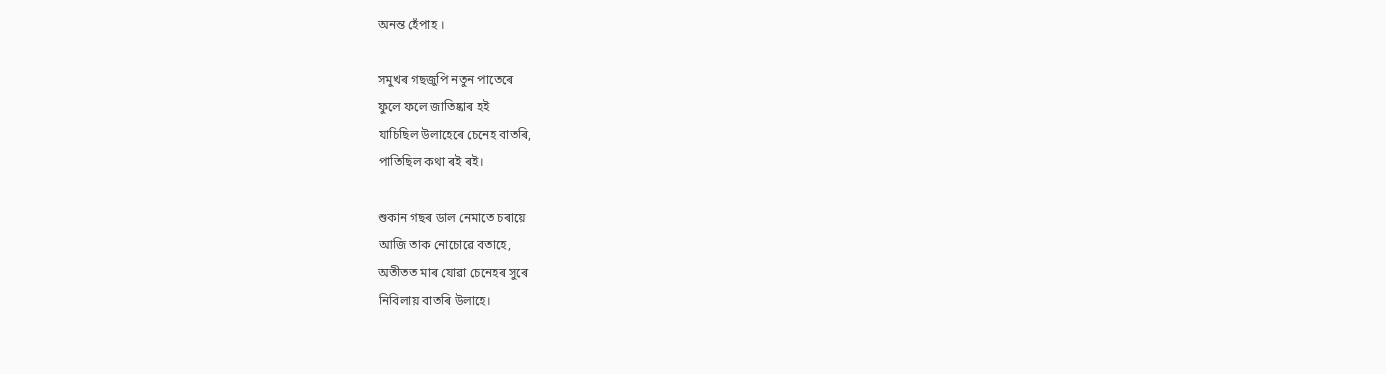অনন্ত হেঁপাহ ।

সমুখৰ গছজুপি নতুন পাতেৰে
ফুলে ফলে জাতিষ্কাৰ হই
যাচিছিল উলাহেৰে চেনেহ বাতৰি,
পাতিছিল কথা ৰই ৰই।

শুকান গছৰ ডাল নেমাতে চৰায়ে
আজি তাক নোচোৱে বতাহে,
অতীতত মাৰ যোৱা চেনেহৰ সুৰে
নিবিলায় বাতৰি উলাহে।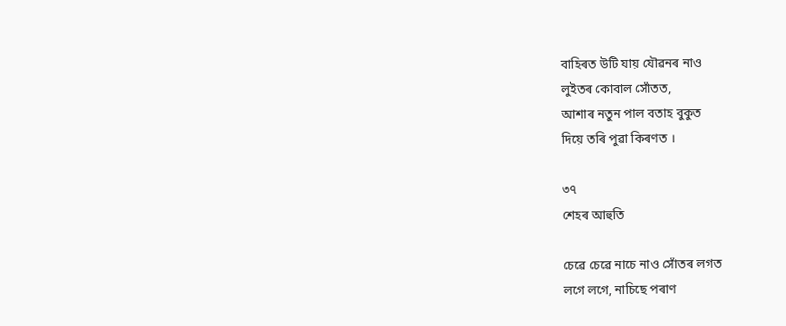বাহিৰত উটি যায় যৌৱনৰ নাও
লুইতৰ কোবাল সোঁতত,
আশাৰ নতুন পাল বতাহ বুকুত
দিয়ে তৰি পুৱা কিৰণত ।

৩৭
শেহৰ আহুতি

চেৱে চেৱে নাচে নাও সোঁতৰ লগত
লগে লগে, নাচিছে পৰাণ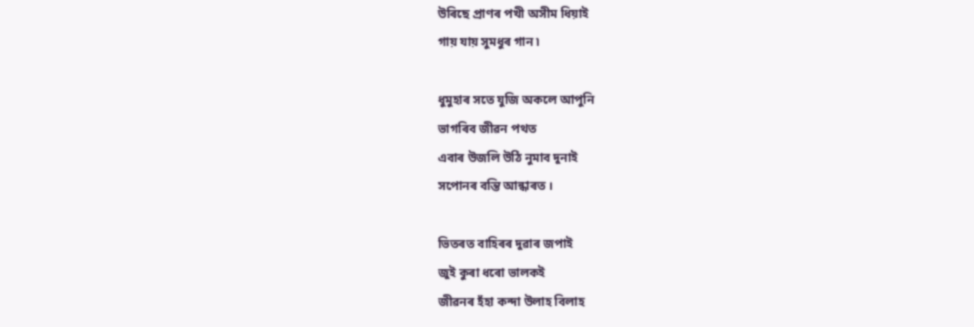উৰিছে প্ৰাণৰ পখী অসীম ধিয়াই
গায় যায় সুমধুৰ গান ৷

ধুমুহাৰ সতে যুজি অকলে আপুনি
ভাগৰিব জীৱন পথত
এবাৰ উজলি উঠি নুমাব দুনাই
সপোনৰ বন্তি আন্ধাৰত ।

ভিতৰত বাহিৰৰ দুৱাৰ জপাই
জুই কুৰা ধৰো ভালকই
জীৱনৰ হঁহা কন্দা উলাহ বিলাহ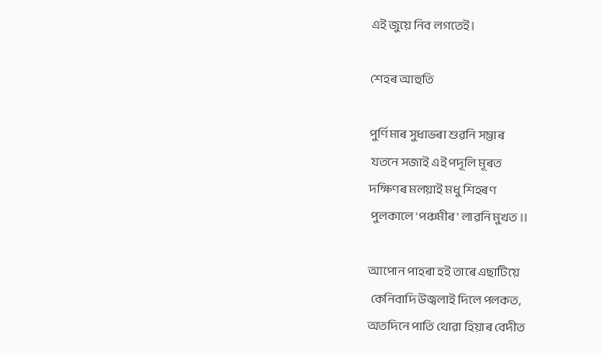এই জুয়ে নিব লগতেই।

শেহৰ আহুতি

পুৰ্ণিমাৰ সুধাভৰা শুৱনি সম্ভাৰ
 যতনে সজাই এই পদূলি মূৰত
দক্ষিণৰ মলয়াই মধু শিহৰণ
 পুলকালে 'পঞ্চমীৰ' লাৱনি মুখত ।।

আপোন পাহৰা হই তাৰে এছাটিয়ে
 কেনিবাদি উজ্বলাই দিলে পলকত,
অতদিনে পাতি থোৱা হিয়াৰ বেদীত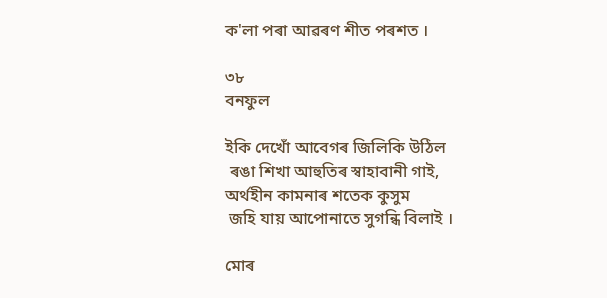ক'লা পৰা আৱৰণ শীত পৰশত ।

৩৮
বনফুল

ইকি দেখোঁ আবেগৰ জিলিকি উঠিল
 ৰঙা শিখা আহুতিৰ স্বাহাবানী গাই,
অর্থহীন কামনাৰ শতেক কুসুম
 জহি যায় আপোনাতে সুগন্ধি বিলাই ।

মোৰ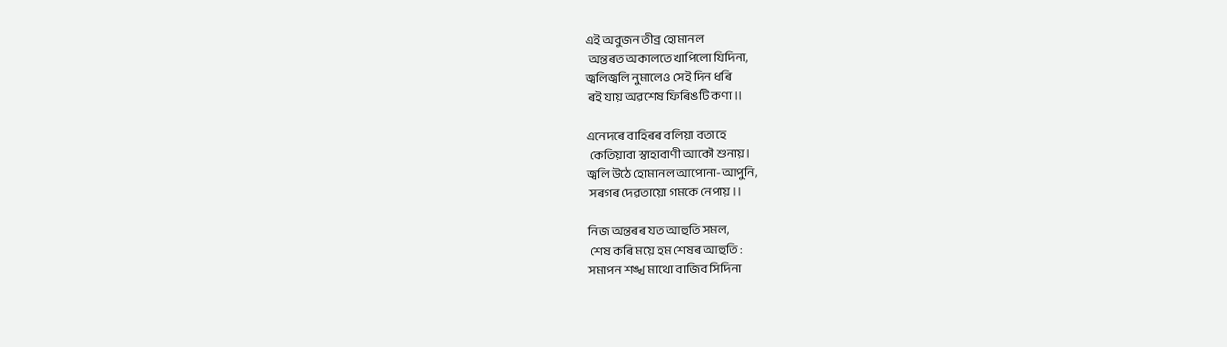এই অবুজন তীব্র হোমানল
 অন্তৰত অকালতে খাপিলো যিদিনা,
জ্বলিজ্বলি নুমালেও সেই দিন ধৰি
 ৰই যায় অৱশেষ ফিৰিঙটি কণা ।।

এনেদৰে বাহিৰৰ বলিয়া বতাহে
 কেতিয়াবা স্বাহাবাণী আকৌ শুনায়।
জ্বলি উঠে হোমানল আপোনা-আপুনি,
 সৰগৰ দেৱতায়ো গমকে নেপায় ।।

নিজ অন্তৰৰ যত আহুতি সমল,
 শেষ কৰি ময়ে হম শেষৰ আহুতি :
সমাপন শঙ্খ মাথো বাজিব সিদিনা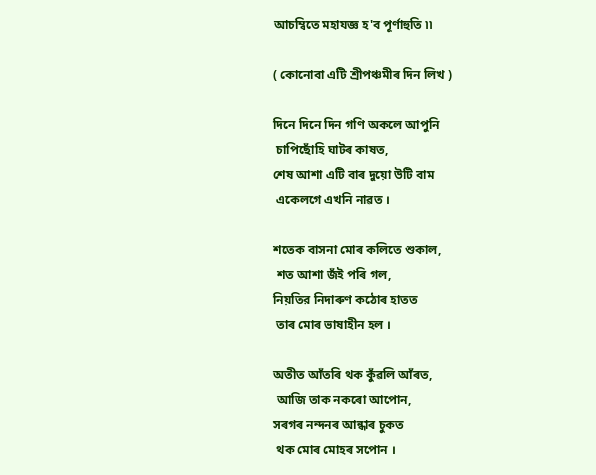আচম্বিতে মহাযজ্ঞ হ'ব পূর্ণাহুতি ৷৷

( কোনোবা এটি শ্রীপঞ্চমীৰ দিন লিখ )

দিনে দিনে দিন গণি অকলে আপুনি
 চাপিছোঁহি ঘাটৰ কাষত,
শেষ আশা এটি বাৰ দুয়ো উটি বাম
 একেলগে এখনি নাৱত ।

শতেক বাসনা মোৰ কলিতে শুকাল,
 শত আশা জঁই পৰি গল,
নিয়তির নিদাৰুণ কঠোৰ হাতত
 তাৰ মোৰ ভাষাহীন হল ।

অতীত আঁতৰি থক কুঁৱলি আঁৰত,
 আজি তাক নকৰো আপোন,
সৰগৰ নন্দনৰ আন্ধাৰ চুকত
 থক মোৰ মোহৰ সপোন ।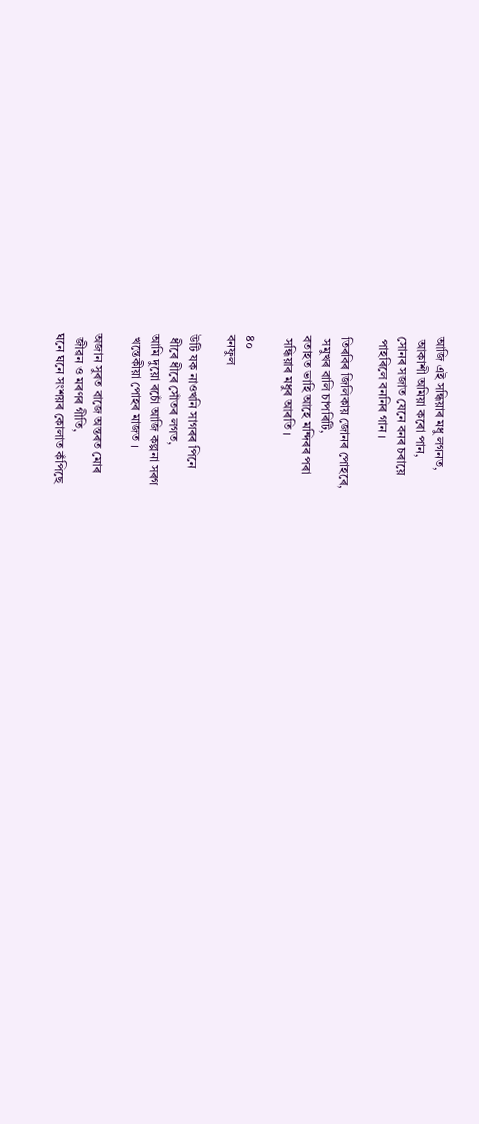আজি এই সন্ধিয়াৰ মধু লগনত,
 আকাশী অমিয়া কৰো পান,
সোনৰ সজাত যেনে বনৰ চৰায়ে
 পাহৰিলে বননিৰ গান ।

তিৰবিৰ জিলিকায় জোনৰ পোহৰে,
 সমুখৰ বালি চাপৰিটি,
বতাহত ভাহি আহে মন্দিৰৰ পৰা
 সন্ধিয়াৰ মধুৰ আৰতি ।

৪০
বনফুল

উটি যক নাওখনি সাগৰৰ পিনে
 ধীৰে ধীৰে সোঁতৰ লগত,
আমি দুয়ো ৰচোঁ আজি কল্পনা সৰগ
 খন্তেকীয়া পোহৰ মাজত ।

অজান সুৰত বাজে অন্তৰত মোৰ
 জীৱন ও মৰণৰ গীতি,
ঘনে ঘনে সংশয়ৰ কোলাত কঁপিছে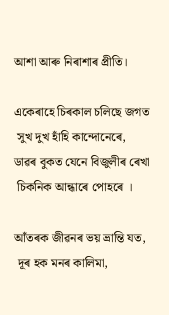আশা আৰু নিৰাশাৰ প্রীতি।

একেৰাহে চিৰকাল চলিছে জগত
 সুখ দুখ হাঁহি কান্দোনেৰে,
ডাৱৰ বুকত যেনে বিজুলীৰ ৰেখা
 চিকনিক আন্ধাৰে পোহৰে ।

আঁতৰক জীৱনৰ ভয় ভ্রান্তি যত,
 দূৰ হক মনৰ কালিমা,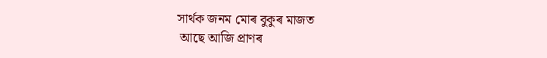সার্থক জনম মোৰ বুকুৰ মাজত
 আছে আজি প্ৰাণৰ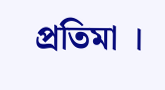প্ৰতিমা ।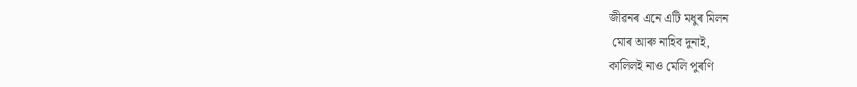জীৱনৰ এনে এটি মধুৰ মিলন
 মোৰ আৰু নাহিব দুনাই,
কালিলই নাও মেলি পুৰণি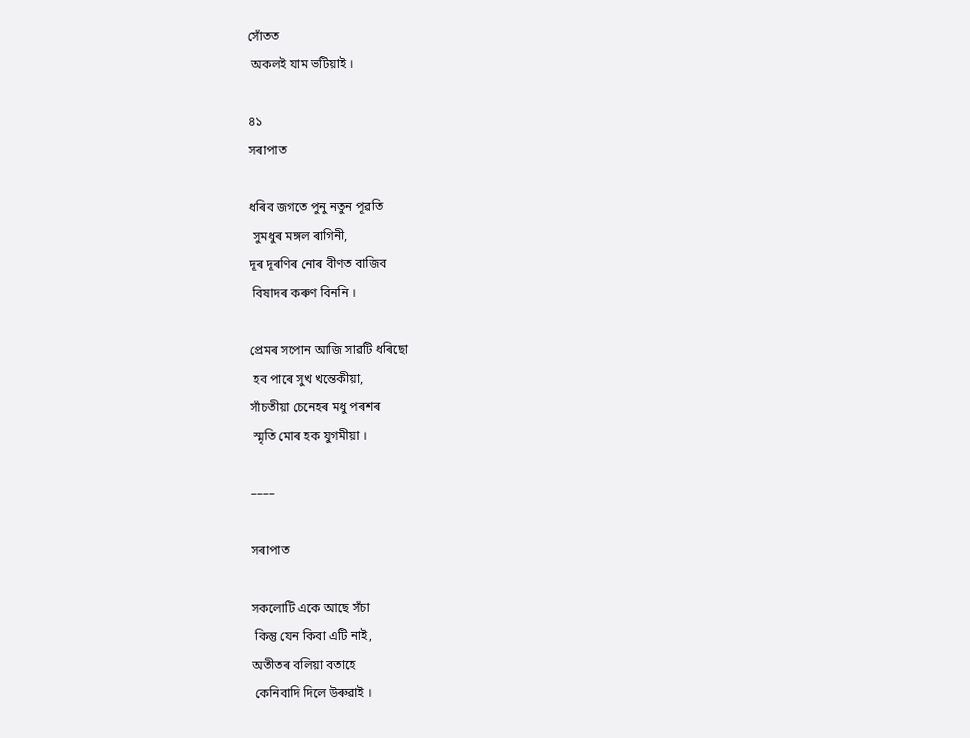সোঁতত
 অকলই যাম ভটিয়াই ।

৪১
সৰাপাত

ধৰিব জগতে পুনু নতুন পূৱতি
 সুমধুৰ মঙ্গল ৰাগিনী,
দূৰ দূৰণিৰ নোৰ বীণত বাজিব
 বিষাদৰ কৰুণ বিননি ।

প্ৰেমৰ সপোন আজি সাৱটি ধৰিছো
 হব পাৰে সুখ খন্তেকীয়া,
সাঁচতীয়া চেনেহৰ মধু পৰশৰ
 স্মৃতি মোৰ হক যুগমীয়া ।

––––

সৰাপাত

সকলোটি একে আছে সঁচা
 কিন্তু যেন কিবা এটি নাই,
অতীতৰ বলিয়া বতাহে
 কেনিবাদি দিলে উৰুৱাই ।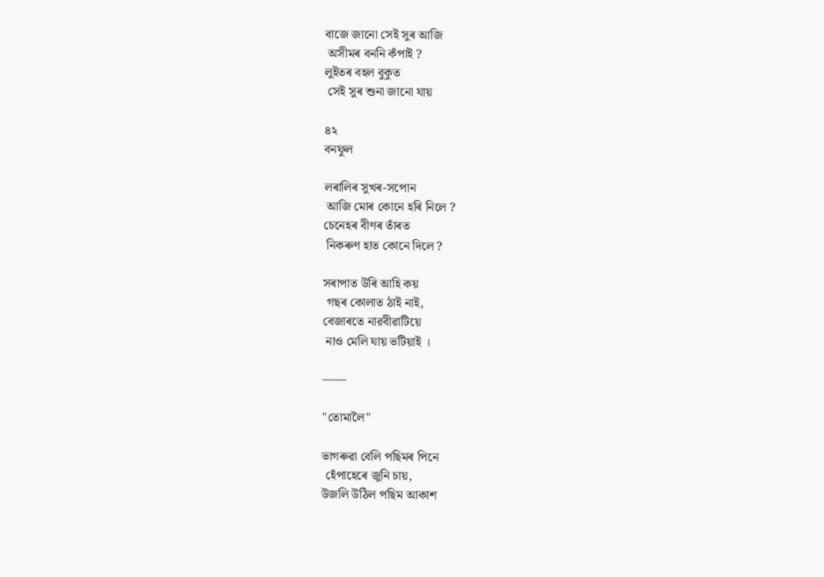বাজে জানো সেই সুৰ আজি
 অসীমৰ বননি কঁপাই ?
লুইতৰ বহল বুকুত
 সেই সুৰ শুনা জানো যায়

৪২
বনফুল

লৰালিৰ সুখৰ-সপোন
 আজি মোৰ কোনে হৰি নিলে ?
চেনেহৰ বীণৰ তাঁৰত
 নিকৰুণ হাত কোনে দিলে ?

সৰাপাত উৰি আহি কয়
 গছৰ কোলাত ঠাই নাই,
বেজাৰতে নারবীৱাটিয়ে
 নাও মেলি যায় ভটিয়াই ।

––––

"তোমালৈ"

ভাগৰুৱা বেলি পছিমৰ পিনে
 হেঁপাহেৰে জুনি চায়,
উজলি উঠিল পছিম আকাশ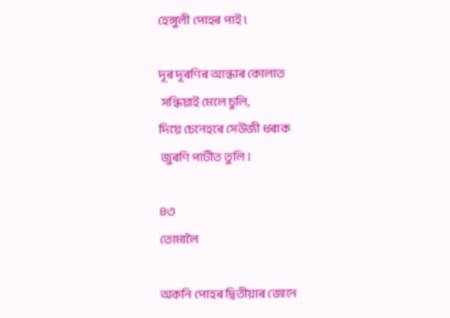হেঙ্গুলী পোহৰ পাই ৷

দূৰ দূৰণিৰ আন্ধাৰ কোলাত
 সন্ধিয়াই মেলে চুলি,
দিয়ে চেনেহৰে সেউজী ধৰাক
 জুৰণি পাটীত তুলি ।

৪৩
তোমালৈ

অকনি পোহৰ দ্বিতীয়াৰ জোনে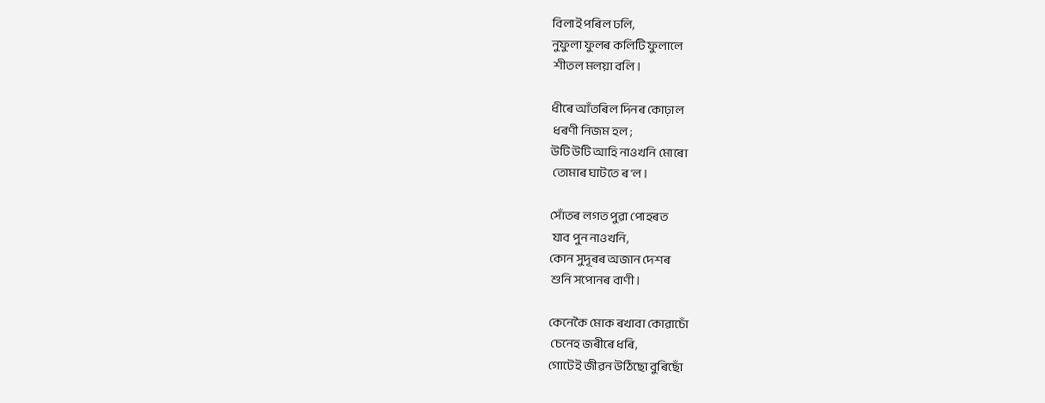বিলাই পৰিল ঢলি,
নুফুলা ফুলৰ কলিটি ফুলালে
 শীতল মলয়া বলি ।

ধীৰে আঁতৰিল দিনৰ কোঢ়াল
 ধৰণী নিজম হল ;
উটি উটি আহি নাওখনি মোৰো
 তোমাৰ ঘাটতে ৰ'ল ।

সোঁতৰ লগত পুৱা পোহৰত
 যাব পুন নাওখনি,
কোন সুদূৰৰ অজান দেশৰ
 শুনি সপোনৰ বাণী ।

কেনেকৈ মোক ৰখাবা কোৱাচোঁ
 চেনেহ জৰীৰে ধৰি,
গোটেই জীৱন উঠিছো বুৰিছোঁ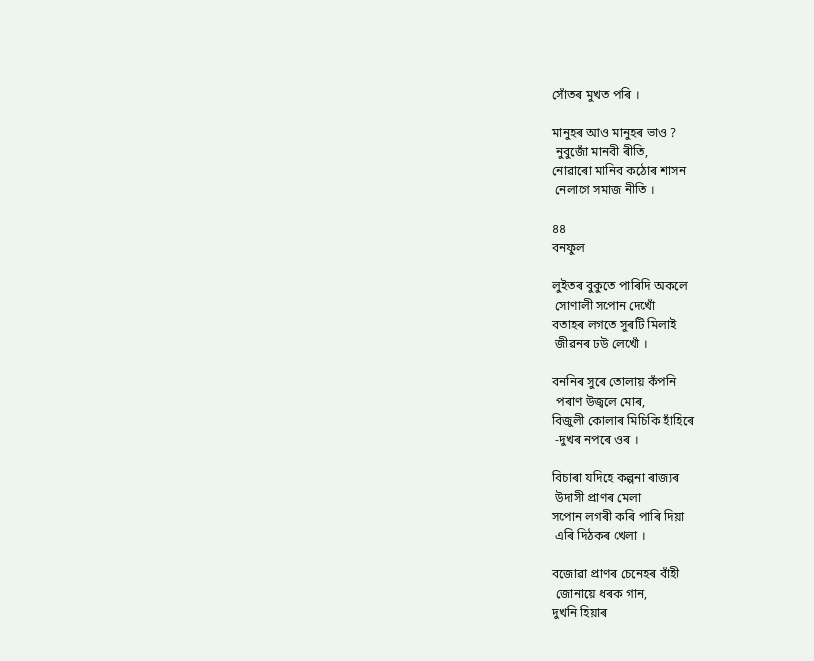সোঁতৰ মুখত পৰি ।

মানুহৰ আও মানুহৰ ভাও ?
 নুবুজোঁ মানবী ৰীতি,
নোৱাৰো মানিব কঠোৰ শাসন
 নেলাগে সমাজ নীতি ।

৪৪
বনফুল

লুইতৰ বুকুতে পাৰিদি অকলে
 সোণালী সপোন দেখোঁ
বতাহৰ লগতে সুৰটি মিলাই
 জীৱনৰ ঢউ লেখোঁ ।

বননিৰ সুৰে তোলায় কঁপনি
 পৰাণ উজ্বলে মোৰ,
বিজুলী কোলাৰ মিচিকি হাঁহিৰে
 -দুখৰ নপৰে ওৰ ।

বিচাৰা যদিহে কল্পনা ৰাজ্যৰ
 উদাসী প্ৰাণৰ মেলা
সপোন লগৰী কৰি পাৰি দিয়া
 এৰি দিঠকৰ খেলা ।

বজোৱা প্ৰাণৰ চেনেহৰ বাঁহী
 জোনায়ে ধৰক গান,
দুখনি হিয়াৰ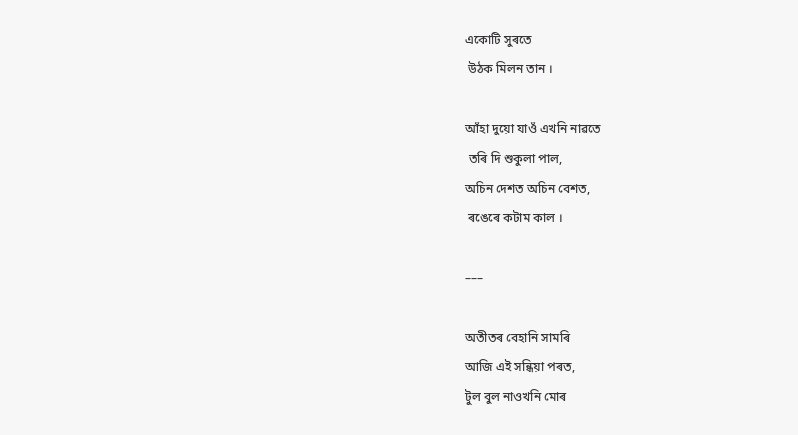একোটি সুৰতে
 উঠক মিলন তান ।

আঁহা দুয়ো যাওঁ এখনি নাৱতে
 তৰি দি শুকুলা পাল,
অচিন দেশত অচিন বেশত,
 ৰঙেৰে কটাম কাল ।

–––

অতীতৰ বেহানি সামৰি
আজি এই সন্ধিয়া পৰত,
টুল বুল নাওখনি মোৰ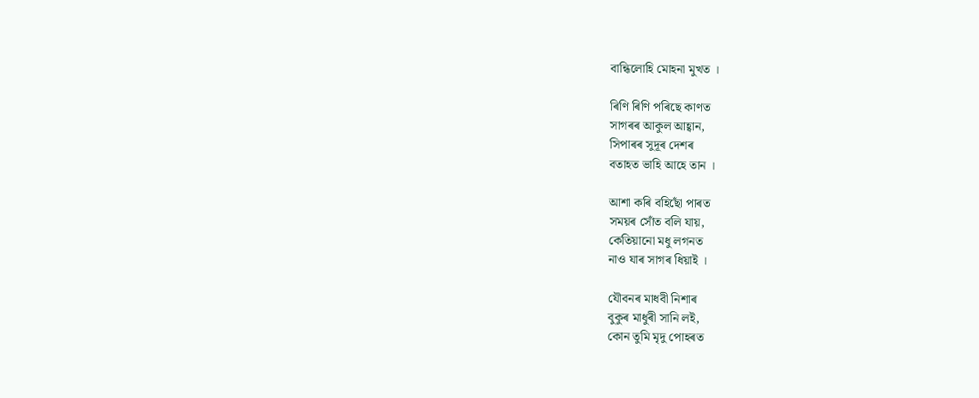বান্ধিলোহি মোহনা মুখত ।

ৰিণি ৰিণি পৰিছে কাণত
সাগৰৰ আকুল আহ্বান,
সিপাৰৰ সুদূৰ দেশৰ
বতাহত ভাহি আহে তান ।

আশা কৰি বহিছোঁ পাৰত
সময়ৰ সোঁত বলি যায়,
কেতিয়ানো মধু লগনত
নাও যাৰ সাগৰ ধিয়াই ।

যৌবনৰ মাধবী নিশাৰ
বুকুৰ মাধুৰী সানি লই,
কোন তুমি মৃদু পোহৰত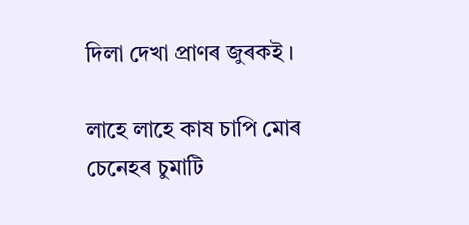দিলা দেখা প্ৰাণৰ জুৰকই ।

লাহে লাহে কাষ চাপি মোৰ
চেনেহৰ চুমাটি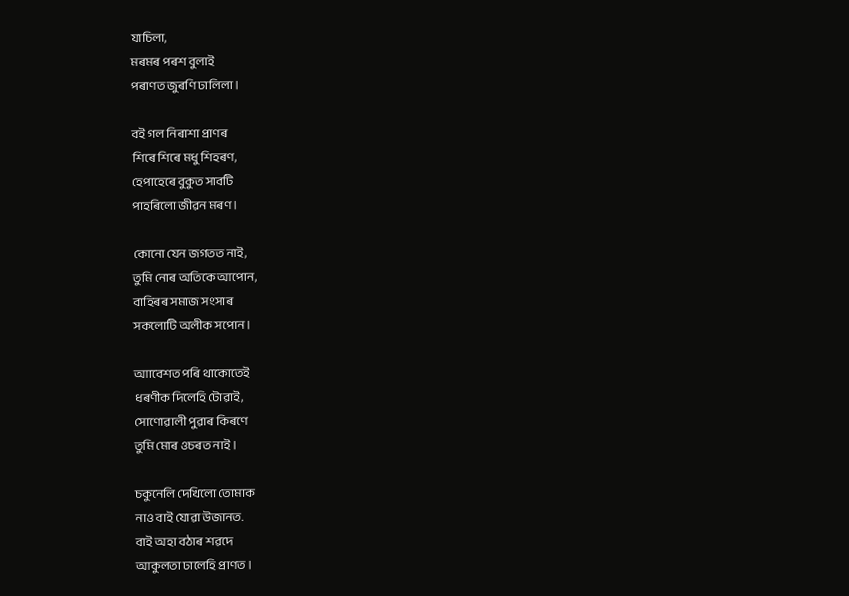যাচিলা,
মৰমৰ পৰশ বুলাই
পৰাণত জুৰণি ঢালিলা ।

বই গল নিৰাশা প্রাণৰ
শিৰে শিৰে মধু শিহৰণ,
হেপাহেৰে বুকুত সাবটি
পাহৰিলো জীৱন মৰণ ।

কোনো যেন জগতত নাই,
তুমি নোৰ অতিকে আপোন,
বাহিৰৰ সমাজ সংসাৰ
সকলোটি অলীক সপোন ।

আাবেশত পৰি থাকোতেই
ধৰণীক দিলেহি টোৱাই,
সোণোৱালী পুৱাৰ কিৰণে
তুমি মোৰ ওচৰত নাই ।

চকুনেলি দেখিলো তোমাক
নাও বাই যোৱা উজানত.
বাই অহা বঠাৰ শৱদে
আকুলতা ঢালেহি প্ৰাণত ।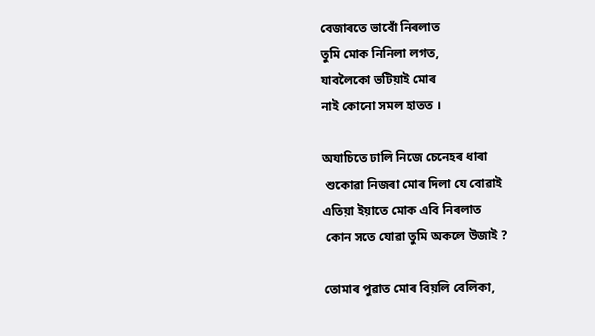বেজাৰতে ভাবোঁ নিৰলাত
তুমি মোক নিনিলা লগত,
যাবলৈকো ভটিয়াই মোৰ
নাই কোনো সমল হাতত ।

অযাচিতে ঢালি নিজে চেনেহৰ ধাৰা
 শুকোৱা নিজৰা মোৰ দিলা যে বোৱাই
এতিয়া ইয়াতে মোক এবি নিৰলাত
 কোন সতে যোৱা তুমি অকলে উজাই ?

তোমাৰ পুৱাত মোৰ বিয়লি বেলিকা,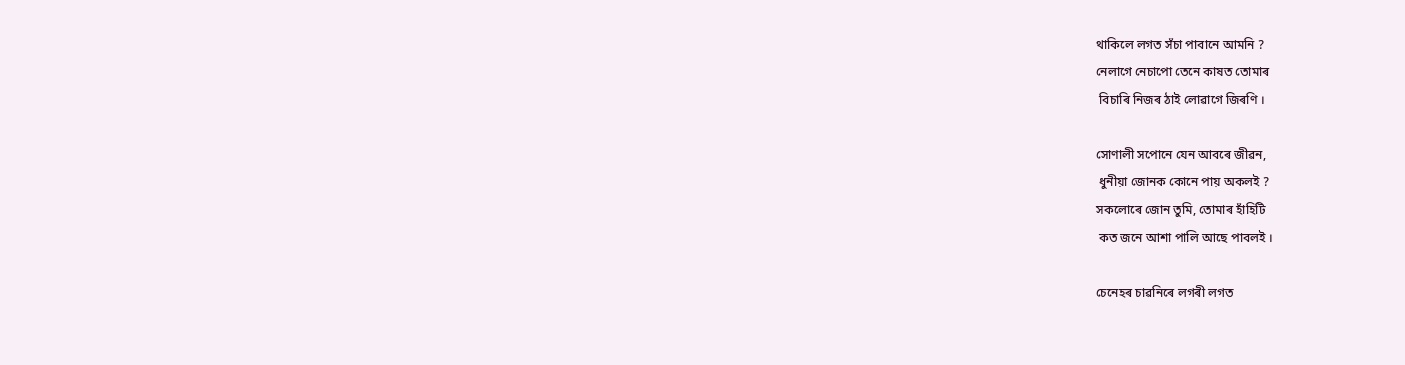থাকিলে লগত সঁচা পাবানে আমনি ?
নেলাগে নেচাপো তেনে কাষত তোমাৰ
 বিচাৰি নিজৰ ঠাই লোৱাগে জিৰণি ।

সোণালী সপোনে যেন আবৰে জীৱন,
 ধুনীয়া জোনক কোনে পায় অকলই ?
সকলোৰে জোন তুমি, তোমাৰ হাঁহিটি
 কত জনে আশা পালি আছে পাবলই ।

চেনেহৰ চাৱনিৰে লগৰী লগত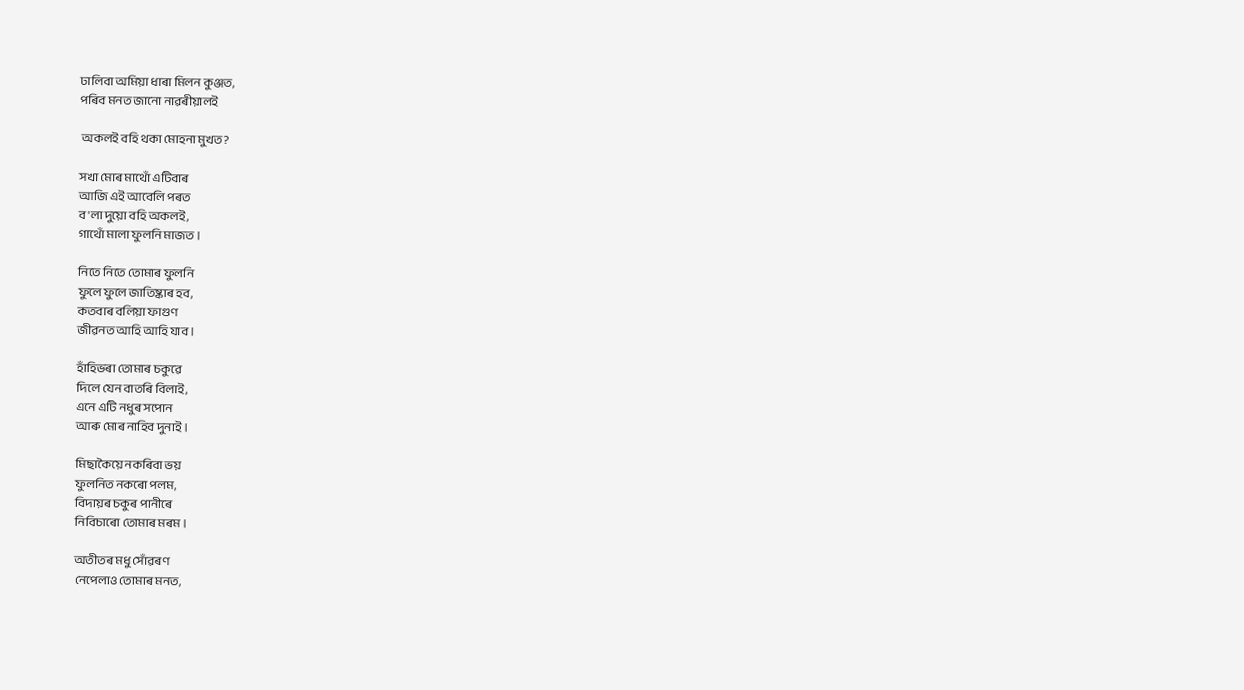ঢালিবা অমিয়া ধাৰা মিলন কুঞ্জত,
পৰিব মনত জানো নাৱৰীয়ালই

 অকলই বহি থকা মোহনা মুখত ?

সখা মোৰ মাথোঁ এটিবাৰ
আজি এই আবেলি পৰত
ব'লা দুয়ো বহি অকলই,
গাথোঁ মালা ফুলনি মাজত ।

নিতে নিতে তোমাৰ ফুলনি
ফুলে ফুলে জাতিষ্কাৰ হব,
কতবাৰ বলিয়া ফাগুণ
জীৱনত আহি আহি যাব ।

হাঁহিভৰা তোমাৰ চকুৱে
দিলে যেন বাতৰি বিলাই,
এনে এটি নধুৰ সপোন
আৰু মোৰ নাহিব দুনাই ।

মিছাকৈয়ে নকৰিবা ভয়
ফুলনিত নকৰো পলম,
বিদায়ৰ চকুৰ পানীৰে
নিবিচাৰো তোমাৰ মৰম ।

অতীতৰ মধু সোঁৱৰণ
নেপেলাও তোমাৰ মনত,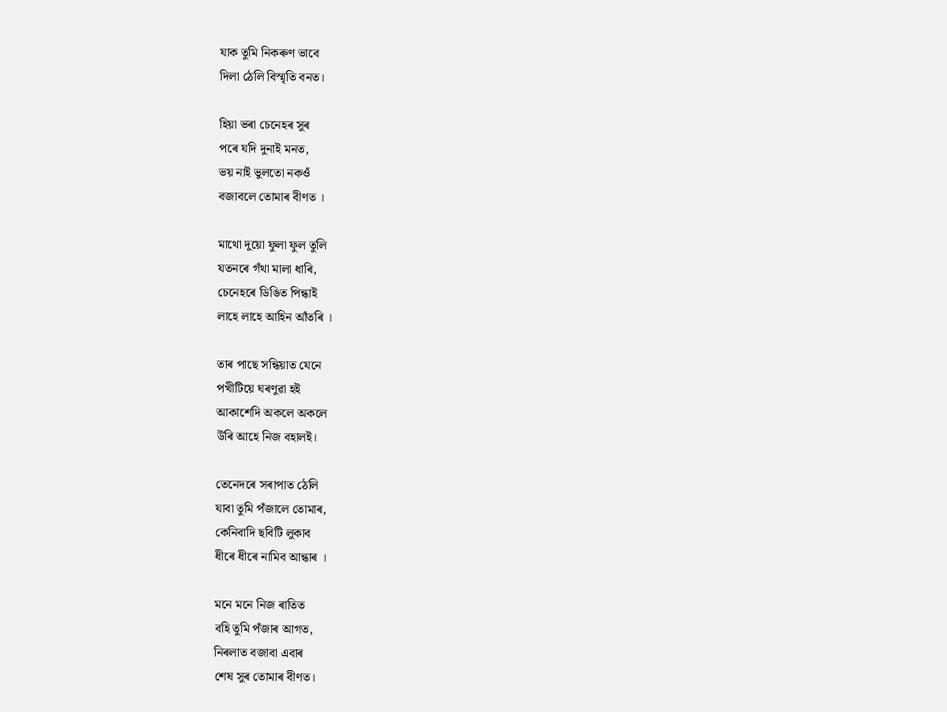যাক তুমি নিকৰুণ ভাবে
দিলা ঠেলি বিস্মৃতি বনত।

হিয়া ভৰা চেনেহৰ সুৰ
পৰে যদি দুনাই মনত,
ভয় নাই ভুলতো নকওঁ
বজাবলে তোমাৰ বীণত ।

মাথো দুয়ো ফুলা ফুল তুলি
যতনৰে গঁথা মালা ধাৰি,
চেনেহৰে ডিঙিত পিন্ধাই
লাহে লাহে আহিন আঁতৰি ।

তাৰ পাছে সন্ধিয়াত যেনে
পখীটিয়ে ঘৰণুৱা হই
আকাশেদি অকলে অকলে
উৰি আহে নিজ বহালই।

তেনেদৰে সৰাপাত ঠেলি
যাবা তুমি পঁজালে তোমাৰ,
কেনিবাদি ছবিটি লুকাব
ধীৰে ধীৰে নামিব আন্ধাৰ ।

মনে মনে নিজ‍ ৰাতিত
বহি তুমি পঁজাৰ আগত,
নিৰলাত বজাবা এবাৰ
শেষ সুৰ তোমাৰ বীণত।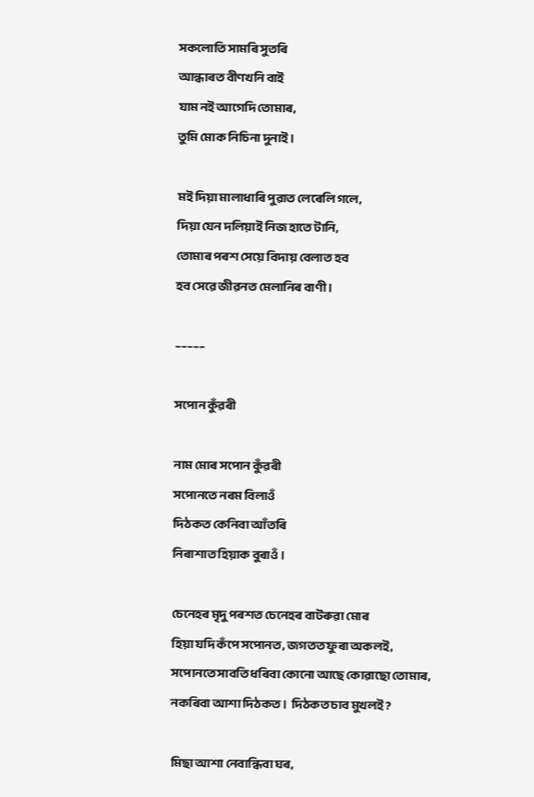সকলোতি সামৰি সুতৰি
আন্ধাৰত বীণখনি বাই
যাম নই আগেদি তোমাৰ,
তুমি মোক নিচিনা দুনাই ।

মই দিয়া মালাধাৰি পুৱাত লেৰেলি গলে,
দিয়া যেন দলিয়াই নিজ হাতে টানি,
তোমাৰ পৰশ সেয়ে বিদায় বেলাত হব
হব সেৱে জীৱনত মেলানিৰ বাণী ।

–––––

সপোন কুঁৱৰী

নাম মোৰ সপোন কুঁৱৰী
সপোনতে নৰম বিলাওঁ
দিঠকত কেনিবা আঁতৰি
নিৰাশাত হিয়াক বুৰাওঁ ।

চেনেহৰ মৃদু পৰশত চেনেহৰ বাটৰুৱা মোৰ
হিয়া যদি কঁপে সপোনত, জগতত ফুৰা অকলই,
সপোনতে সাবতি ধৰিবা কোনো আছে কোৱাছো তোমাৰ,
নকৰিবা আশা দিঠকত।  দিঠকত চাব মুখলই ?

মিছা আশা নেবান্ধিবা ঘৰ,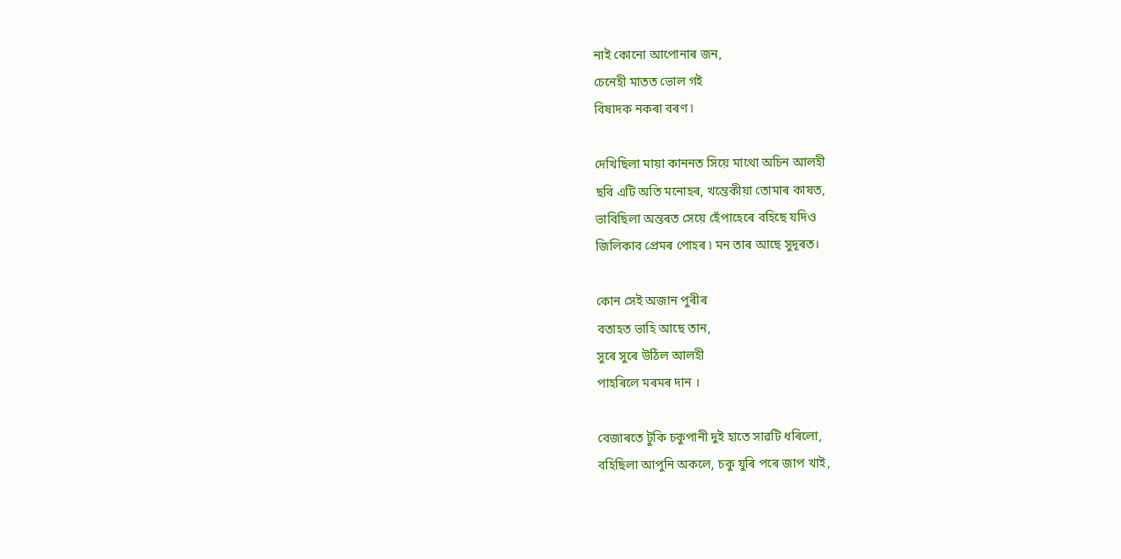নাই কোনো আপোনাৰ জন,
চেনেহী মাতত ভোল গই
বিষাদক নকৰা বৰণ ৷

দেখিছিলা মায়া কাননত সিয়ে মাথো অচিন আলহী
ছবি এটি অতি মনোহৰ, খন্তেকীয়া তোমাৰ কাষত,
ভাবিছিলা অন্তৰত সেয়ে হেঁপাহেৰে বহিছে যদিও
জিলিকাব প্রেমৰ পোহৰ ৷ মন তাৰ আছে সুদূৰত।

কোন সেই অজান পুৰীৰ
বতাহত ভাহি আছে তান,
সুৰে সুৰে উঠিল আলহী
পাহৰিলে মৰমৰ দান ।

বেজাৰতে টুকি চকুপানী দুই হাতে সাৱটি ধৰিলো,
বহিছিলা আপুনি অকলে, চকু যুৰি পৰে জাপ খাই,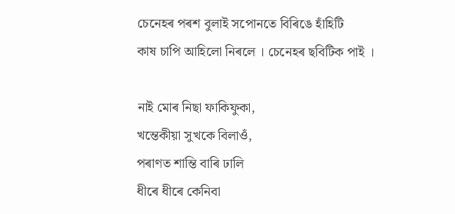চেনেহৰ পৰশ বুলাই সপোনতে বিৰিঙে হাঁহিটি
কাষ চাপি আহিলো নিৰলে । চেনেহৰ ছবিটিক পাই ।

নাই মোৰ নিছা ফাকিফুকা,
খন্তেকীয়া সুখকে বিলাওঁ,
পৰাণত শান্তি বাৰি ঢালি
ধীৰে ধীৰে কেনিবা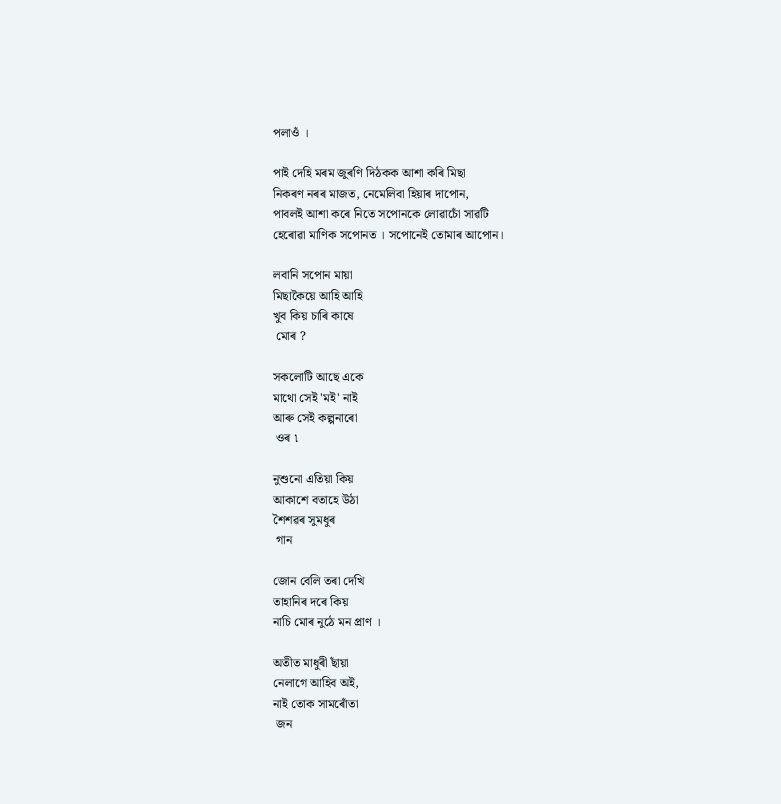পলাওঁ ।

পাই দেহি মৰম জুৰণি দিঠকক আশা কৰি মিছা
নিকৰণ নৰৰ মাজত, নেমেলিবা হিয়াৰ দাপোন,
পাবলই আশা কৰে নিতে সপোনকে লোৱাচোঁ সাৱটি
হেৰোৱা মাণিক সপোনত । সপোনেই তোমাৰ আপোন।

লবানি সপোন মায়া
মিছাকৈয়ে আহি আহি
খুব কিয় চাৰি কাষে
 মোৰ ?

সকলোটি আছে একে
মাথো সেই 'মই' নাই
আৰু সেই কল্পনাৰো
 ওৰ ৷

নুশুনো এতিয়া কিয়
আকাশে বতাহে উঠা
শৈশৱৰ সুমধুৰ
 গান

জোন বেলি তৰা দেখি
তাহানিৰ দৰে কিয়
নাচি মোৰ নুঠে মন প্ৰাণ ।

অতীত মাধুৰী ছাঁয়া
নেলাগে আহিব অই,
নাই তোক সামৰোঁতা
 জন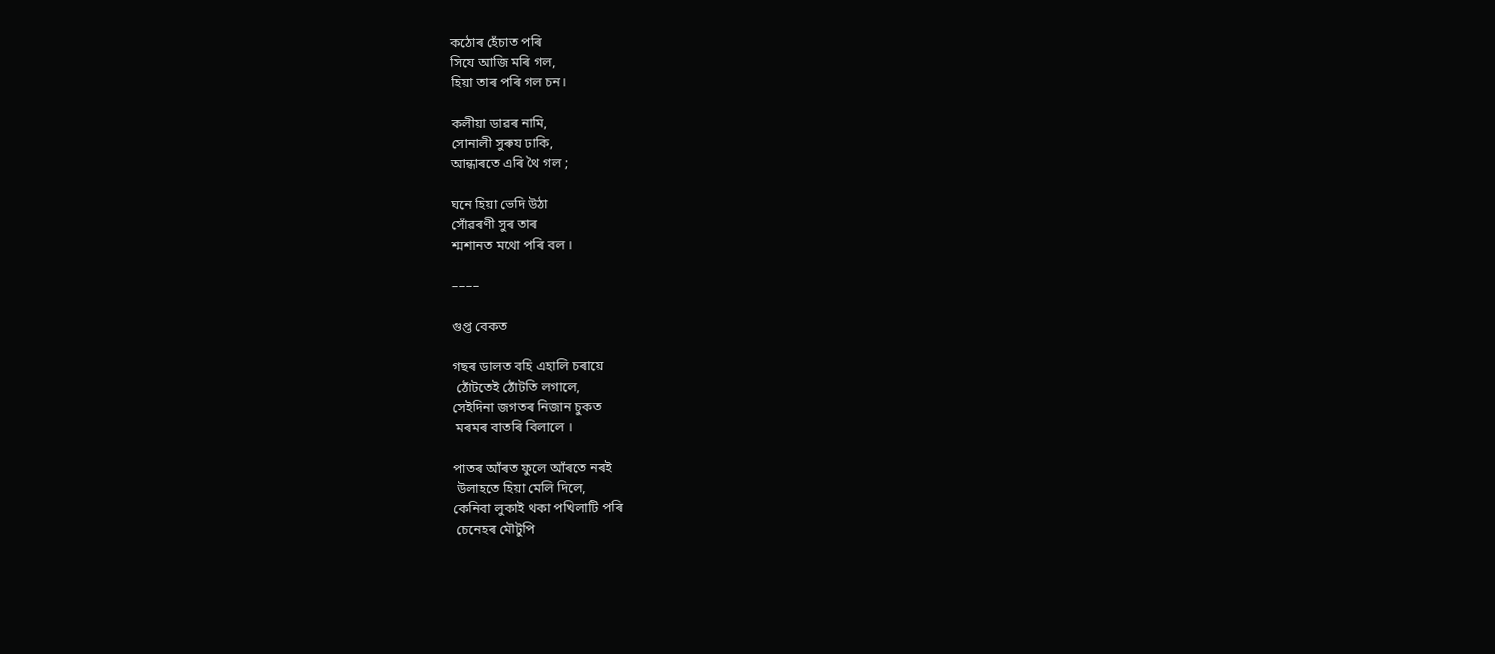কঠোৰ হেঁচাত পৰি
সিযে আজি মৰি গল,
হিয়া তাৰ পৰি গল চন।

কলীয়া ডাৱৰ নামি,
সোনালী সুৰুয ঢাকি,
আন্ধাৰতে এৰি থৈ গল ;

ঘনে হিয়া ভেদি উঠা
সোঁৱৰণী সুৰ তাৰ
শ্মশানত মথো পৰি বল ।

––––

গুপ্ত বেকত

গছৰ ডালত বহি এহালি চৰায়ে
 ঠোঁটতেই ঠোঁটতি লগালে,
সেইদিনা জগতৰ নিজান চুকত
 মৰমৰ বাতৰি বিলালে ।

পাতৰ আঁৰত ফুলে আঁৰতে নৰই
 উলাহতে হিয়া মেলি দিলে,
কেনিবা লুকাই থকা পখিলাটি পৰি
 চেনেহৰ মৌটুপি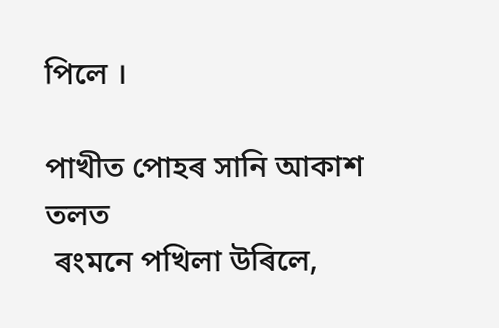পিলে ।

পাখীত পোহৰ সানি আকাশ তলত
 ৰংমনে পখিলা উৰিলে,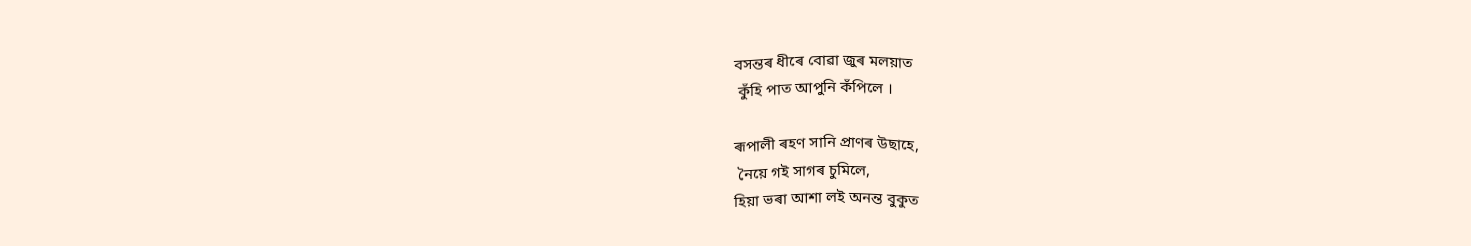বসন্তৰ ধীৰে বোৱা জুৰ মলয়াত
 কুঁহি পাত আপুনি কঁপিলে ।

ৰূপালী ৰহণ সানি প্ৰাণৰ উছাহে,
 নৈয়ে গই সাগৰ চুমিলে,
হিয়া ভৰা আশা লই অনন্ত বুকুত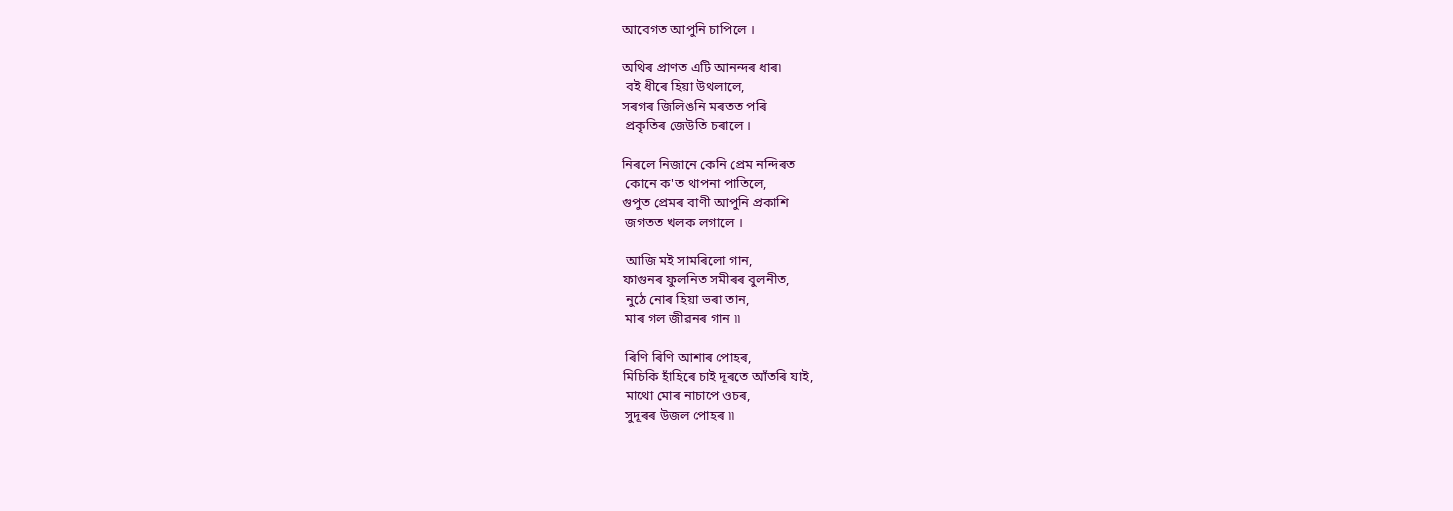আবেগত আপুনি চাপিলে ।

অথিৰ প্ৰাণত এটি আনন্দৰ ধাৰ৷
 বই ধীৰে হিয়া উথলালে,
সৰগৰ জিলিঙনি মৰতত পৰি
 প্ৰকৃতিৰ জেউতি চৰালে ।

নিৰলে নিজানে কেনি প্রেম নন্দিৰত
 কোনে ক'ত থাপনা পাতিলে,
গুপুত প্ৰেমৰ বাণী আপুনি প্ৰকাশি
 জগতত খলক লগালে ।

 আজি মই সামৰিলো গান,
ফাগুনৰ ফুলনিত সমীৰৰ বুলনীত,
 নুঠে নোৰ হিয়া ভৰা তান,
 মাৰ গল জীৱনৰ গান ৷৷

 ৰিণি ৰিণি আশাৰ পোহৰ,
মিচিকি হাঁহিৰে চাই দূৰতে আঁতৰি যাই,
 মাথো মোৰ নাচাপে ওচৰ,
 সুদূৰৰ উজল পোহৰ ৷৷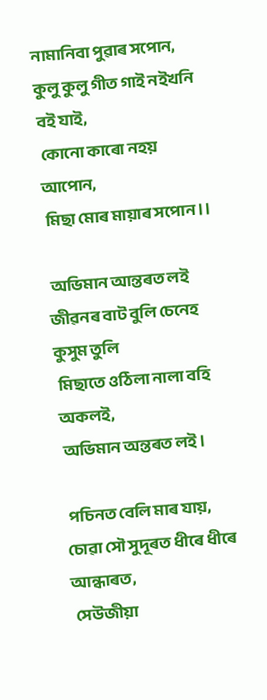নামানিবা পুৱাৰ সপোন,
কুলু কুলু গীত গাই নইখনি বই যাই,
 কোনো কাৰো নহয় আপোন,
 মিছা মোৰ মায়াৰ সপোন ।।

 অভিমান আন্তৰত লই
জীৱনৰ বাট বুলি চেনেহ কুসুম তুলি
 মিছাতে ওঠিলা নালা বহি অকলই,
 অভিমান অন্তৰত লই ।

 পচিনত বেলি মাৰ যায়,
চোৱা সৌ সুদূৰত ধীৰে ধীৰে আন্ধাৰত,
 সেউজীয়া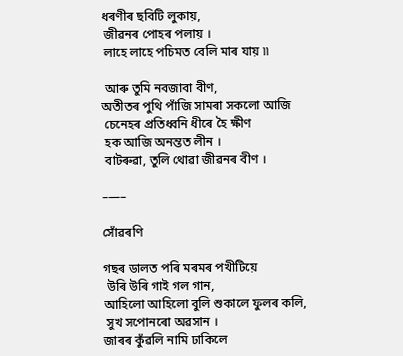ধৰণীৰ ছবিটি লুকায়,
 জীৱনৰ পোহৰ পলায় ।
 লাহে লাহে পচিমত বেলি মাৰ যায় ৷৷

 আৰু তুমি নবজাবা বীণ,
অতীতৰ পুথি পাঁজি সামৰা সকলো আজি
 চেনেহৰ প্রতিধ্বনি ধীৰে হৈ ক্ষীণ
 হক আজি অনন্তত লীন ।
 বাটৰুৱা, তুলি থোৱা জীৱনৰ বীণ ।

–—–

সোঁৱৰণি

গছৰ ডালত পৰি মৰমৰ পখীটিয়ে
 উৰি উৰি গাই গল গান,
আহিলো আহিলো বুলি শুকালে ফুলৰ কলি,
 সুখ সপোনৰো অৱসান ।
জাৰৰ কুঁৱলি নামি ঢাকিলে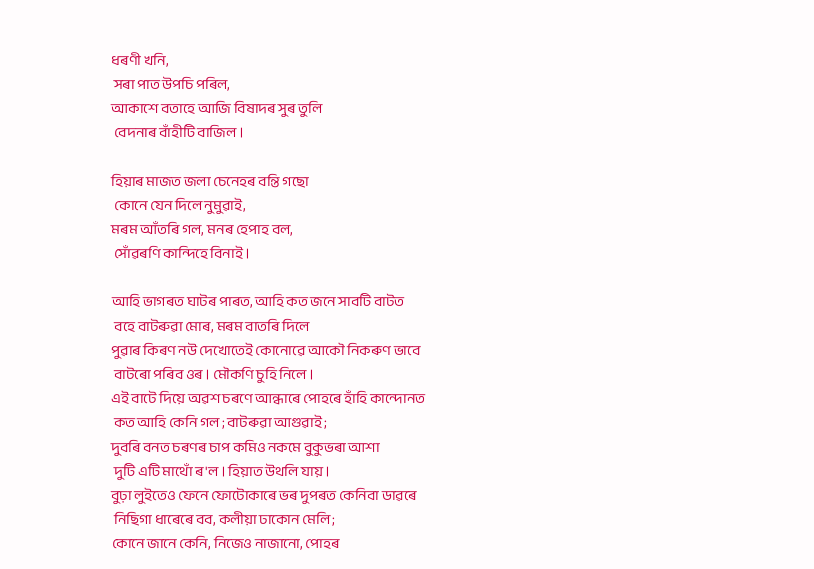ধৰণী খনি,
 সৰা পাত উপচি পৰিল,
আকাশে বতাহে আজি বিষাদৰ সুৰ তুলি
 বেদনাৰ বাঁহীটি বাজিল ।

হিয়াৰ মাজত জলা চেনেহৰ বন্তি গছো
 কোনে যেন দিলে নুমুৱাই,
মৰম আঁতৰি গল, মনৰ হেপাহ বল,
 সোঁৱৰণি কান্দিহে বিনাই ।

আহি ভাগৰত ঘাটৰ পাৰত, আহি কত জনে সাবটি বাটত
 বহে বাটৰুৱা মোৰ, মৰম বাতৰি দিলে
পুৱাৰ কিৰণ নউ দেখোতেই কোনোৱে আকৌ নিকৰুণ ভাবে
 বাটৰো পৰিব ওৰ । মৌকণি চুহি নিলে ।
এই বাটে দিয়ে অৱশ চৰণে আন্ধাৰে পোহৰে হাঁহি কান্দোনত
 কত আহি কেনি গল ; বাটৰুৱা আগুৱাই ;
দুবৰি বনত চৰণৰ চাপ কমিও নকমে বুকুভৰা আশা
 দুটি এটি মাথোঁ ৰ'ল । হিয়াত উথলি যায় ।
বুঢ়া লুইতেও ফেনে ফোটোকাৰে ভৰ দুপৰত কেনিবা ডাৱৰে
 নিছিগা ধাৰেৰে বব, কলীয়া ঢাকোন মেলি ;
কোনে জানে কেনি, নিজেও নাজানো, পোহৰ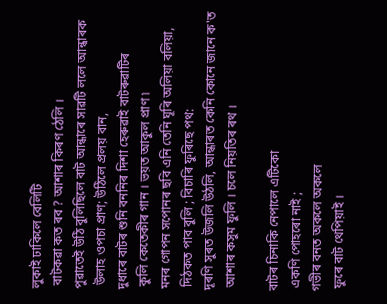লুকাই ঢাকিলে বেলিটি
 বাটকৱা কত ৰব ? আশাৰ কিৰণ ঠেলি ।
পুৱাতেই উঠি বুলিছিলে বাট আন্ধাৰে সাৱটি ললে আন্ধাৰক
 উলাহ ওপচা প্রাণ; উঠিলে প্রলয় বান,
দুধাৰে বাটৰ শুনি বননিৰ দিশা হেৰুৱাই বাটৰুৱাটিৰ
 কুলি কেতেকীৰ গান । ভয়ত আকুল প্রাণ ৷
মনৰ গোপন সপোনৰ ছবি এনি তেনি ঘূৰি অলিয়া বলিয়া,
 দিঠকত পাব বুলি ; বিচাৰি ফুৰিছে পথ:
দূৰণি সুৰত উজলি উঠলি, আন্ধাৰত কেনি কোনে জানে ক'ত
 আশাৰ কসুম ফুলি । চলে নিয়তিৰ ৰথ ।

বাটৰ চিনাকি নেপালে এটিকো
 একণি পোহৰো নাই ;
গভীৰ বনত অকলে অকলে
 ফুৰে বাট থেপিয়াই ।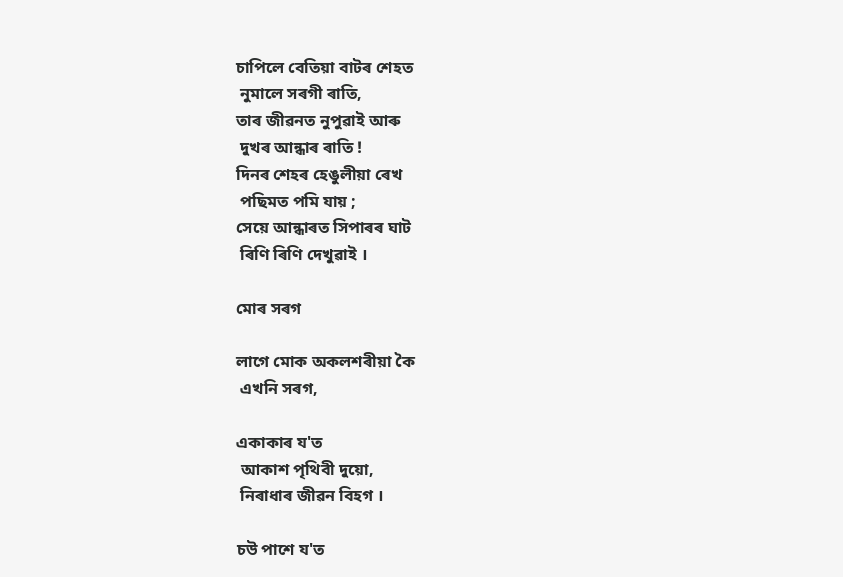চাপিলে বেতিয়া বাটৰ শেহত
 নুমালে সৰগী ৰাতি,
তাৰ জীৱনত নুপুৱাই আৰু
 দুখৰ আন্ধাৰ ৰাতি !
দিনৰ শেহৰ হেঙুলীয়া ৰেখ
 পছিমত পমি যায় ;
সেয়ে আন্ধাৰত সিপাৰৰ ঘাট
 ৰিণি ৰিণি দেখুৱাই ।

মোৰ সৰগ

লাগে মোক অকলশৰীয়া কৈ
 এখনি সৰগ,

একাকাৰ য'ত
 আকাশ পৃথিবী দুয়ো,
 নিৰাধাৰ জীৱন বিহগ ।

চউ পাশে য'ত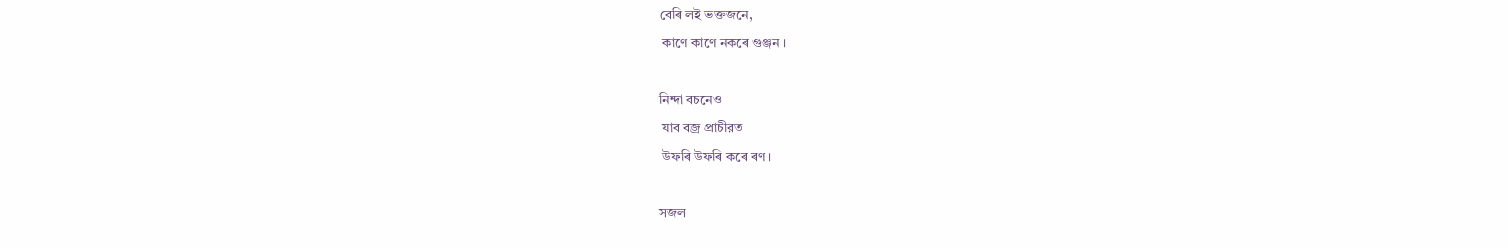বেৰি লই ভক্তজনে,
 কাণে কাণে নকৰে গুঞ্জন ।

নিন্দা বচনেও
 যাব বজ্র প্রাচীরত
 উফৰি উফৰি কৰে ৰণ ।

সজল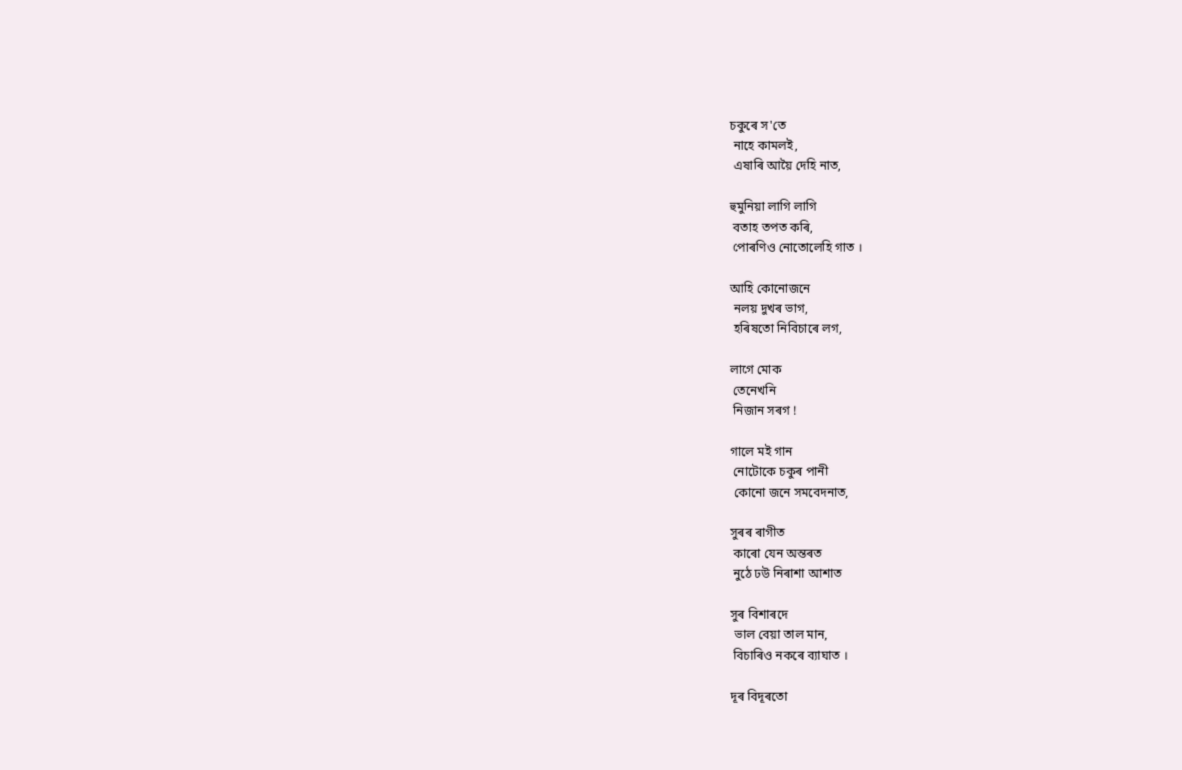চকুৰে স'তে
 নাহে কামলই,
 এষাৰি আয়ৈ দেহি নাত,

হুমুনিয়া লাগি লাগি
 বতাহ তপত কৰি,
 পোৰণিও নোতোলেহি গাত ।

আহি কোনোজনে
 নলয় দুখৰ ভাগ,
 হৰিষতো নিবিচাৰে লগ,

লাগে মোক
 তেনেখনি
 নিজান সৰগ !

গালে মই গান
 নোটোকে চকুৰ পানী
 কোনো জনে সমবেদনাত,

সুৰৰ ৰাগীত
 কাৰো যেন অন্তৰত
 নুঠে ঢউ নিৰাশা আশাত

সুৰ বিশাৰদে
 ভাল বেয়া তাল মান,
 বিচাৰিও নকৰে ব্যাঘাত ।

দূৰ বিদূৰতো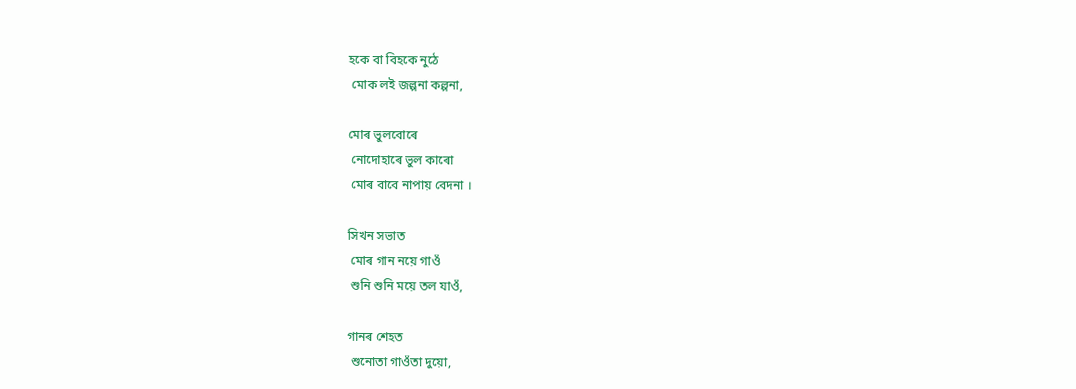হকে বা বিহকে নুঠে
 মোক লই জল্পনা কল্পনা,

মোৰ ভুলবোৰে
 নোদোহাৰে ভুল কাৰো
 মোৰ বাবে নাপায় বেদনা ।

সিখন সভাত
 মোৰ গান নয়ে গাওঁ
 শুনি শুনি ময়ে তল যাওঁ,

গানৰ শেহত
 শুনোতা গাওঁতা দুয়ো,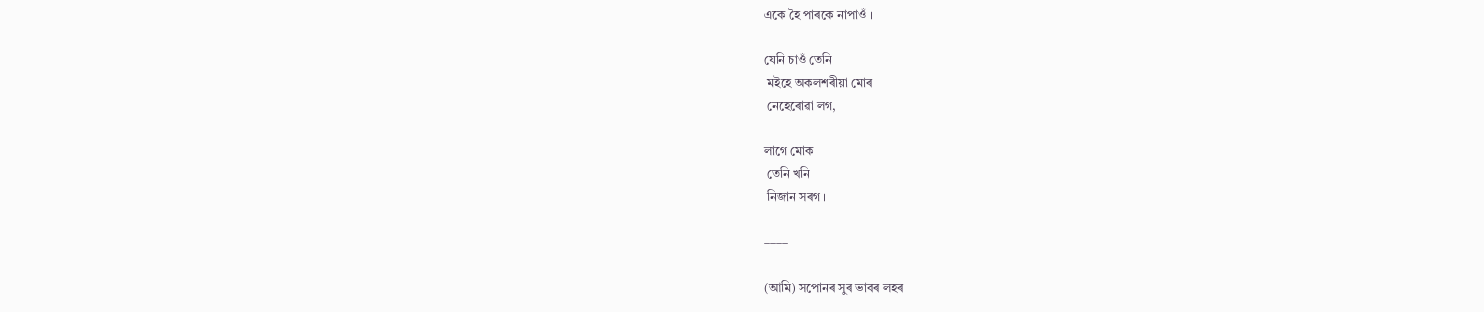একে হৈ পাৰকে নাপাওঁ ।

যেনি চাওঁ তেনি
 মইহে অকলশৰীয়া মোৰ
 নেহেৰোৱা লগ,

লাগে মোক
 তেনি খনি
 নিজান সৰগ ।

––––

(আমি) সপোনৰ সুৰ ভাবৰ লহৰ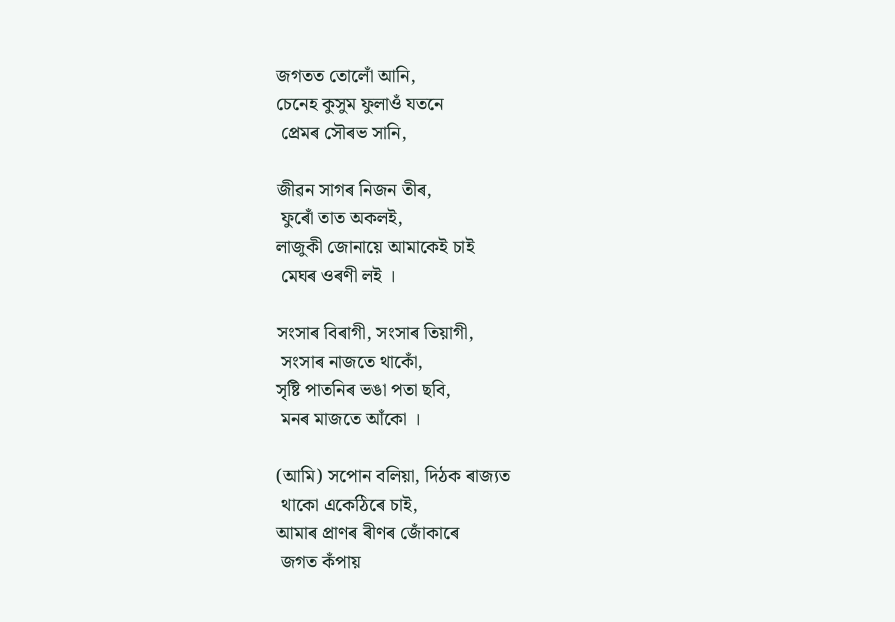জগতত তোলোঁ আনি,
চেনেহ কুসুম ফুলাওঁ যতনে
 প্ৰেমৰ সৌৰভ সানি,

জীৱন সাগৰ নিজন তীৰ,
 ফুৰোঁ তাত অকলই,
লাজুকী জোনায়ে আমাকেই চাই
 মেঘৰ ওৰণী লই ।

সংসাৰ বিৰাগী, সংসাৰ তিয়াগী,
 সংসাৰ নাজতে থাকোঁ,
সৃষ্টি পাতনিৰ ভঙা পতা ছবি,
 মনৰ মাজতে আঁকো ।

(আমি) সপোন বলিয়া, দিঠক ৰাজ্যত
 থাকো একেঠিৰে চাই,
আমাৰ প্ৰাণৰ ৰীণৰ জোঁকাৰে
 জগত কঁপায়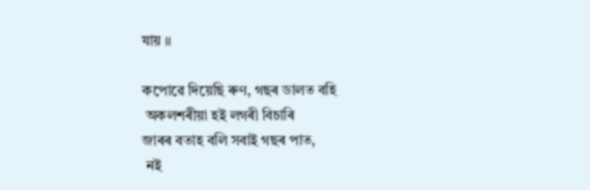যায় ।।

কপোৱে দিয়েছি ৰুণ, গছৰ ডালত বহি
 অকলশৰীয়া হই লগৰী বিচাৰি
জাৰৰ বতাহ বলি সবাই গছৰ পাত,
 নই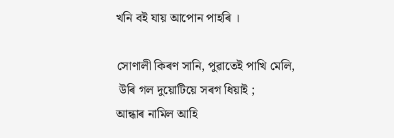খনি বই যায় আপোন পাহৰি ।

সোণালী কিৰণ সানি, পুৱাতেই পাখি মেলি,
 উৰি গল দুয়োটিয়ে সৰগ ধিয়াই ;
আন্ধাৰ নামিল আহি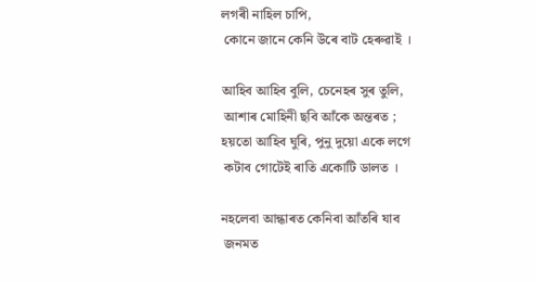লগৰী নাহিল চাপি,
 কোনে জানে কেনি উৰে বাট হেৰুৱাই ।

আহিব আহিব বুলি, চেনেহৰ সুৰ তুলি,
 আশাৰ মোহিনী ছবি আঁকে অন্তৰত ;
হয়তো আহিব ঘুৰি, পুনু দুয়ো একে লগে
 কটাব গোটেই ৰাতি একোটি ডালত ।

নহলেবা আন্ধাৰত কেনিবা আঁতৰি যাব
 জনমত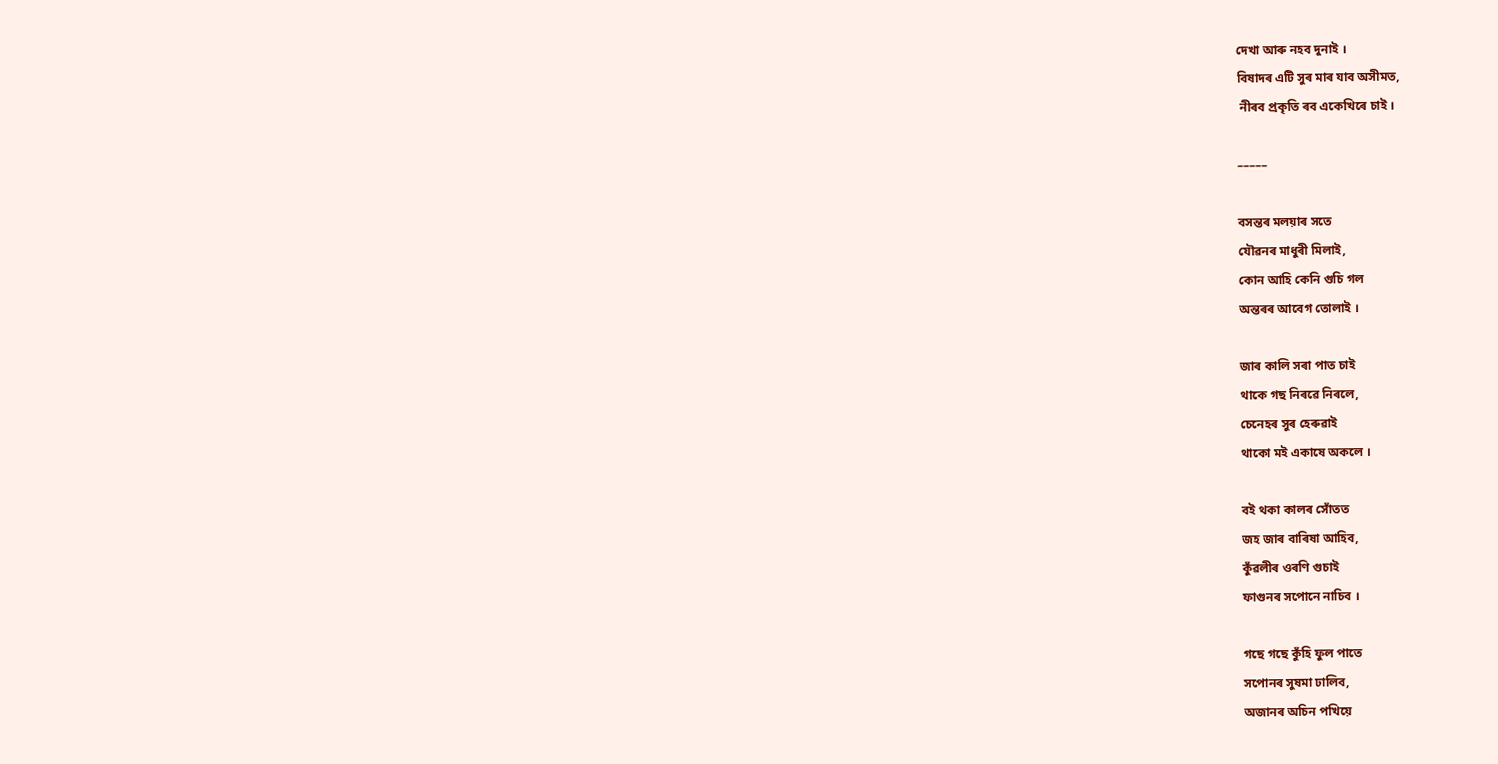দেখা আৰু নহব দুনাই ।
বিষাদৰ এটি সুৰ মাৰ যাব অসীমত,
 নীৰব প্রকৃতি ৰব একেখিৰে চাই ।

–––––

বসন্তৰ মলয়াৰ সতে
যৌৱনৰ মাধুৰী মিলাই,
কোন আহি কেনি গুচি গল
অন্তৰৰ আবেগ তোলাই ।

জাৰ কালি সৰা পাত চাই
থাকে গছ নিৰৱে নিৰলে,
চেনেহৰ সুৰ হেৰুৱাই
থাকো ম‍ই একাষে অকলে ।

বই থকা কালৰ সোঁতত
জহ জাৰ বাৰিষা আহিব,
কুঁৱলীৰ ওৰণি গুচাই
ফাগুনৰ সপোনে নাচিব ।

গছে গছে কুঁহি ফুল পাতে
সপোনৰ সুষমা ঢালিব,
অজানৰ অচিন পখিয়ে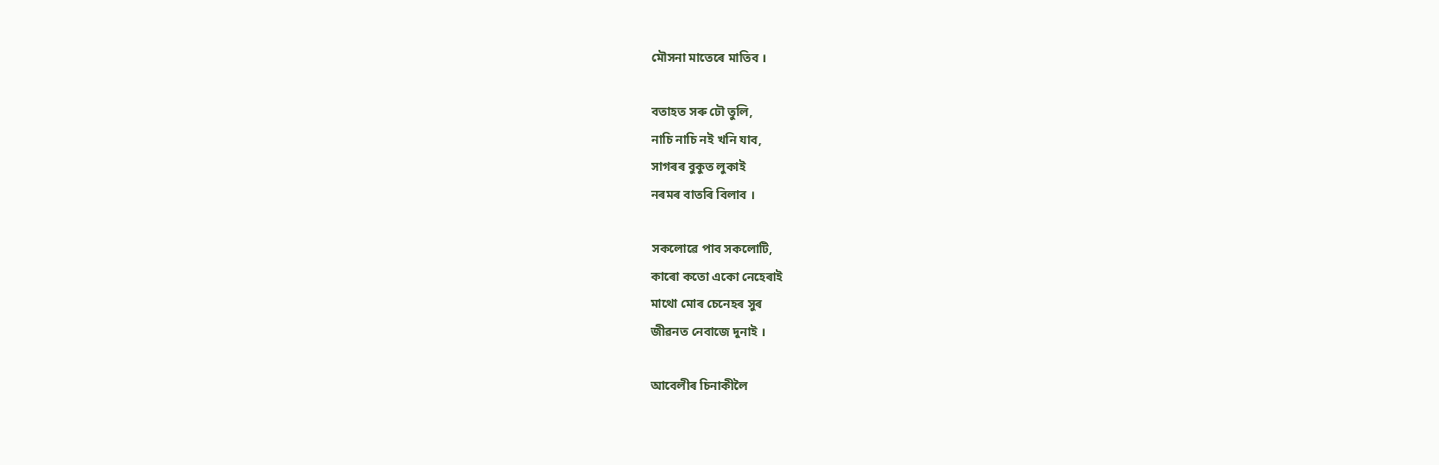মৌসনা মাতেৰে মাতিব ।

বতাহত সৰু ঢৌ তুলি,
নাচি নাচি নই খনি যাব,
সাগৰৰ বুকুত লুকাই
নৰমৰ বাতৰি বিলাব ।

সকলোৱে পাব সকলোটি,
কাৰো কতো একো নেহেৰাই
মাথো মোৰ চেনেহৰ সুৰ
জীৱনত নেবাজে দুনাই ।

আবেলীৰ চিনাকীলৈ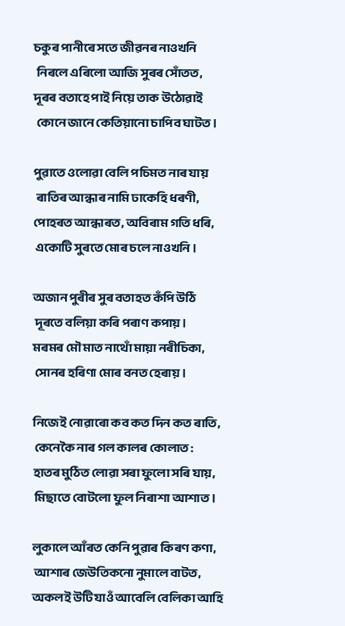চকুৰ পানীৰে সতে জীৱনৰ নাওখনি
 নিৰলে এৰিলো আজি সুৰৰ সোঁতত,
দূৰৰ বতাহে পাই নিয়ে তাক উঠোৱাই
 কোনে জানে কেতিয়ানো চাপিব ঘাটত।

পুৱাতে ওলোৱা বেলি পচিমত নাৰ যায়
 ৰাতিৰ আন্ধাৰ নামি ঢাকেহি ধৰণী,
পোহৰত আন্ধাৰত, অবিৰাম গতি ধৰি,
 একোটি সুৰতে মোৰ চলে নাওখনি ।

অজান পুৰীৰ সুৰ বতাহত কঁপি উঠি
 দূৰতে বলিয়া কৰি পৰাণ কপায় ।
মৰমৰ মৌ মাত নাথোঁ মায়া নৰীচিকা,
 সোনৰ হৰিণা মোৰ বনত হেৰায় ।

নিজেই নোৱাৰো কব কত দিন কত ৰাতি,
 কেনেকৈ নাৰ গল কালৰ কোলাত :
হাতৰ মুঠিত লোৱা সৰা ফুলো সৰি যায়,
 মিছাতে বোটলো ফুল নিৰাশা আশাত ।

লুকালে আঁৰত কেনি পুৱাৰ কিৰণ কণা,
 আশাৰ জেউতিকনো নুমালে বাটত,
অকলই উটি যাওঁ আবেলি বেলিকা আহি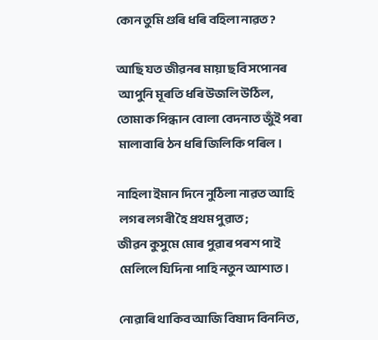কোন তুমি গুৰি ধৰি বহিলা নাৱত ?

আছি যত জীৱনৰ মায়া ছবি সপোনৰ
 আপুনি মূৰতি ধৰি উজলি উঠিল,
তোমাক পিন্ধান বোলা বেদনাত জুঁই পৰা
 মালাবাৰি ঠন ধৰি জিলিকি পৰিল ।

নাহিলা ইমান দিনে নুঠিলা নাৱত আহি
 লগৰ লগৰী হৈ প্ৰথম পুৱাত ;
জীৱন কুসুমে মোৰ পুৱাৰ পৰশ পাই
 মেলিলে যিদিনা পাহি নতুন আশাত।

নোৱাৰি থাকিব আজি বিষাদ বিননিত,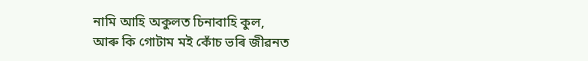নামি আহি অকুলত চিনাবাহি কুল,
আৰু কি গোটাম মই কোঁচ ভৰি জীৱনত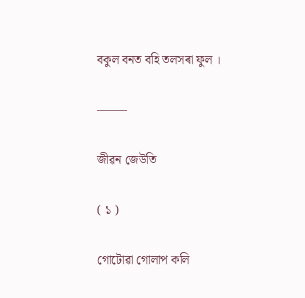বকুল বনত বহি তলসৰা ফুল ।

–––––

জীৱন জেউতি

( ১ )

গোটোৱা গোলাপ কলি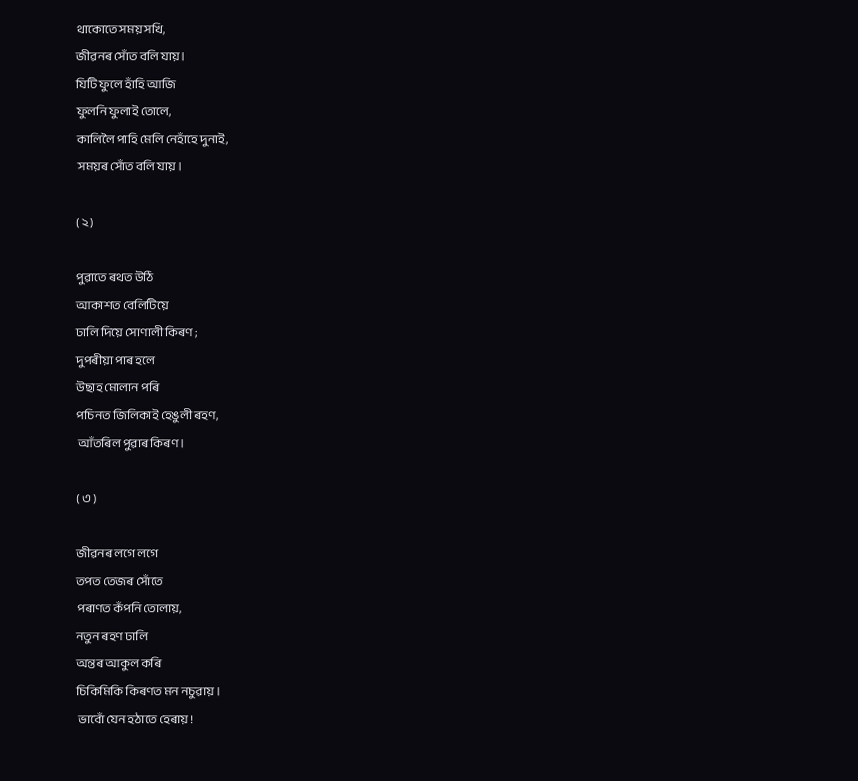থাকোতে সময় সখি,
জীৱনৰ সোঁত বলি যায়।
যিটি ফুলে হাঁহি আজি
ফুলনি ফুলাই তোলে,
কালিলৈ পাহি মেলি নেহাঁহে দুনাই,
 সময়ৰ সোঁত বলি যায় ।

( ২ )

পুৱাতে ৰথত উঠি
আকাশত বেলিটিয়ে
ঢালি দিয়ে সোণালী কিৰণ ;
দুপৰীয়া পাৰ হলে
উছাহ মোলান পৰি
পচিনত জিলিকাই হেঙুলী ৰহণ,
 আঁতৰিল পুৱাৰ কিৰণ ।

( ৩ )

জীৱনৰ লগে লগে
তপত তেজৰ সোঁতে
পৰাণত কঁপনি তোলায়,
নতুন ৰহণ ঢালি
অন্তৰ আকুল কৰি
চিকিমিকি কিৰণত মন নচুৱায় ।
 ভাবোঁ যেন হঠাতে হেৰায় !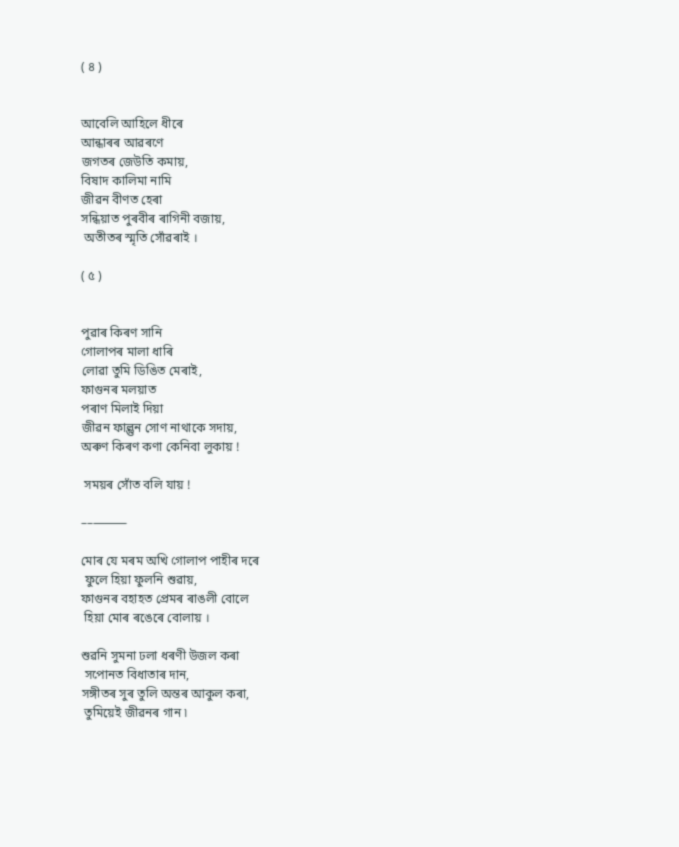( ৪ )


আবেলি আহিলে ধীৰে
আন্ধাৰৰ আৱৰণে
জগতৰ জেউতি কমায়,
বিষাদ কালিমা নামি
জীৱন বীণত হেৰা
সন্ধিয়াত পুৰবীৰ ৰাগিনী বজায়,
 অতীতৰ স্মৃতি সোঁৱৰাই ।

( ৫ )


পুৱাৰ কিৰণ সানি
গোলাপৰ মালা ধাৰি
লোৱা তুমি ডিঙিত মেৰাই,
ফাগুনৰ মলয়াত
পৰাণ মিলাই দিয়া
জীৱন ফাল্গুন সোণ নাথাকে সদায়,
অৰুণ কিৰণ কণা কেনিবা লুকায় !

 সময়ৰ সোঁত বলি যায় !

––⸻

মোৰ যে মৰম অখি গোলাপ পাহীৰ দৰে
 ফুলে হিয়া ফুলনি শুৱায়,
ফাগুনৰ বহাহত প্ৰেমৰ ৰাঙলী বোলে
 হিয়া মোৰ ৰঙেৰে বোলায় ।

শুৱনি সুমনা ঢলা ধৰণী উজল কৰা
 সপোনত বিধাতাৰ দান,
সঙ্গীতৰ সুৰ তুলি অন্তৰ আকুল কৰা,
 তুমিয়েই জীৱনৰ গান ৷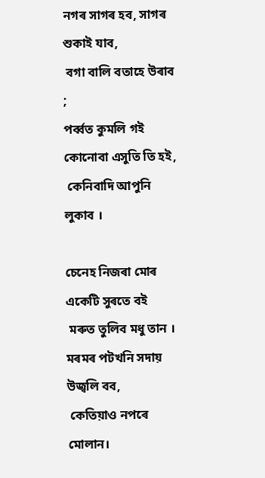নগৰ সাগৰ হব, সাগৰ শুকাই যাব,
 বগা বালি বতাহে উৰাব ;
পৰ্ব্বত কুমলি গই কোনোবা এসুতি তি হই,
 কেনিবাদি আপুনি লুকাব ।

চেনেহ নিজৰা মোৰ একেটি সুৰতে বই
 মৰুত তুলিব মধু তান ।
মৰমৰ পটখনি সদায় উজ্বলি বব,
 কেতিয়াও নপৰে মোলান।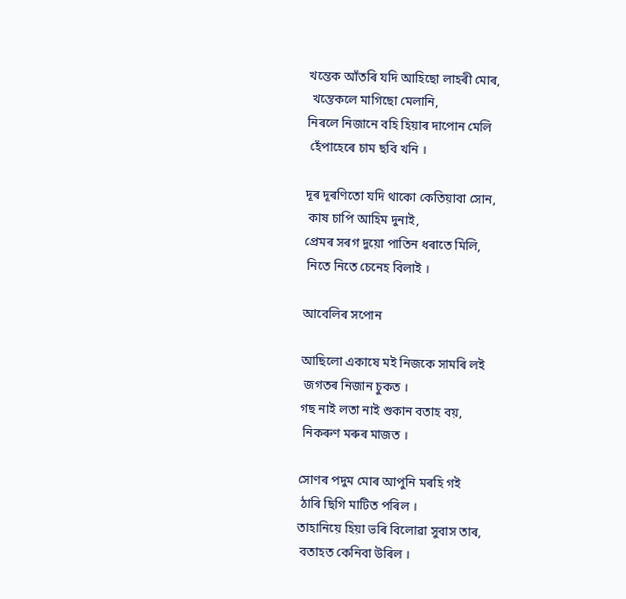খন্তেক আঁতৰি যদি আহিছো লাহৰী মোৰ,
 খন্তেকলে মাগিছো মেলানি,
নিৰলে নিজানে বহি হিয়াৰ দাপোন মেলি
 হেঁপাহেৰে চাম ছবি খনি ।

দূৰ দূৰণিতো যদি থাকো কেতিয়াবা সোন,
 কাষ চাপি আহিম দুনাই,
প্ৰেমৰ সৰগ দুয়ো পাতিন ধৰাতে মিলি,
 নিতে নিতে চেনেহ বিলাই ।

আবেলিৰ সপোন

আছিলো একাষে মই নিজকে সামৰি লই
 জগতৰ নিজান চুকত ।
গছ নাই লতা নাই শুকান বতাহ বয়,
 নিকৰুণ মৰুৰ মাজত ।

সোণৰ পদুম মোৰ আপুনি মৰহি গই
 ঠাৰি ছিগি মাটিত পৰিল ।
তাহানিয়ে হিয়া ভৰি বিলোৱা সুবাস তাৰ,
 বতাহত কেনিবা উৰিল ।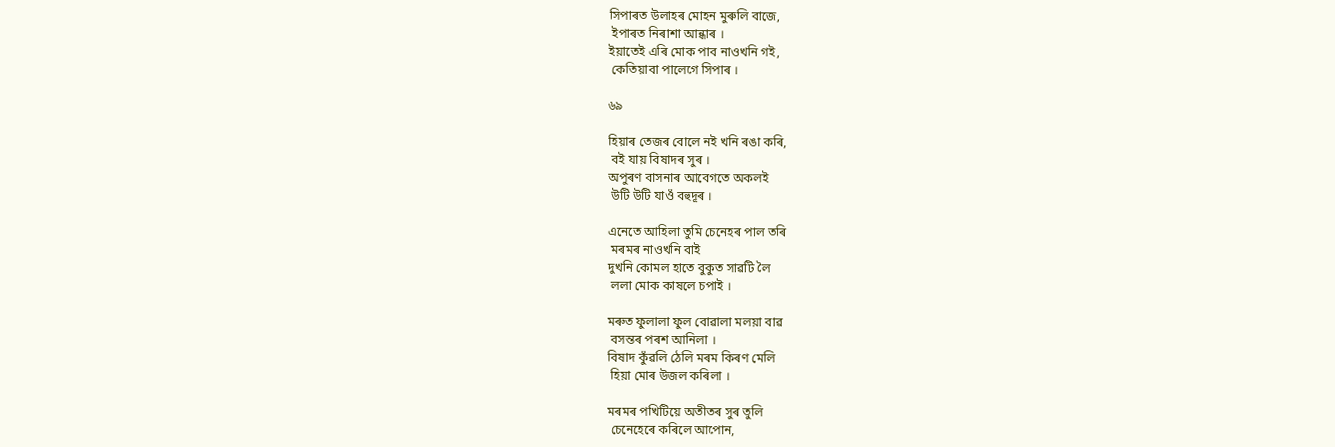সিপাৰত উলাহৰ মোহন মুৰুলি বাজে,
 ইপাৰত নিৰাশা আন্ধাৰ ।
ইয়াতেই এৰি মোক পাব নাওখনি গই,
 কেতিয়াবা পালেগে সিপাৰ ।

৬৯

হিয়াৰ তেজৰ বোলে নই খনি ৰঙা কৰি,
 বই যায় বিষাদৰ সুৰ ।
অপুৰণ বাসনাৰ আবেগতে অকলই
 উটি উটি যাওঁ বহুদূৰ ।

এনেতে আহিলা তুমি চেনেহৰ পাল তৰি
 মৰমৰ নাওখনি বাই
দুখনি কোমল হাতে বুকুত সাৱটি লৈ
 ললা মোক কাষলে চপাই ।

মৰুত ফুলালা ফুল বোৱালা মলয়া বাৱ
 বসন্তৰ পৰশ আনিলা ।
বিষাদ কুঁৱলি ঠেলি মৰম কিৰণ মেলি
 হিয়া মোৰ উজল কৰিলা ।

মৰমৰ পখিটিয়ে অতীতৰ সুৰ তুলি
 চেনেহেৰে কৰিলে আপোন,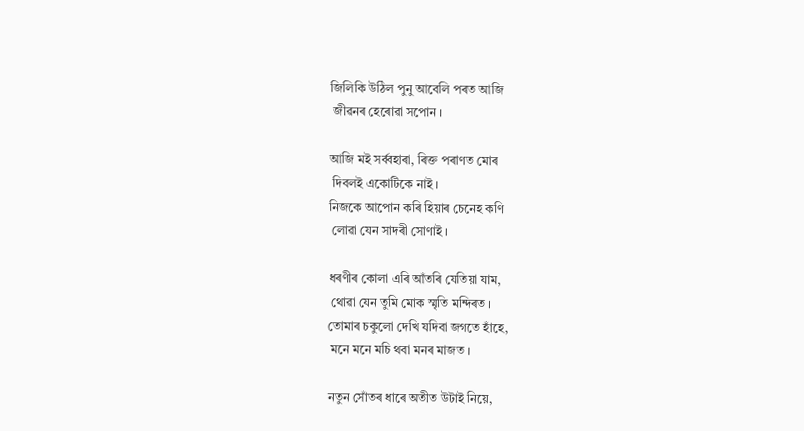জিলিকি উঠিল পুনু আবেলি পৰত আজি
 জীৱনৰ হেৰোৱা সপোন ।

আজি ম‍ই সৰ্ব্বহাৰা, ৰিক্ত পৰাণত মোৰ
 দিবলই একোটিকে নাই ।
নিজকে আপোন কৰি হিয়াৰ চেনেহ কণি
 লোৱা যেন সাদৰী সোণাই ।

ধৰণীৰ কোলা এৰি আঁতৰি যেতিয়া যাম,
 থোৱা যেন তুমি মোক স্মৃতি মন্দিৰত ।
তোমাৰ চকুলো দেখি যদিবা জগতে হাঁহে,
 মনে মনে মচি থবা মনৰ মাজত ।

নতুন সোঁতৰ ধাৰে অতীত উটাই নিয়ে,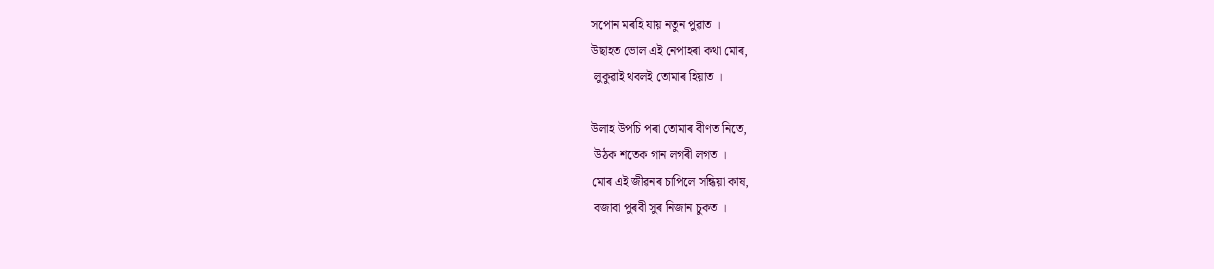সপোন মৰহি যায় নতুন পুৱাত ।
উছাহত ভোল এই নেপাহৰা কথা মোৰ,
 লুকুৱাই থবলই তোমাৰ হিয়াত ।

উলাহ উপচি পৰা তোমাৰ বীণত নিতে,
 উঠক শতেক গান লগৰী লগত ।
মোৰ এই জীৱনৰ চাপিলে সন্ধিয়া কাষ,
 বজাবা পুৰবী সুৰ নিজান চুকত ।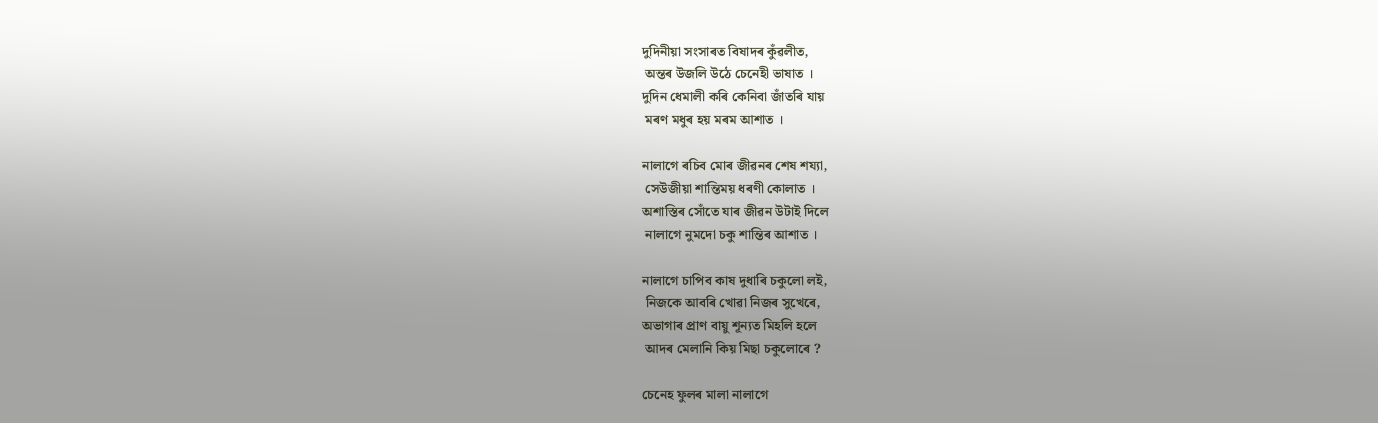দুদিনীয়া সংসাৰত বিষাদৰ কুঁৱলীত,
 অন্তৰ উজলি উঠে চেনেহী ভাষাত ।
দুদিন ধেমালী কৰি কেনিবা জাঁতৰি যায়
 মৰণ মধুৰ হয় মৰম আশাত ।

নালাগে ৰচিব মোৰ জীৱনৰ শেষ শয্যা,
 সেউজীয়া শান্তিময় ধৰণী কোলাত ।
অশাস্তিৰ সোঁতে যাৰ জীৱন উটাই দিলে
 নালাগে নুমদো চকু শান্তিৰ আশাত ।

নালাগে চাপিব কাষ দুধাৰি চকুলো লই,
 নিজকে আবৰি খোৱা নিজৰ সুখেৰে,
অভাগাৰ প্রাণ বায়ু শূন্যত মিহলি হলে
 আদৰ মেলানি কিয় মিছা চকুলোৰে ?

চেনেহ ফুলৰ মালা নালাগে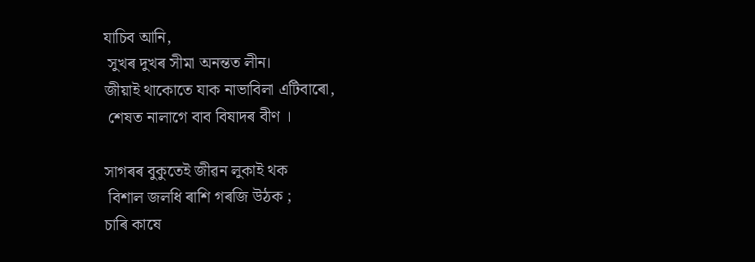যাচিব আনি,
 সুখৰ দুখৰ সীমা অনন্তত লীন।
জীয়াই থাকোতে যাক নাভাবিলা এটিবাৰো,
 শেষত নালাগে বাব বিষাদৰ বীণ ।

সাগৰৰ বুকুতেই জীৱন লুকাই থক
 বিশাল জলধি ৰাশি গৰজি উঠক ;
চাৰি কাষে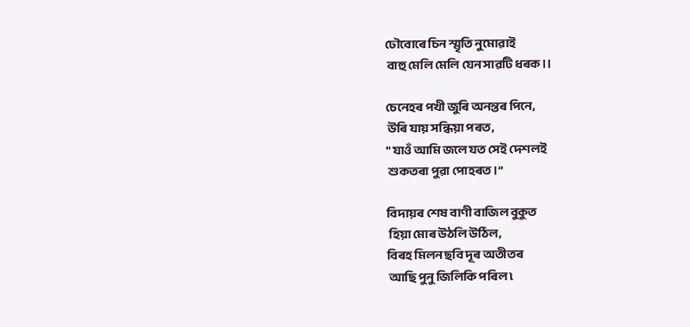ঢৌবোৰে চিন স্মৃতি নুমোৱাই
 বাহু মেলি মেলি যেন সাৱটি ধৰক ।।

চেনেহৰ পখী জুৰি অনন্তৰ পিনে,
 উৰি যায় সন্ধিয়া পৰত,
" যাওঁ আমি জলে যত সেই দেশলই
 শুকতৰা পুৱা পোহৰত।”

বিদায়ৰ শেষ বাণী বাজিল বুকুত
 হিয়া মোৰ উঠলি উঠিল,
বিৰহ মিলন ছবি দূৰ অতীতৰ
 আছি পুনু জিলিকি পৰিল ৷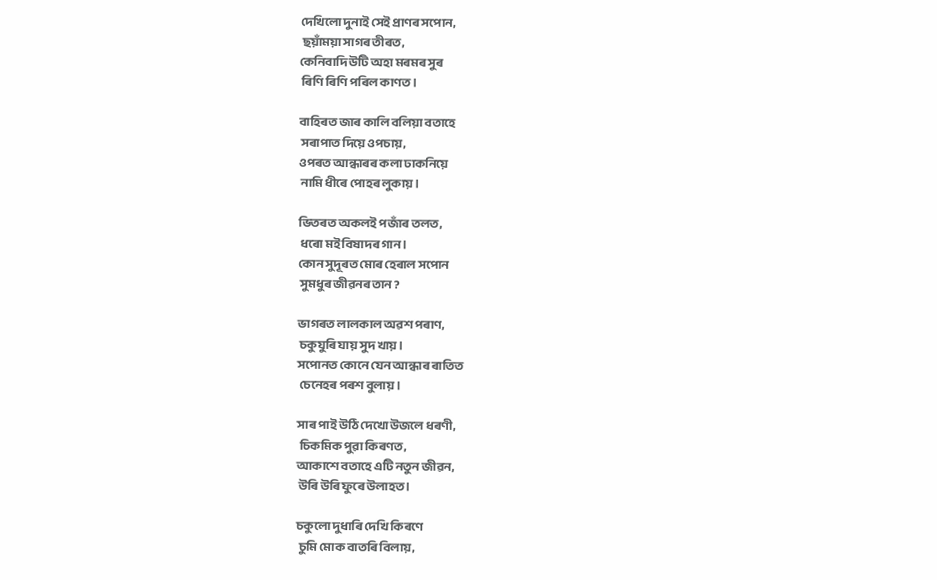দেখিলো দুনাই সেই প্ৰাণৰ সপোন,
 ছয়াঁময়া সাগৰ তীৰত,
কেনিবাদি উটি অহা মৰমৰ সুৰ
 ৰিণি ৰিণি পৰিল কাণত ।

বাহিৰত জাৰ কালি বলিয়া বতাহে
 সৰাপাত দিয়ে ওপচায়,
ওপৰত আন্ধাৰৰ কলা ঢাকনিয়ে
 নামি ধীৰে পোহৰ লুকায় ।

ভিতৰত অকলই পজাঁৰ তলত,
 ধৰো মই বিষাদৰ গান ।
কোন সুদূৰত মোৰ হেৰাল সপোন
 সুমধুৰ জীৱনৰ তান ?

ভাগৰত লালকাল অৱশ পৰাণ,
 চকুযুৰি যায় সুদ খায় ।
সপোনত কোনে যেন আন্ধাৰ ৰাতিত
 চেনেহৰ পৰশ বুলায় ।

সাৰ পাই উঠি দেখো উজলে ধৰণী,
 চিকমিক পুৱা কিৰণত,
আকাশে বতাহে এটি নতুন জীৱন,
 উৰি উৰি ফুৰে উলাহত ।

চকুলো দুধাৰি দেখি কিৰণে
 চুমি মোক বাতৰি বিলায়,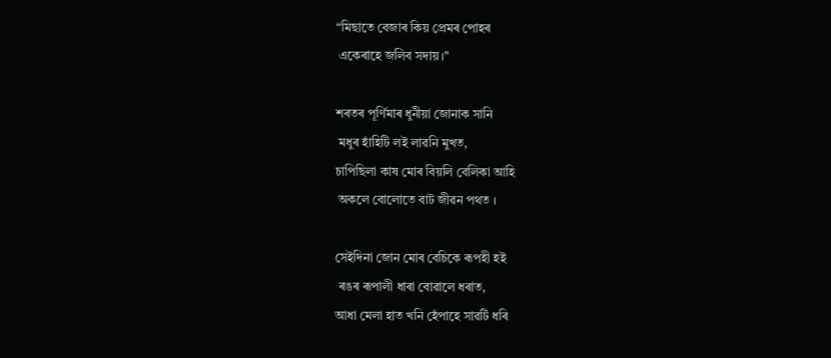“মিছাতে বেজাৰ কিয় প্ৰেমৰ পোহৰ
 একেৰাহে জলিব সদায় ।"

শৰতৰ পূৰ্ণিমাৰ ধুনীয়া জোনাক সানি
 মধুৰ হাঁহিটি লই লাৱনি মুখত,
চাপিছিলা কাষ মোৰ বিয়লি বেলিকা আহি
 অকলে বোলোতে বাট জীৱন পথত ।

সেইদিনা জোন মোৰ বেচিকে ৰূপহী হই
 ৰঙৰ ৰূপালী ধাৰা বোৱালে ধৰাত,
আধা মেলা হাত খনি হেঁপাহে সাৱটি ধৰি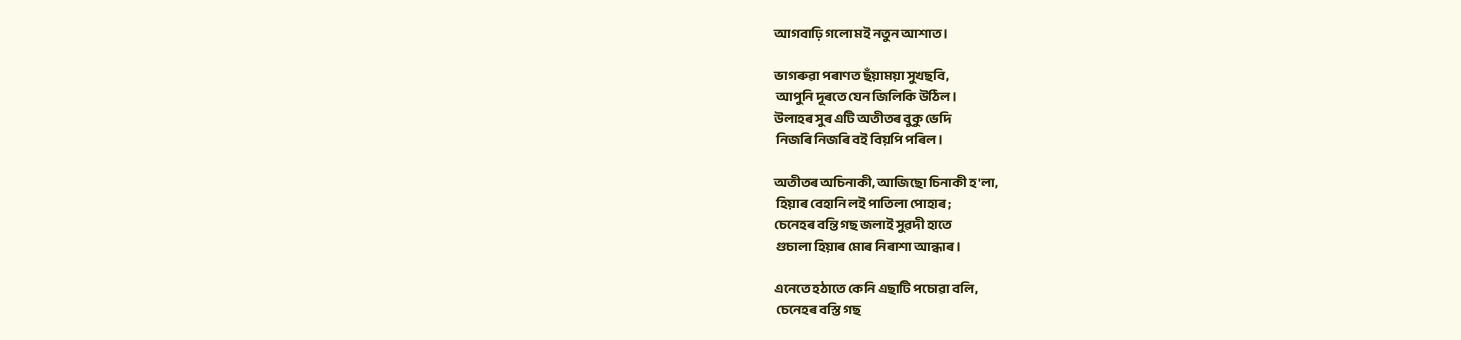আগবাঢ়ি গলো মই নতুন আশাত ।

ভাগৰুৱা পৰাণত ছঁয়াময়া সুখছবি,
 আপুনি দূৰতে যেন জিলিকি উঠিল ।
উলাহৰ সুৰ এটি অতীতৰ বুকু ভেদি
 নিজৰি নিজৰি বই বিয়পি পৰিল ।

অতীতৰ অচিনাকী, আজিছো চিনাকী হ'লা,
 হিয়াৰ বেহানি লই পাতিলা পোহাৰ ;
চেনেহৰ বন্তি গছ জলাই সুৱদী হাতে
 গুচালা হিয়াৰ মোৰ নিৰাশা আন্ধাৰ ।

এনেতে হঠাতে কেনি এছাটি পচোৱা বলি,
 চেনেহৰ বস্তি গছ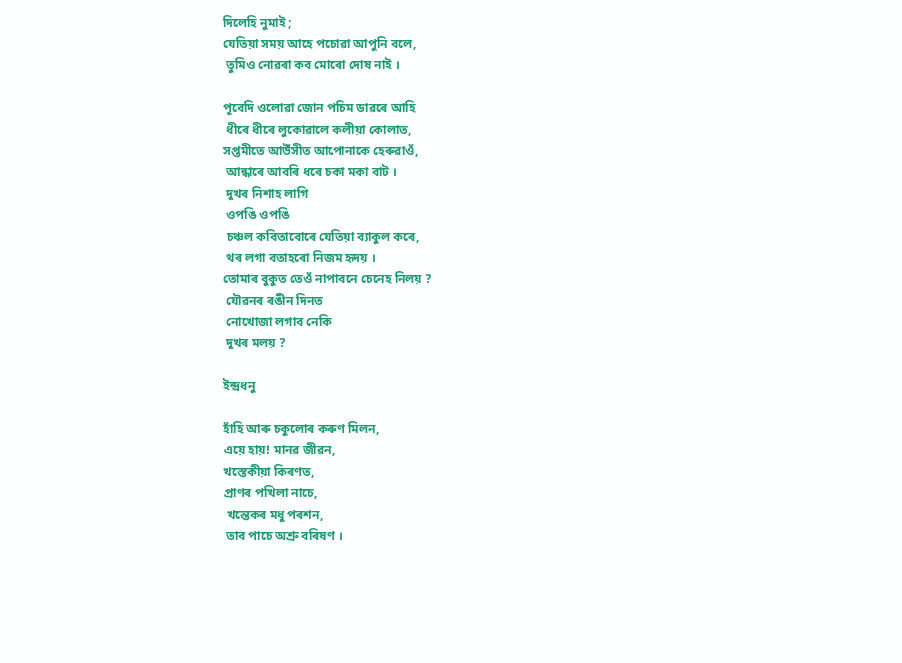দিলেহি নুমাই ;
যেতিয়া সময় আহে পচোৱা আপুনি বলে,
 তুমিও নোৱৰা কব মোৰো দোষ নাই ।

পূবেদি ওলোৱা জোন পচিম ডাৱৰে আহি
 ধীৰে ধীৰে লুকোৱালে কলীয়া কোলাত,
সপ্তমীতে আউঁসীত আপোনাকে হেৰুৱাওঁ,
 আন্ধাৰে আবৰি ধৰে চকা মকা বাট ।
 দুখৰ নিশাহ লাগি
 ওপঙি ওপঙি
 চঞ্চল কবিতাবোৰে যেতিয়া ব্যাকুল কৰে,
 থৰ লগা বতাহৰো নিজম হৃদয় ।
তোমাৰ বুকুত তেওঁ নাপাবনে চেনেহ নিলয় ?
 যৌৱনৰ ৰঙীন দিনত
 নোখোজা লগাব নেকি
 দুখৰ মলয় ?

ইন্দ্ৰধনু

হাঁহি আৰু চকুলোৰ কৰুণ মিলন,
এয়ে হায়! মানৱ জীৱন,
খস্তেকীয়া কিৰণত,
প্ৰাণৰ পখিলা নাচে,
 খন্তেকৰ মধু পৰশন,
 তাব পাচে অশ্রু বৰিষণ ।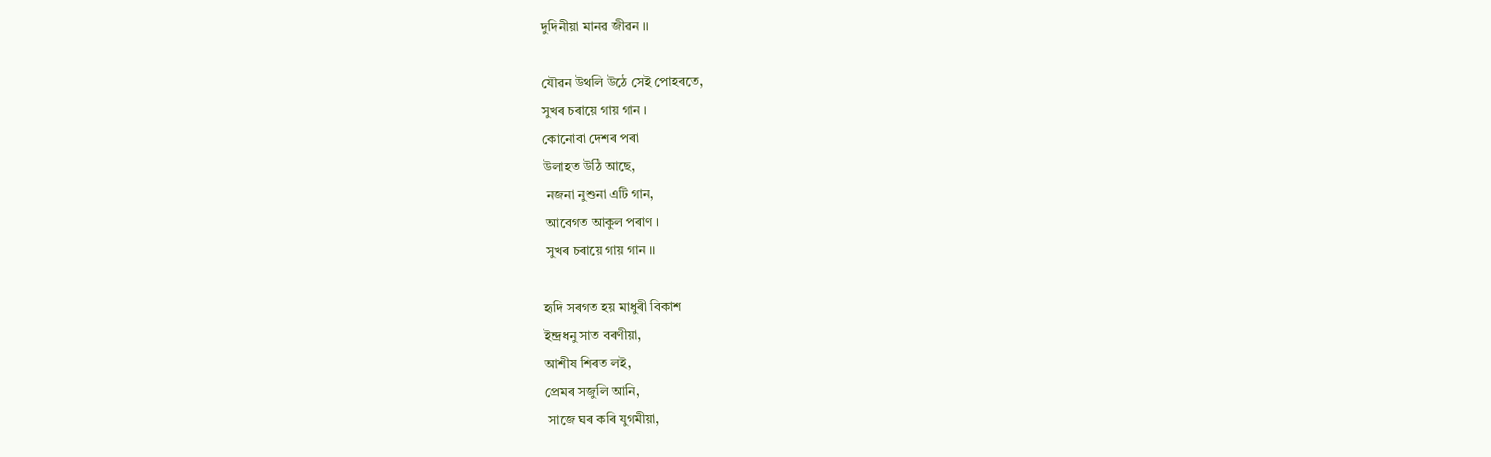দুদিনীয়া মানৱ জীৱন ।।

যৌৱন উথলি উঠে সেই পোহৰতে,
সুখৰ চৰায়ে গায় গান ।
কোনোবা দেশৰ পৰা
উলাহত উঠি আছে,
 নজনা নুশুনা এটি গান,
 আবেগত আকুল পৰাণ ।
 সুখৰ চৰায়ে গায় গান ।।

হৃদি সৰগত হয় মাধুৰী বিকাশ
ইন্দ্ৰধনু সাত বৰণীয়া,
আশীষ শিৰত লই,
প্ৰেমৰ সজুলি আনি,
 সাজে ঘৰ কৰি যুগমীয়া,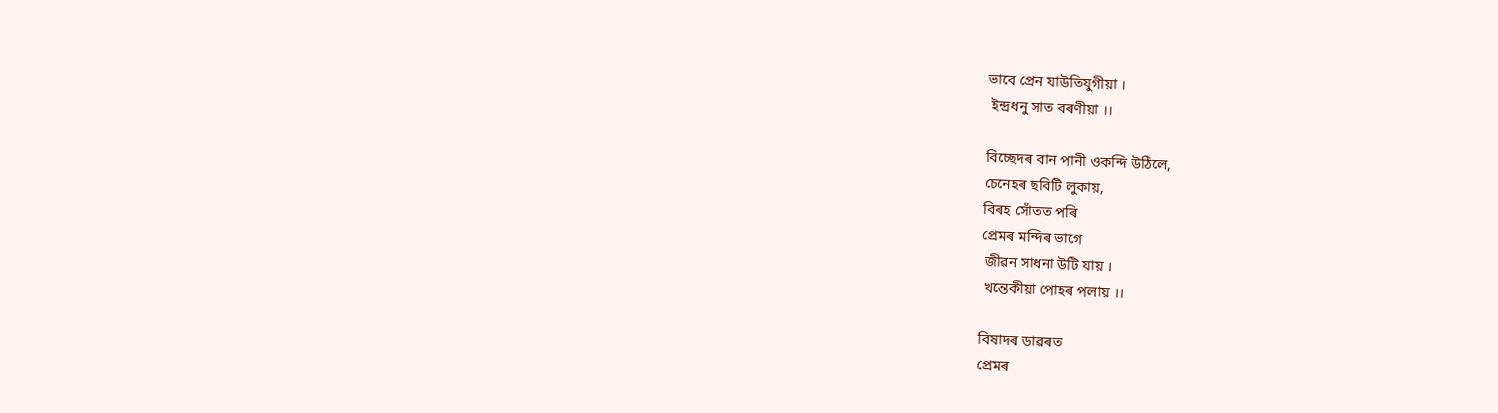ভাবে প্রেন যাউতিযুগীয়া ।
 ইন্দ্ৰধনু সাত বৰণীয়া ।।

বিচ্ছেদৰ বান পানী ওকন্দি উঠিলে,
চেনেহৰ ছবিটি লুকায়,
বিৰহ সোঁতত পৰি
প্ৰেমৰ মন্দিৰ ভাগে
 জীৱন সাধনা উটি যায় ।
 খন্তেকীয়া পোহৰ পলায় ।।

বিষাদৰ ডাৱৰত
প্ৰেমৰ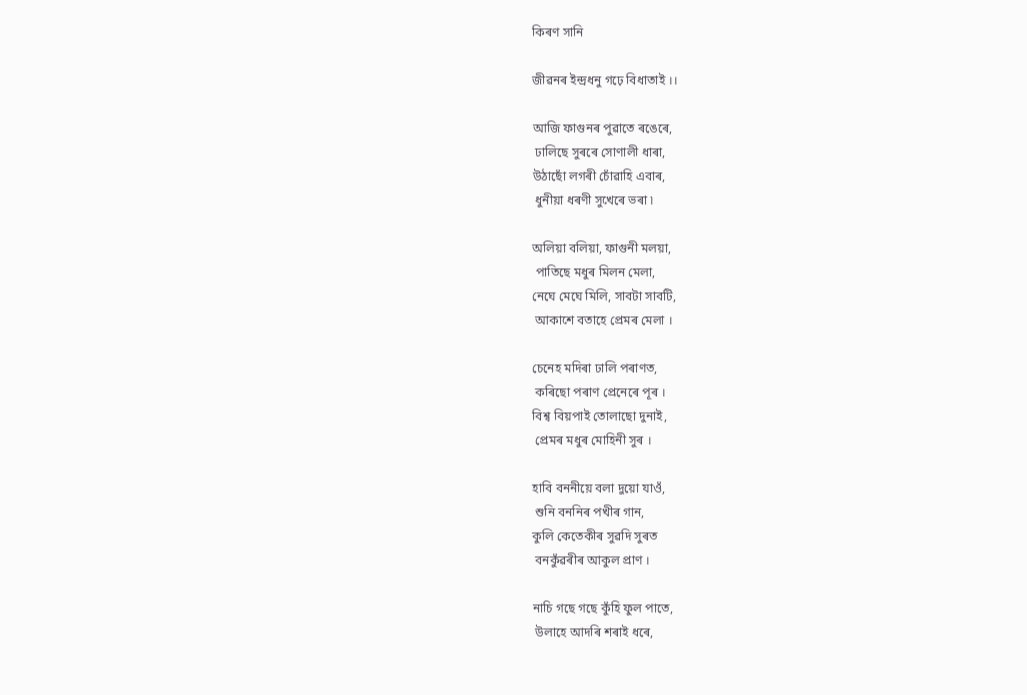কিৰণ সানি

জীৱনৰ ইন্দ্ৰধনু গঢ়ে বিধাতাই ।।

আজি ফাগুনৰ পুৱাতে ৰঙেৰে,
 ঢালিছে সুৰৰে সোণালী ধাৰা,
উঠাছোঁ লগৰী চোঁৱাহি এবাৰ,
 ধুনীয়া ধৰণী সুখেৰে ভৰা ৷

অলিয়া বলিয়া, ফাগুনী মলয়া,
 পাতিছে মধুৰ মিলন মেলা,
নেঘে মেঘে মিলি, সাবটা সাবটি,
 আকাশে বতাহে প্ৰেমৰ মেলা ।

চেনেহ মদিৰা ঢালি পৰাণত,
 কৰিছো পৰাণ প্রেনেৰে পূৰ ।
বিশ্ব বিয়পাই তোলাছো দুনাই,
 প্রেমৰ মধুৰ মোহিনী সুৰ ।

হাবি বননীয়ে বলা দুয়ো যাওঁ,
 শুনি বননিৰ পখীৰ গান,
কুলি কেতেকীৰ সুৱদি সুৰত
 বনকুঁৱৰীৰ আকুল প্রাণ ।

নাচি গছে গছে কুঁহি ফুল পাতে,
 উলাহে আদৰি শৰাই ধৰে,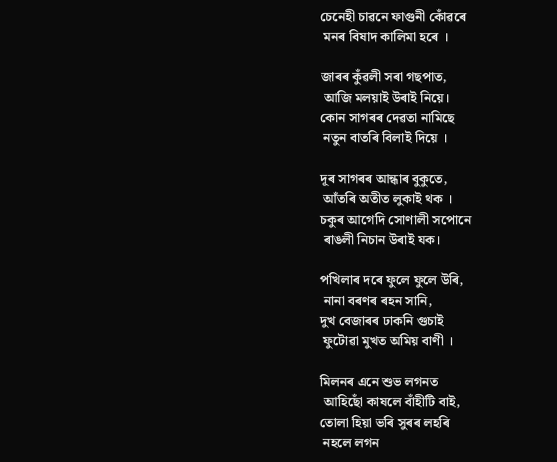চেনেহী চাৱনে ফাগুনী কোঁৱৰে
 মনৰ বিষাদ কালিমা হৰে ।

জাৰৰ কুঁৱলী সৰা গছপাত,
 আজি মলয়াই উৰাই নিয়ে।
কোন সাগৰৰ দেৱতা নামিছে
 নতুন বাতৰি বিলাই দিয়ে ।

দূৰ সাগৰৰ আন্ধাৰ বুকুতে,
 আঁতৰি অতীত লুকাই থক ।
চকুৰ আগেদি সোণালী সপোনে
 ৰাঙলী নিচান উৰাই যক।

পখিলাৰ দৰে ফুলে ফুলে উৰি,
 নানা বৰণৰ ৰহন সানি,
দুখ বেজাৰৰ ঢাকনি গুচাই
 ফুটোৱা মুখত অমিয় বাণী ।

মিলনৰ এনে শুভ লগনত
 আহিছোঁ কাষলে বাঁহীটি বাই,
তোলা হিয়া ভৰি সুৰৰ লহৰি
 নহলে লগন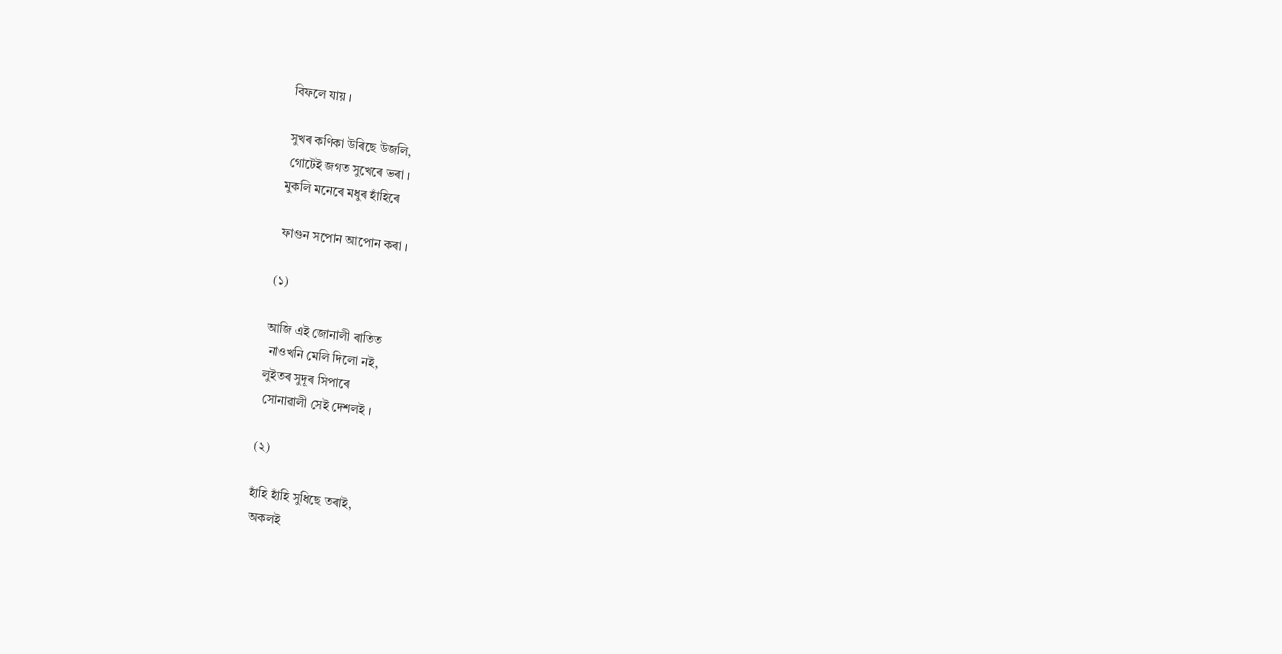বিফলে যায় ।

সুখৰ কণিকা উৰিছে উজলি,
 গোটেই জগত সুখেৰে ভৰা ।
মুকলি মনেৰে মধুৰ হাঁহিৰে

 ফাগুন সপোন আপোন কৰা ।

(১)

আজি এই জোনালী ৰাতিত
 নাওখনি মেলি দিলো ন‍ই,
লুইতৰ সুদূৰ সিপাৰে
 সোনাৱালী সেই দেশলই ।

(২)

হাঁহি হাঁহি সুধিছে তৰাই,
 অকলই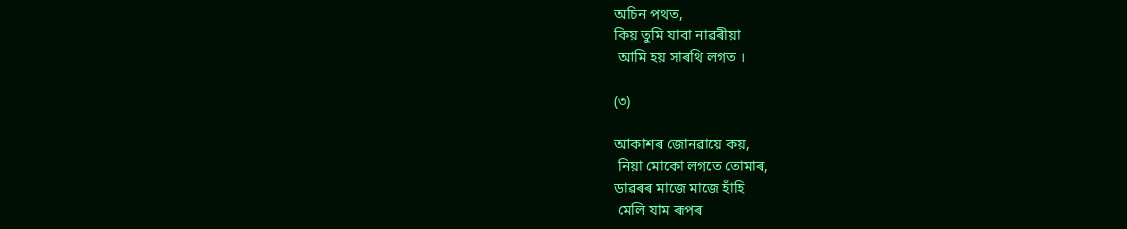অচিন পথত,
কিয় তুমি যাবা নাৱৰীয়া
 আমি হয় সাৰথি লগত ।

(৩)

আকাশৰ জোনৱায়ে কয়,
 নিয়া মোকো লগতে তোমাৰ,
ডাৱৰৰ মাজে মাজে হাঁহি
 মেলি যাম ৰূপৰ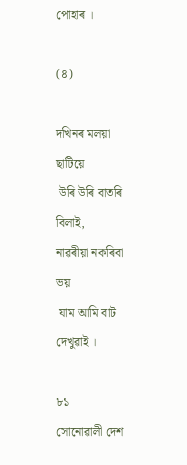পোহাৰ ।

(৪)

দখিনৰ মলয়া ছাটিয়ে
 উৰি উৰি বাতৰি বিলাই,
নাৱৰীয়া নকৰিবা ভয়
 যাম আমি বাট দেখুৱাই ।

৮১
সোনোৱালী দেশ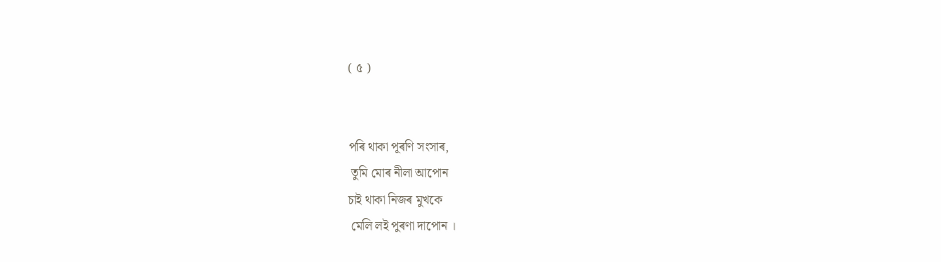( ৫ )


পৰি থাকা পূৰণি সংসাৰ,
 তুমি মোৰ নীলা আপোন
চাই থাকা নিজৰ মুখকে
 মেলি লই পুৰণা দাপোন ।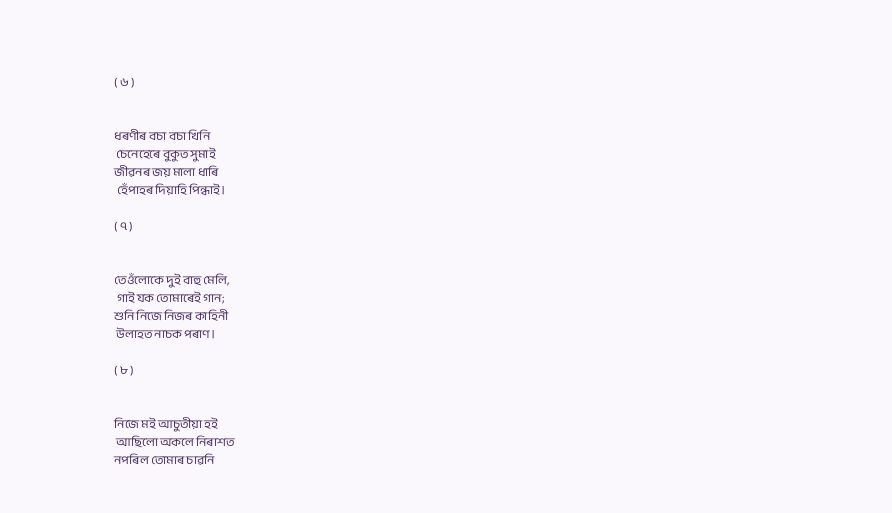( ৬ )


ধৰণীৰ বচা বচা খিনি
 চেনেহেৰে বুকুত সুমাই
জীৱনৰ জয় মালা ধাৰি
 হেঁপাহৰ দিয়াহি পিন্ধাই।

( ৭ )


তেওঁলোকে দুই বাহু মেলি,
 গাই যক তোমাৰেই গান;
শুনি নিজে নিজৰ কাহিনী
 উলাহত নাচক পৰাণ।

( ৮ )


নিজে মই আচুতীয়া হই
 আছিলো অকলে নিৰাশত
নপৰিল তোমাৰ চাৱনি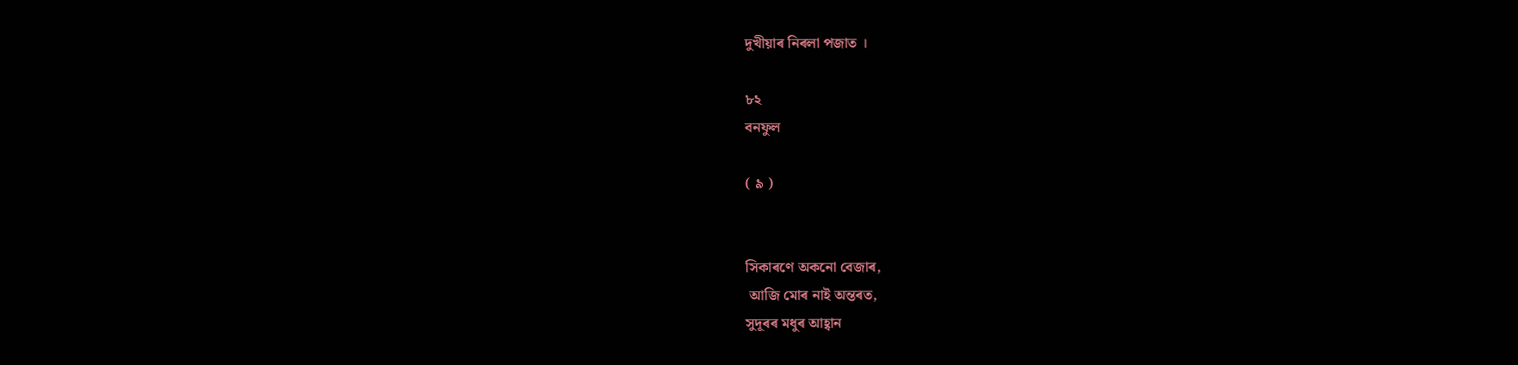দুখীয়াৰ নিৰলা পজাত ।

৮২
বনফুল

( ৯ )


সিকাৰণে অকনো বেজাৰ,
 আজি মোৰ নাই অন্তৰত,
সুদূৰৰ মধুৰ আহ্বান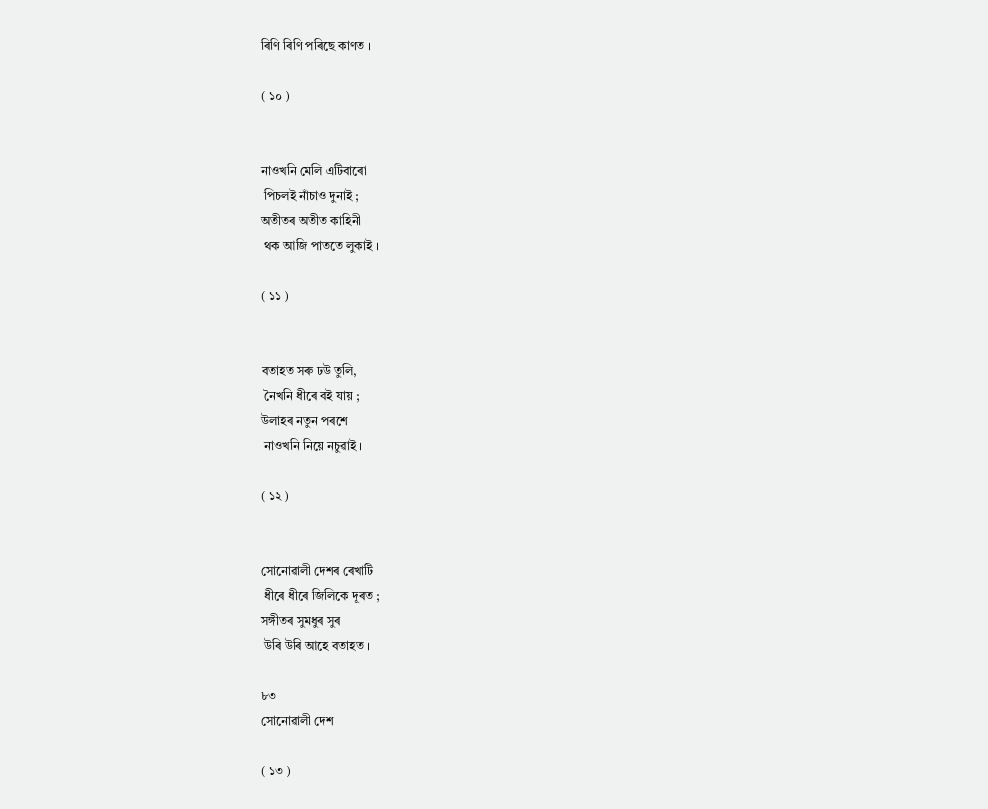ৰিণি ৰিণি পৰিছে কাণত ।

( ১০ )


নাওখনি মেলি এটিবাৰো
 পিচলই নাঁচাও দুনাই ;
অতীতৰ অতীত কাহিনী
 থক আজি পাততে লুকাই ।

( ১১ )


বতাহত সৰু ঢউ তুলি,
 নৈখনি ধীৰে বই যায় ;
উলাহৰ নতুন পৰশে
 নাওখনি নিয়ে নচুৱাই ।

( ১২ )


সোনোৱালী দেশৰ ৰেখাটি
 ধীৰে ধীৰে জিলিকে দূৰত ;
সঙ্গীতৰ সুমধুৰ সুৰ
 উৰি উৰি আহে বতাহত ।

৮৩
সোনোৱালী দেশ

( ১৩ )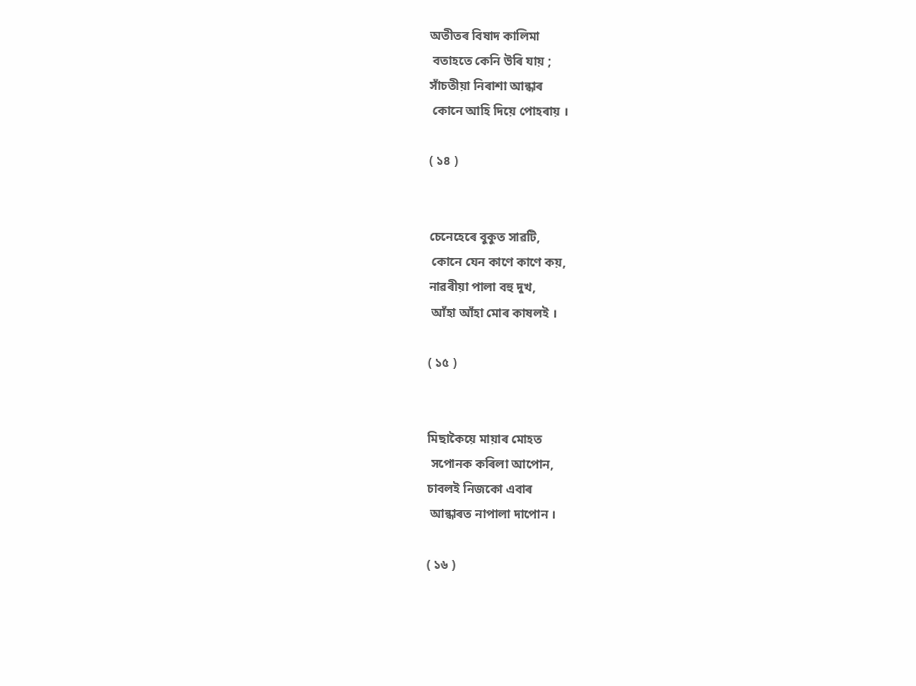অতীতৰ বিষাদ কালিমা
 বতাহতে কেনি উৰি যায় ;
সাঁচতীয়া নিৰাশা আন্ধাৰ
 কোনে আহি দিয়ে পোহৰায় ।

( ১৪ )


চেনেহেৰে বুকুত সাৱটি,
 কোনে যেন কাণে কাণে কয়,
নাৱৰীয়া পালা বহু দুখ,
 আঁহা আঁহা মোৰ কাষলই ।

( ১৫ )


মিছাকৈয়ে মায়াৰ মোহত
 সপোনক কৰিলা আপোন,
চাবলই নিজকো এবাৰ
 আন্ধাৰত নাপালা দাপোন ।

( ১৬ )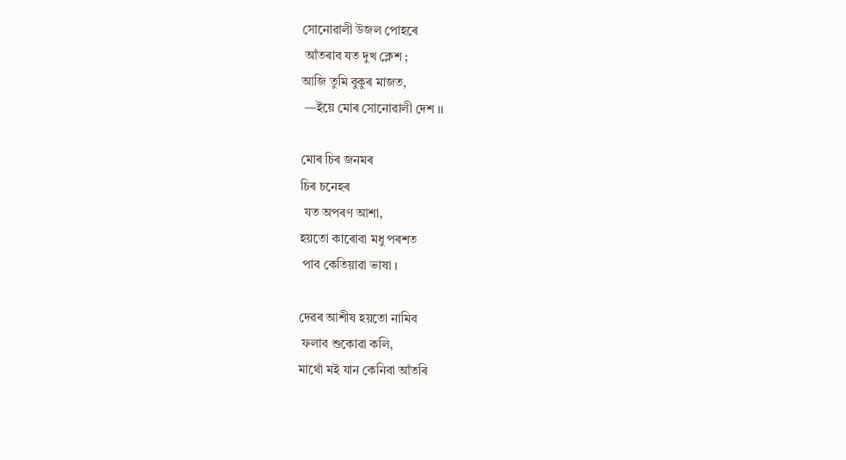সোনোৱালী উজল পোহৰে
 আঁতৰাব যত দুখ ক্লেশ ;
আজি তুমি বুকুৰ মাজত,
 —ইয়ে মোৰ সোনোৱালী দেশ ।।

মোৰ চিৰ জনমৰ
চিৰ চনেহৰ
 যত অপৰণ আশা,
হয়তো কাৰোবা মধু পৰশত
 পাব কেতিয়াৱা ভাষা ।

দেৱৰ আশীষ হয়তো নামিব
 ফলাব শুকোৱা কলি,
মাথোঁ মই যান কেনিবা আঁতৰি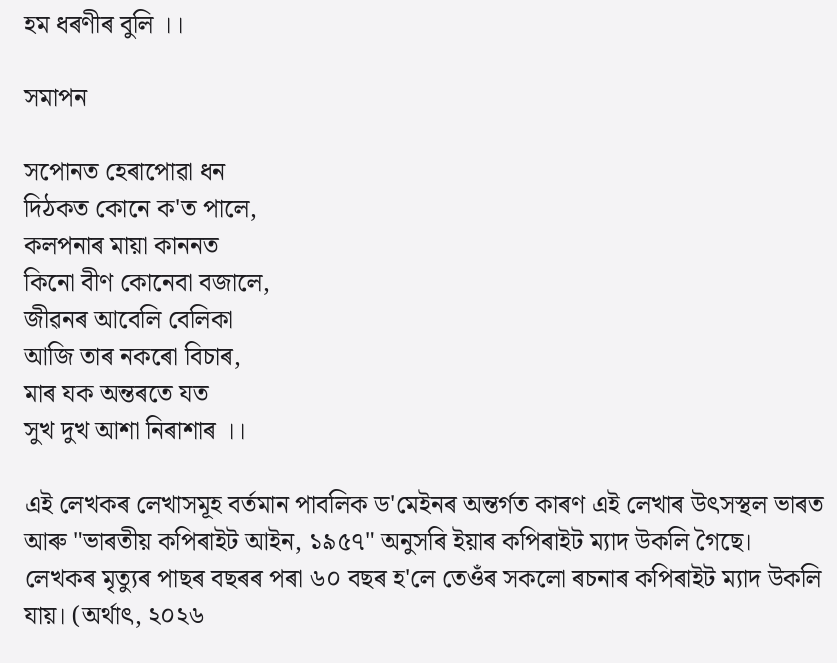হম ধৰণীৰ বুলি ।।

সমাপন

সপোনত হেৰাপোৱা ধন
দিঠকত কোনে ক'ত পালে,
কলপনাৰ মায়া কাননত
কিনো বীণ কোনেবা বজালে,
জীৱনৰ আবেলি বেলিকা
আজি তাৰ নকৰো বিচাৰ,
মাৰ যক অন্তৰতে যত
সুখ দুখ আশা নিৰাশাৰ ।।

এই লেখকৰ লেখাসমূহ বৰ্তমান পাবলিক ড'মেইনৰ অন্তৰ্গত কাৰণ এই লেখাৰ উৎসস্থল ভাৰত আৰু "ভাৰতীয় কপিৰাইট আইন, ১৯৫৭" অনুসৰি ইয়াৰ কপিৰাইট ম্যাদ উকলি গৈছে। লেখকৰ মৃত্যুৰ পাছৰ বছৰৰ পৰা ৬০ বছৰ হ'লে তেওঁৰ সকলো ৰচনাৰ কপিৰাইট ম্যাদ উকলি যায়। (অৰ্থাৎ, ২০২৬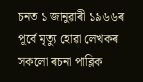চনত ১ জানুৱাৰী ১৯৬৬ৰ পূৰ্বে মৃত্যু হোৱা লেখকৰ সকলো ৰচনা পাব্লিক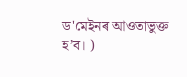ড'মেইনৰ আওতাভুক্ত হ’ব। )